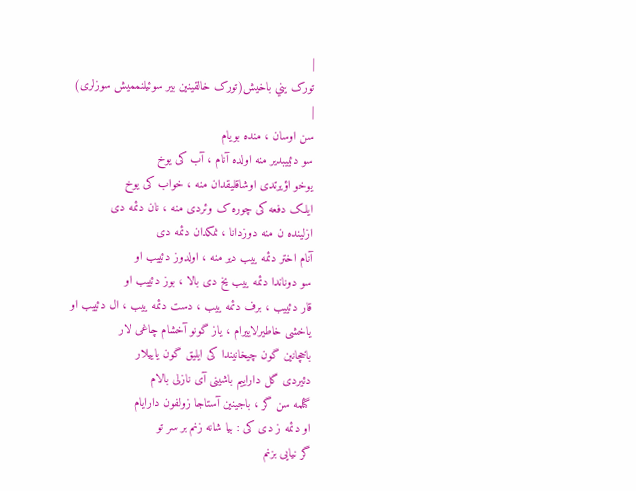|
تورک يني باخيش(تورک خالقینین بیر سوئیلنممیش سوزلری)
|
سن اوسان ، منده بویام
سو دئییبدیر منه اولده آنام ، آب کی یوخ
یوخو اؤیرتدی اوشاقلیقدان منه ، خواب کی یوخ
ایلک دفعه کی چوره ک وئردی منه ، نان دئمه دی
ازلینده ن منه دوزدانا ، نمکدان دئمه دی
آنام اختر دئمه ییب دیر منه ، اولدوز دئییب او
سو دوناندا دئمه ییب یخ دی بالا ، بوز دئییب او
قار دئییب ، برف دئمه ییب ، دست دئمه ییب ، ال دئییب او
یاخشی خاطیرلاییرام ، یاز گونو آخشام چاغی لار
باخچانین گون چیخانیندا کی ایلیق گون یاییلار
دئیردی گل داراییم باشینی آی نازلی بالام
گئلمه سن گر ، باجینین آستاجا زولفون دارایام
او دئمه ز دی کی : بیا شانه زنم بر سر تو
گر نیایی بزنم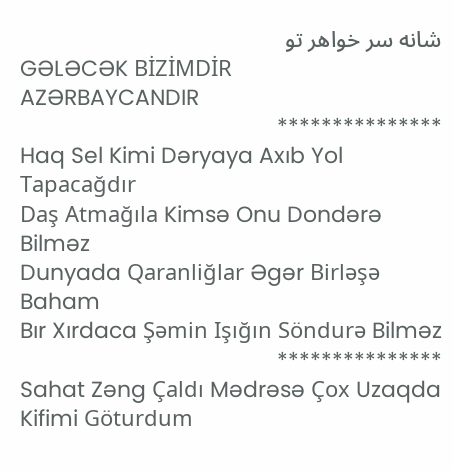شانه سر خواهر تو
GƏLƏCƏK BİZİMDİR
AZƏRBAYCANDIR
***************
Haq Sel Kimi Dəryaya Axıb Yol Tapacağdır
Daş Atmağıla Kimsə Onu Dondərə Bilməz
Dunyada Qaranliğlar Əgər Birləşə Baham
Bır Xırdaca Şəmin Işığın Söndurə Bilməz
***************
Sahat Zəng Çaldı Mədrəsə Çox Uzaqda
Kifimi Göturdum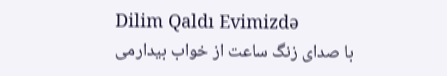Dilim Qaldı Evimizdə
با صدای زنگ ساعت از خواب بیدارمی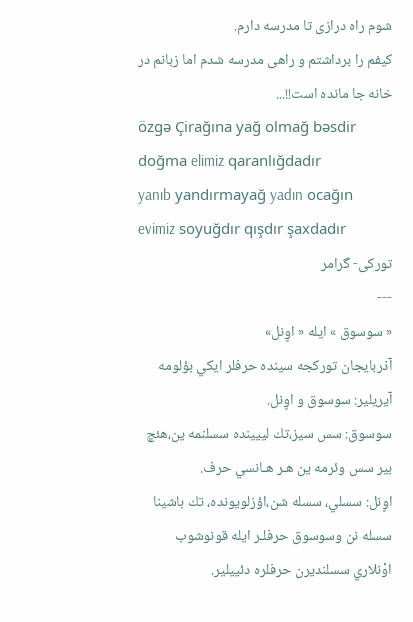شوم راه درازی تا مدرسه دارم.
کیفم را برداشتم و راهی مدرسه شدم اما زبانم در خانه جا مانده است!!...
özgə Çirağına yağ olmağ bəsdir
doğma elimiz qaranlığdadır
yanıb yandırmayağ yadın ocağın
evimiz soyuğdır qışdır şaxdadır
تورکی- گرامر
---
« سوسوق » ايله « اوٍنل»
آذربايجان توركجه سينده حرفلر ايكي بؤلومه آيريلير: سوسوق و اوٍنل.
سوسوق: سس سيز،تك لييينده سسلنمه ين،هئچ بير سس وئرمه ين هـر هـانسي حرف.
اوٍنل: سسلي، سسله شن،اؤزلويونده، تك باشينا سسله نن وسوسوق حرفلـر ايله قونوشوب اوْنلاري سسلنديرن حرفلره دئييلير.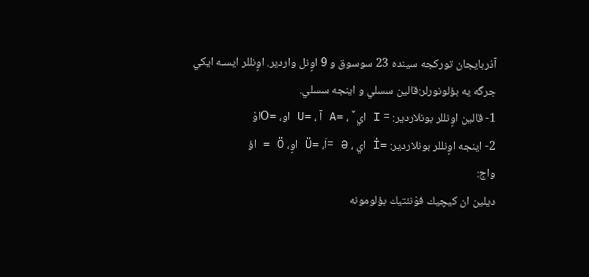آذربايجان توركجه سينده 23 سوسوق و 9 اوٍنل واردير. اوٍنللر ايسـه ايكي جرگه يه بؤلونورلر:قالين سسلي و اينجه سسلي.
1- قالين اوٍنللر بونلاردير: = I ايˇ ، =A آ ، =U او، =Oاوْ
2- اينجه اوٍنللر بونلاردير: =İ اي ، Ə =اَ، =Ü اوٍ، Ö = اؤ
واج:
ديلين ان كيچيك فوْنئتيك بؤلومونه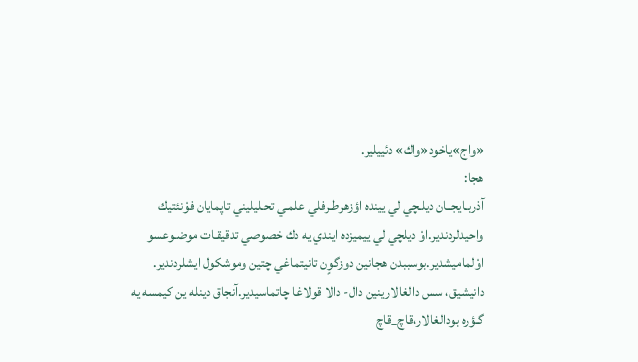«واج»ياخود«واك» دئييلير.
هجا:
آذربـايجــان ديلـچي لي يينده اؤزهرطـرفلي علمـي تحـليليني تاپمايان فوْنئتيك واحيدلردندير.اوْ ديلچي لي ييميزده ايندي يه دك خصوصي تدقيقـات موضـوعسو اوْلماميشدير.بوسببدن هجانين دوزگوٍن تانيتماغي چتين وموشكول ايشلردندير.
دانيشيق، سس دالغالارينين دال- دالا قولاغا چاتماسيدير.آنجاق دينله ين كيمسه يه
گـؤره بودالغالار،قاچ_قاچ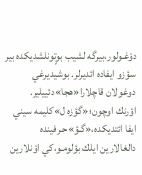دوْغـولور،بيرگه لشيب بوٍتونلشديكده بير سؤزو ايفاده ائديرلر. بوشيديرغي دوغولان قاچلارا«هجا»دئييلير.
اؤرنك اوچون؛«گؤزه ل»كليمه سيني ايفا ائتديكده،«گـؤ»حـرفينده دالغالارين ايلك بؤلومـو،كي اوْنلارين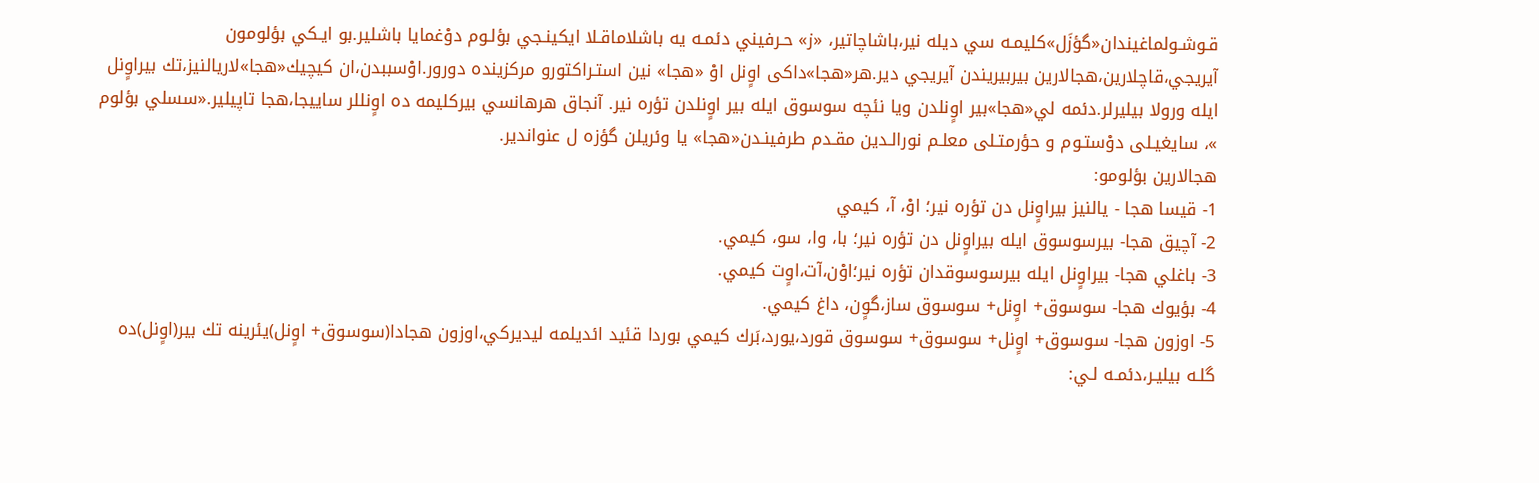قـوشـولماغيندان«گؤزَل»كليمـه سي ديله نير،باشاچاتير، «ز» حـرفيني دئمـه يه باشلاماقـلا ايكينـجي بؤلـوم دوْغمايا باشلير.بو ايـكي بؤلومون
آيريجي،قاچلارين،هجالارين بيربيريندن آيريجي دير.هر«هجا»داکی اوٍنل اوْ «هجا» نين استـراكتورو مركزينده دورور.اوْسببدن،ان كيچيك«هجا»لاريالنيز،تك بيراوٍنل ايله ورولا بيليرلر.دئمه لي«هجا»بير اوٍنلدن ويا نئچه سوسوق ايله بير اوٍنلدن تؤره نير. آنجاق هرهانسي بيركليمه ده اوٍنللر ساييجا،هجا تاپيلير.«سسلي بؤلوم »، سايغيـلی دوْستـوم و حؤرمتـلی معلـم نورالـدين مقـدم طرفينـدن«هجا» يا وئريلن گؤزه ل عنواندير.
هجالارين بؤلومو:
1- قيسا هجا - يالنيز بيراوٍنل دن تؤره نير؛ اوْ، آ، كيمي
2- آچيق هجا- بيرسوسوق ايله بيراوٍنل دن تؤره نير؛ با، وا، سو، كيمي.
3- باغلي هجا- بيراوٍنل ايله بيرسوسوقدان تؤره نير؛اوْن،آت،اوٍت كيمي.
4- بؤيوك هجا- سوسوق+ اوٍنل+ سوسوق ساز،گوٍن، داغ كيمي.
5- اوزون هجا- سوسوق+ اوٍنل+ سوسوق+ سوسوق قورد،يورد،بَرك كيمي بوردا قئيد ائديلمه ليديركي،اوزون هجادا(سوسوق+ اوٍنل)يئرينه تك بير(اوٍنل)ده گلـه بيليـر،دئمـه لـي: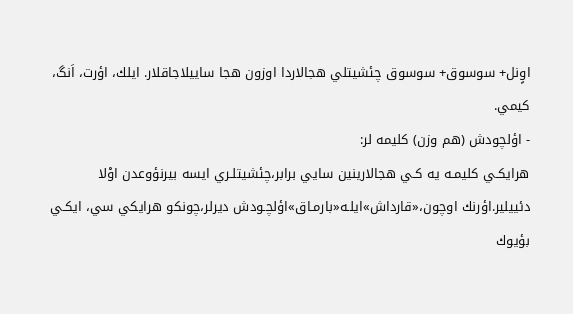اوٍنل+ سوسوق+ سوسوق چئشيتلي هجالاردا اوزون هجا ساييلاجاقلار. ايلك، اؤرت، اَنگ، كيمي.
- اؤلچودش (هم وزن) كليمه لر:
هرايكـي كليمـه يه كـي هجالارينين سايي برابر،چئشيتلـري ايسه بيرنؤوعدن اوْلا دئييلير.اؤرنك اوچون،«قارداش»ايلـه«بارمـاق»اؤلچـودش ديرلر،چونكو هرايكي سي، ايكـي بؤيوك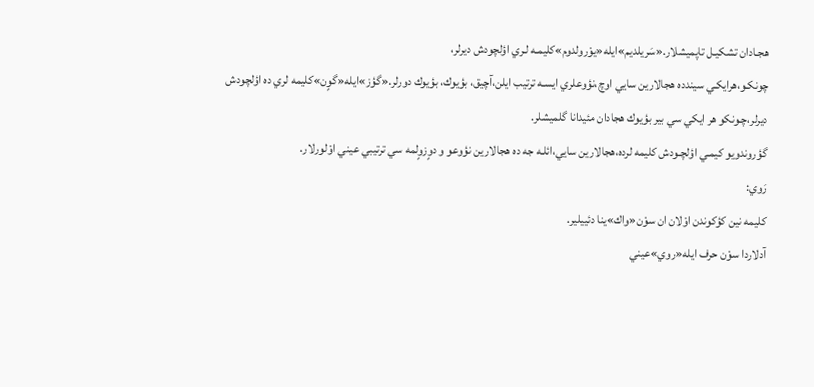هجـادان تشكيـل تاپميشلار.«سَريلديم»ايله«يوْرولدوم»كليمـه لـري اؤلچودش ديرلر،
چونكـو،هرايكـي سيندده هجالارين سايي اوچ،نؤوعلري ايسـه ترتيب ايلن،آچيق، بؤيوك، بؤيوك دورلر.«گؤز»ايله«گوٍن»كليمه لري ده اؤلچودش ديرلر،چـونكو هر ايكي سي بير بؤيوك هجادان مئيدانا گلميشلر.
گؤروندويو كيمـي اؤلچـودش كليمه لرده،هجالارين سايي،ائلـه جه ده هجالارين نؤوعو و دوٍزوٍلمه سي ترتيبي عيني اوْلورلار.
رَوي:
كليمه نين كؤكوندن اوْلان ان سوْن«واك»ينا دئييلير.
آدلاردا سوْن حرف ايله«روي»عيني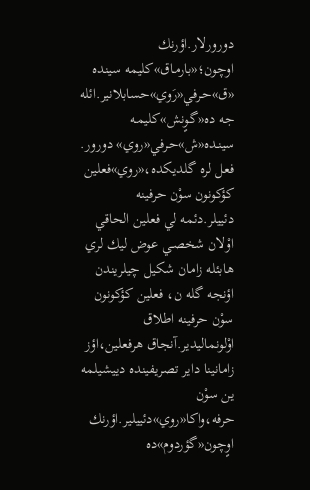دورورلار.اؤرنك اوچون؛«بارمـاق»كليمه سينده «ق»حـرفي«رَوي»حسابلانير.ائله جه ده«گـوٍنش»كليمـه سينـده«ش»حـرفي«روي» دورور.
فعل لره گلديكده،«روي»فعلين كؤكونون سوْن حرفينه دئييلر.دئمه لي فعلين الحاقي اوْلان شخصـي عوض ليك لري هابئله زامان شكيل چيلريندن اؤنجه گله ن، فعلين كؤكونون سوْن حرفينه اطلاق اوْلونماليدير.آنجاق هرفعلين،اؤز زامانينا داير تصريفينده دييشيلمه ين سوْن حرفه،واكا«روي»دئييلير.اؤرنك اوٍچون«گؤردوم»ده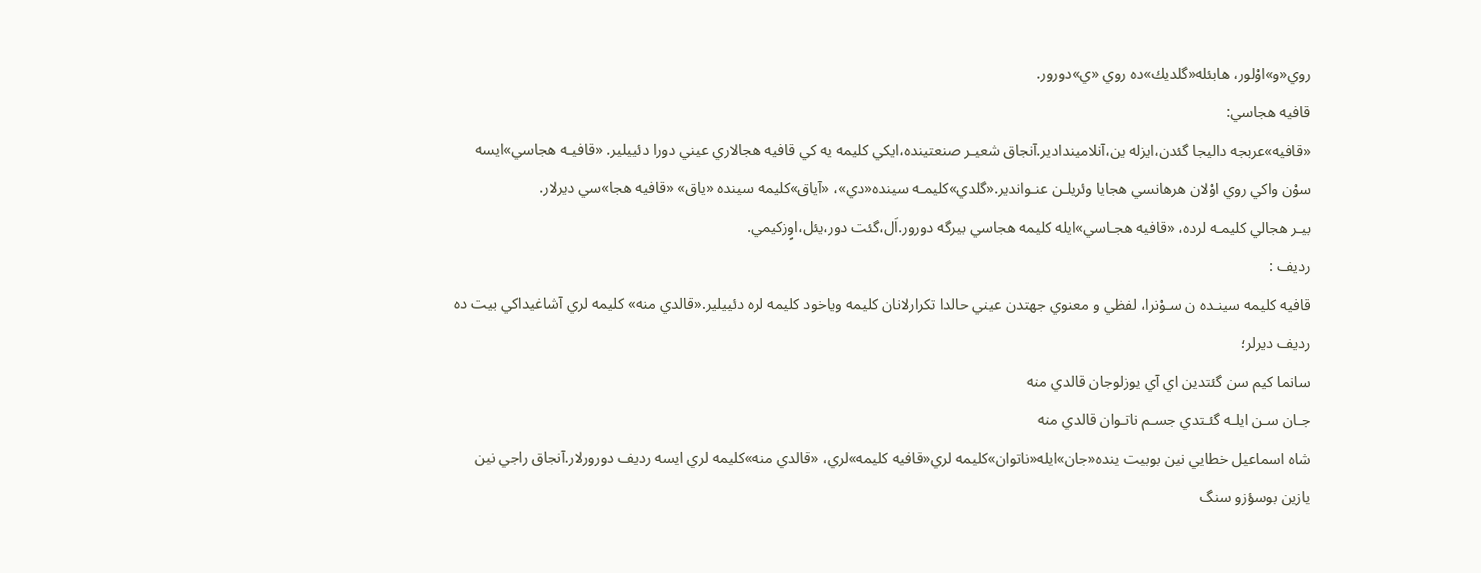روي«و»اوْلور، هابئله«گلديك»ده روي «ي»دورور.
قافيه هجاسي:
«قافيه»عربجه داليجا گئدن،ايزله ين،آنلاميندادير.آنجاق شعيـر صنعتينده،ايكي كليمه يه كي قافيه هجالاري عيني دورا دئييلير. «قافيـه هجاسي»ايسه سوْن واكي روي اوْلان هرهانسي هجايا وئريلـن عنـواندير.«گلدي»كليمـه سينده«دي»، «آياق»كليمه سينده «ياق» «قافيه هجا»سي ديرلار.
بيـر هجالي كليمـه لرده، «قافيه هجـاسي»ايله كليمه هجاسي بيرگه دورور.اَل،گئت دور،يئل،اوٍزكيمي.
رديف :
قافيه كليمه سينـده ن سـوْنرا، لفظي و معنوي جهتدن عيني حالدا تكرارلانان كليمه وياخود كليمه لره دئييلير.«قالدي منه» كليمه لري آشاغيداكي بيت ده رديف ديرلر؛
سانما كيم سن گئتدين اي آي يوزلوجان قالدي منه
جـان سـن ايلـه گئـتدي جسـم ناتـوان قالدي منه
شاه اسماعيل خطايي نين بوبيت ينده«جان»ايله«ناتوان»كليمه لري«قافيه كليمه»لري، «قالدي منه»كليمه لري ايسه رديف دورورلار.آنجاق راجي نين
يازين بوسؤزو سنگ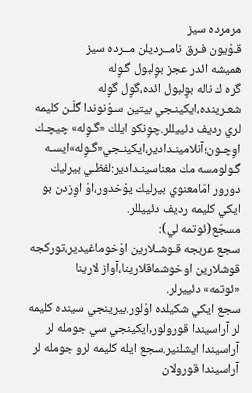مرمرده سيز
قـوْيون فـرق نامــرديلن مــرده سيز
هميشه ائدر عجز بوٍلبول گـوٍله
گره ك ناله بوٍلبول ائده،گوٍل گوٍله
شعـرينده،ايكينـجي بيتين سـوْنوندا گلَـن كليمه لري رديف دئييللر.چوٍنكو ايلك «گـوٍله» چيچـك اوٍچـون؛آنلامينـدادير،ايكينـجي«گـوٍله»ايسـه گـولومسه مك معناسينـدادير:لفظـي بيرليك دورور امّامعنوي بيرليك يوْخدور،اوْ اوٍزدن بو ايكي كليمه رديف دئييللر.
مسجّع(ئوتمه لي):
سجع عربجه قـوشـلارين اوْخوماغيدير،توركجه قوشلارين اوخوشماقلارينا،آواز لارينا
«ئوتمه» دئييرلر.
سجع ايكي شكيلده اوْلور.بيرينجي سينده كليمه لر آراسيندا قورولور,ايكينجي سي جومله لر آراسيندا ايشلنير.سجع ايله كليمه لرو جومله لر آراسيندا قورولان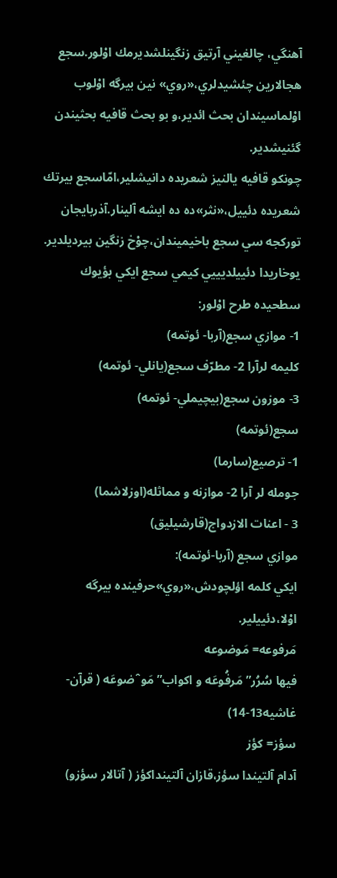آهنگي، چالغيني آرتيق زنگينلشديرمك اوْلور.سجع هجالارين چئشيدلري،«روي» نين بيرگه اوْلوب اوْلماسيندان بحث ائدير،و بو بحث قافيه بحثيندن گئنيشدير.
چونكو قافيه يالنيز شعريده دانيشلير،امّاسجع بيرتك شعريده دئييل،«نثر»ده ده ايشه آلينار.آذربايجان توركجه سي سجع باخيميندان،چوْخ زنگين بيرديلدير. يوخاريدا دئييلديييي كيمي سجع ايكي بؤيوك سطحيده طرح اوْلور:
1- موازي سجع(آربا- ئوتمه)
كليمه لرآرا 2- مطرّف سجع(يانلي- ئوتمه)
3- موزون سجع(بيچيملي- ئوتمه)
سجع(ئوتمه)
1- ترصيع(سارما)
جومله لر آرا 2- موازنه و مماثله(اوزلاشما)
3 - اعنات الازدواج(قارشيليق)
موازي سجع (آربا-ئوتمه):
ايكي كلمه اؤلچودش،«روي»حرفينده بيرگه اوْلا،دئييلير.
مَرفوعه= مَوضوعه
فيها سُرُر” مَرفُوعَه و اكواب” مَوˆضوعَه ( قرآن- غاشيه13-14)
سؤز= کؤز
آدام آلتيندا سؤز،قازان آلتينداکؤز ( آتالار سؤزو)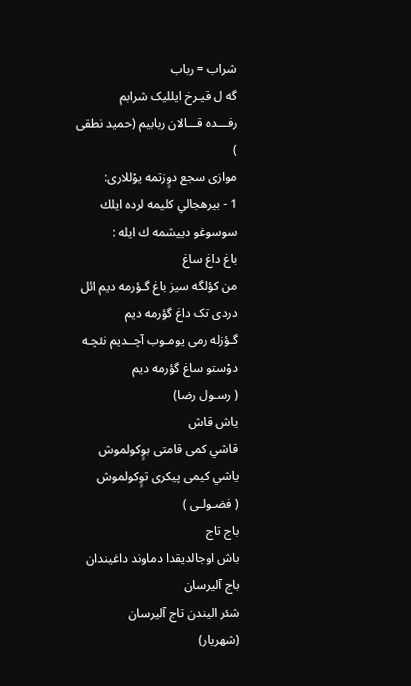شراب = رباب
گه ل قيـرخ ايلليک شرابم
رفـــده قـــالان ربابيم (حميد نطقی )
موازی سجع دوٍزتمه يوْللاری:
1 - بيرهجالي كليمه لرده ايلك سوسوغو دييشمه ك ايله :
باغ داغ ساغ
من كؤلگه سيز باغ گـؤرمه ديم ائل دردی تک داغ گؤرمه ديم
گـؤزله رمی يومـوب آچــديم نئچـه دوْستو ساغ گؤرمه ديم
( رسـول رضا)
ياش قاش
قاشي کمی قامتی بوٍکولموش ياشي کيمی پيکری توٍکولموش
( فضـولـی )
باج تاج
باش اوجالديقدا دماوند داغيندان باج آليرسان
شئر اليندن تاج آليرسان
(شهريار)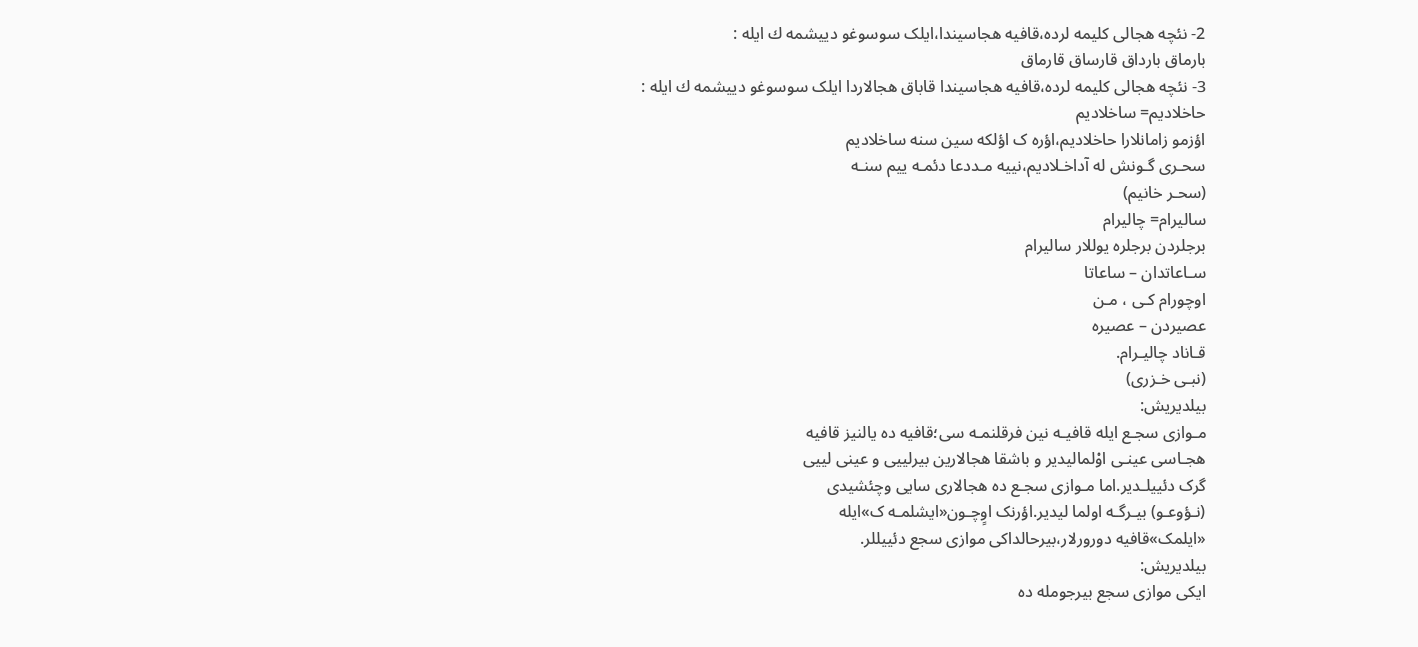2- نئچه هجالی كليمه لرده،قافيه هجاسيندا،ايلک سوسوغو دييشمه ك ايله :
بارماق بارداق قارساق قارماق
3- نئچه هجالی كليمه لرده،قافيه هجاسيندا قاباق هجالاردا ايلک سوسوغو دييشمه ك ايله :
حاخلاديم= ساخلاديم
اؤزمو زامانلارا حاخلاديم،اؤره ک اؤلکه سين سنه ساخلاديم
سحـری گـونش له آداخـلاديم،نييه مـددعا دئمـه ييم سنـه
(سحـر خانيم)
ساليرام= چاليرام
برجلردن برجلره يوللار ساليرام
سـاعاتدان – ساعاتا
اوچورام کـی ، مـن
عصيردن – عصيره
قـاناد چاليـرام.
(نبـی خـزری)
بيلديريش:
مـوازی سجـع ايله قافيـه نين فرقلنمـه سی؛قافيه ده يالنيز قافيه
هجـاسی عينـی اوْلماليدير و باشقا هجالارين بيرلييی و عينی لييی
گرک دئييلـدير.اما مـوازی سجـع ده هجالاری سايی وچئشيدی
(نـؤوعـو) بيـرگـه اولما ليدير.اؤرنک اوٍچـون«ايشلمـه ک»ايله
«ايلمک»قافيه دورورلار،بيرحالداکی موازی سجع دئييللر.
بيلديريش:
ايکی موازی سجع بيرجومله ده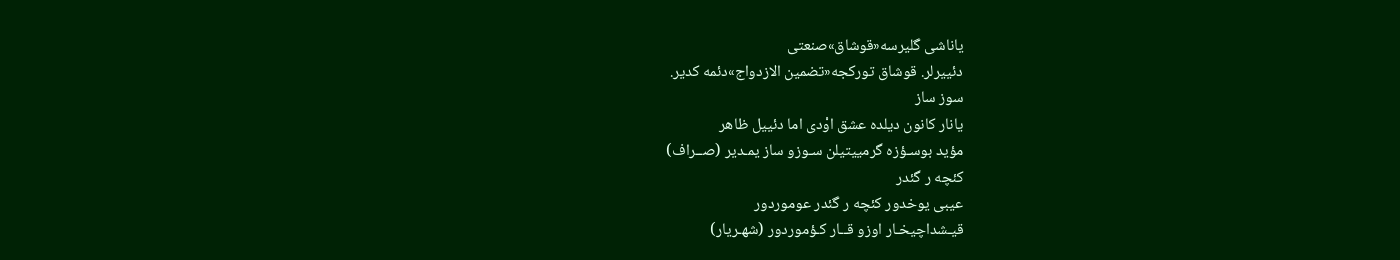ياناشی گليرسه«قوشاق»صنعتی
دئييرلر. قوشاق تورکجه«تضمين الازدواج»دئمه کدير.
سوز ساز
يانار کانون ديلده عشق اوْدی اما دئييل ظاهر
مؤيد بوسـؤزه گرمييتيلن سـوزو ساز يمـدير (صــراف)
کئچه ر گئدر
عيبی يوخدور کئچه ر گئدر عوموردور
قيـشداچيخـار اوزو قــار کـؤموردور (شهـريار)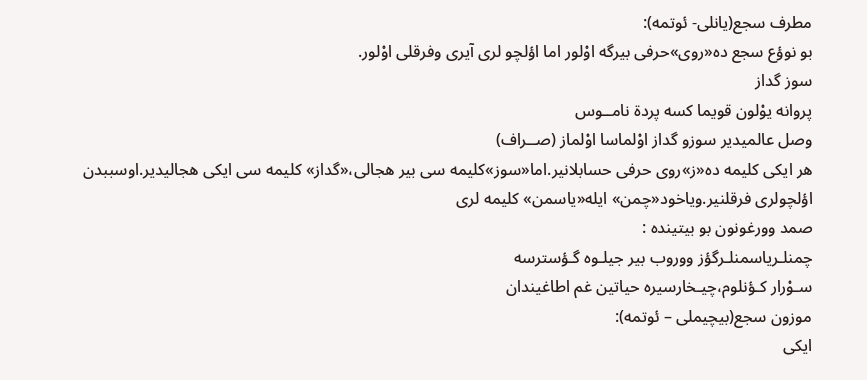مطرف سجع(يانلی- ئوتمه):
بو نوؤع سجع ده«روی»حرفی بيرگه اوْلور اما اؤلچو لری آيری وفرقلی اوْلور.
سوز گداز
پروانه يوْلون قويما کسه پردة نامــوس
وصل عالميدير سوزو گداز اوْلماسا اوْلماز (صــراف)
هر ايکی کليمه ده«ز»روی حرفی حسابلانير.اما«سوز»کليمه سی بير هجالی،«گداز» کليمه سی ايکی هجاليدير.اوسببدن اؤلچولری فرقلنير.وياخود«چمن» ايله«ياسمن» کليمه لری
صمد وورغونون بو بيتينده :
چمنلـرياسمنلـرگؤز ووروب بير جيلـوه گـؤسترسه
سـوْرار کـؤنلوم،چيـخارسيره حياتين غم اطاغيندان
موزون سجع(بيچيملی – ئوتمه):
ايکی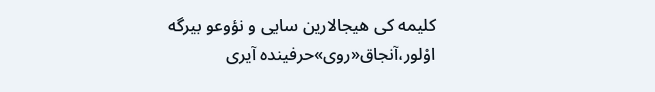کليمه کی هيجالارين سايی و نؤوعو بيرگه اوْلور،آنجاق«روی»حرفينده آيری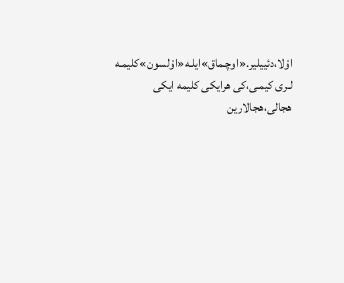اوْلا،دئييلير.«اوچـماق»ايلـه«اوْلسون»کليمـه لـری کيمـی،کی هرايکی کليمه ايکی هجالی،هجالارين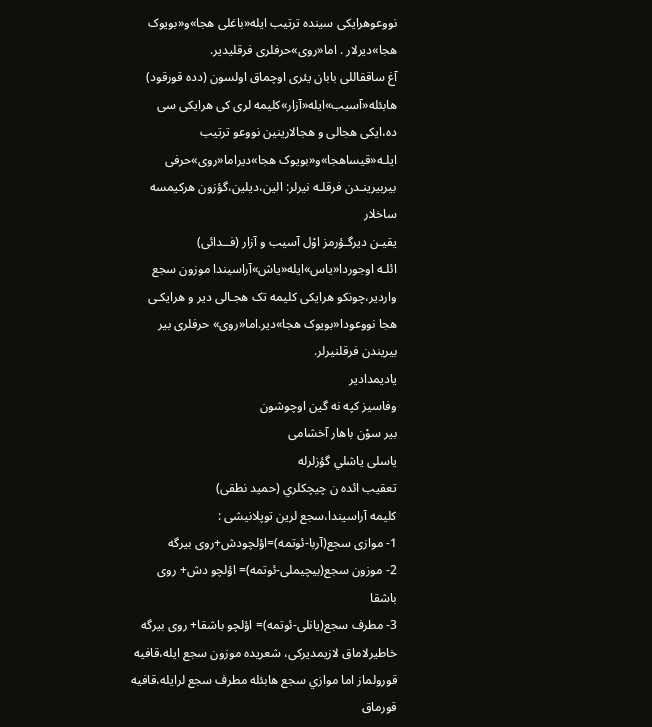نووعوهرايکی سينده ترتيب ايله«باغلی هجا»و«بويوک هجا»ديرلار . اما«روی»حرفلری فرقليدير.
آغ ساققاللی بابان يئری اوچماق اولسون (دده قورقود)
هابئله«آسيب»ايله«آزار»کليمه لری کی هرايکی سی ده،ايکی هجالی و هجالارينين نووعو ترتيب ايلـه«قيساهجا»و«بويوک هجا»ديراما«روی»حرفی بيربيرينـدن فرقلـه نيرلر: الين،ديلين،گؤزون هرکيمسه ساخلار
يقيـن ديرگـؤرمز اوْل آسيب و آزار (فــدائی)
ائلـه اوجوردا«ياس»ايله«ياش»آراسيندا موزون سجع واردير،چونکو هرايکی کليمه تک هجـالی دير و هرايکـی هجا نووعودا«بويوک هجا»دير.اما«روی» حرفلری بير بيريندن فرقلنيرلر.
ياديمدادير
وفاسيز کپه نه گين اوچوشون
بير سوْن باهار آخشامی
ياسلی ياشلي گؤزلرله
تعقيب ائده ن چيچکلري (حميد نطقی)
کليمه آراسيندا،سجع لرين توپلانيشی :
1- موازی سجع(آربا-ئوتمه)=اؤلچودش+روی بيرگه
2- موزون سجع(بيچيملی-ئوتمه)= اؤلچو دش+ روی باشقا
3- مطرف سجع(يانلی-ئوتمه)= اؤلچو باشقا+ روی بيرگه
خاطيرلاماق لازيمديرکی، شعريده موزون سجع ايله،قافيه قورولماز اما موازي سجع هابئله مطرف سجع لرايله،قافيه قورماق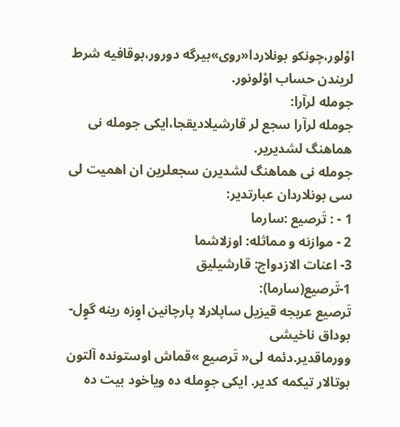اوْلور،چونکو بونلاردا«روی»بيرگه دورور،بوقافيه شرط لريندن حساب اوْلونور.
جومله لرآرا:
جومله لرآرا سجع لر قارشيلاديقجا،ايکی جومله نی هماهنگ لشديرير.
جومله نی هماهنگ لشديرن سجعلرين ان اهميت لی سی بونلاردان عبارتدير:
1 - : تَرصيع :سارما
2 - موازنه و مماثله: اوزلاشما
3- اعنات الازدواج: قارشيليق
1-تَرصيع(سارما):
تَرصيع عربجه قيزيل ساپلارلا پارچانين اوٍزه رينه گوٍل- بوداق ناخيشی
وورماقدير.دئمه لی« تَرصيع »قماش اوستونده آلتون بوتالار تيکمه کدير. ايکی جوٍمله ده وياخود بيت ده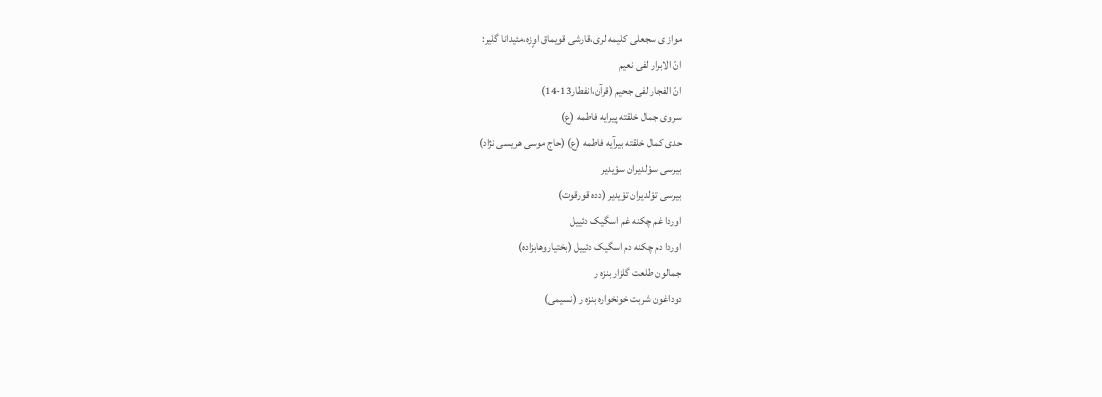مواز ی سجعلی کليمه لری،قارشی قويماق اوٍزه،مئيدانا گلير:
انّ الابرار لفی نعيم
انّ الفجار لفی جحيم (قرآن،انفطار13-14)
سروی جمال خلقته پيرايه فاطمه (ع)
حدی کمال خلقته بيرآيه فاطمه (ع) (حاج موسی هريسی نژاد)
بيرسی سوْلديران سوْيدير
بيرسی توْلديران توْيدير (دده قورقوت)
اوردا غم چکنه غم اسگيک دئييل
اوردا دم چکنه دم اسگيک دئييل (بختياروهابزاده)
جمالون طلعت گلزار بنزه ر
دوداغون شربت خونخواره بنزه ر (نسيمی)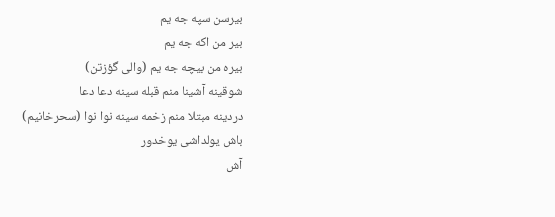بيرسن سپه جه يم
بير من اکه جه يم
بيره من بيچه جه يم (والی گؤزتن)
شوقينه آشينا منم قبله سينه دعا دعا
دردينه مبتلا منم زخمه سينه نوا نوا (سحرخانيم)
باش يولداشی يوخدور
آش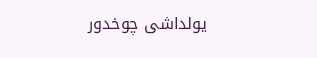يولداشی چوخدور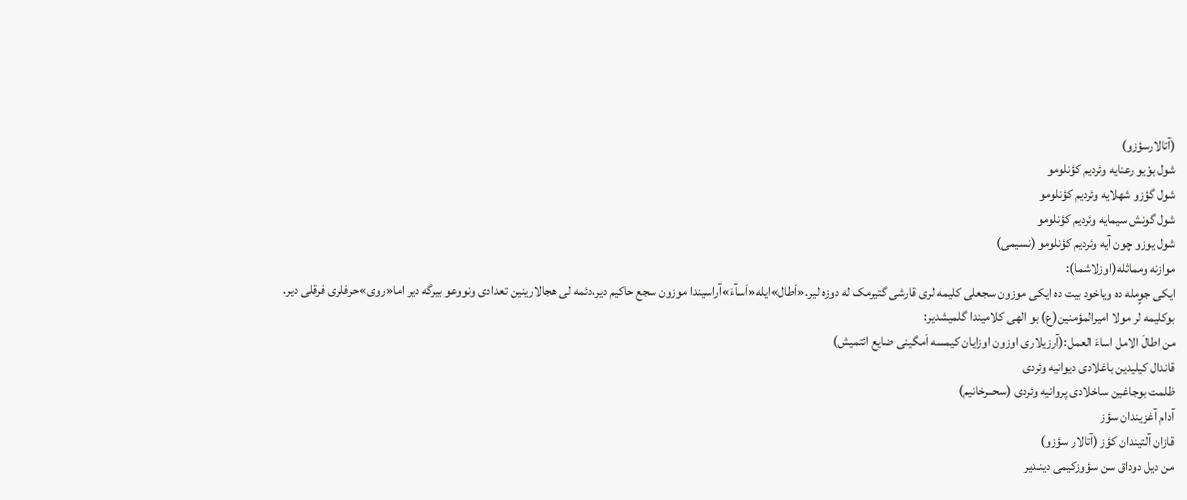(آتالارسؤزو)
شول بوْيو رعنايه وئرديم کؤنلومو
شول گؤزو شهلايه وئرديم کؤنلومو
شول گونش سيمايه وئرديم کؤنلومو
شول يوزو چون آيه وئرديم کؤنلومو (نسيمی)
موازنه ومماثله(اوزلاشما):
ايکی جوٍمله ده وياخود بيت ده ايکی موزون سجعلی کليمه لری قارشی گتيرمک له دوزه لير.«اَطال»ايله«اَسآءَ»آراسيندا موزون سجع حاکيم دير،دئمه لی هجالارينين تعدادی ونووعو بيرگه دير اما«روی»حرفلری فرقلی دير.
بوکليمه لر مولا اميرالمؤمنين(ع) بو الهی کلاميندا گلميشدير:
من اطالَ الامل اساءَ العمل:(آرزيلاری اوزون اوزايان کيمسه اَمگينی ضايع ائتميش)
قاندال کيليدين باغلادی ديوانيه وئردی
ظلمت بوجاغين ساخلادی پروانيه وئردی (سحــرخانيم)
آدام آغزيندان سؤز
قازان آلتيندان کؤز (آتالار سؤزو)
من ديل دوداق سن سؤوزکيمی دينـدير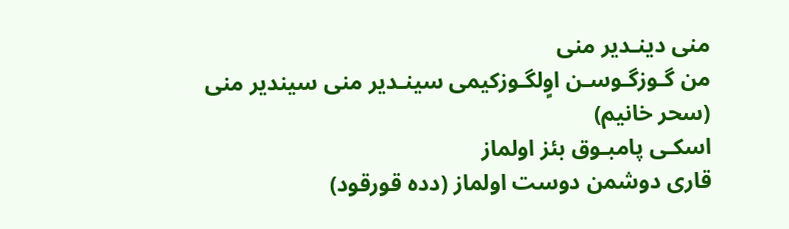منی دينـدير منی
من گـوزگـوسـن اوٍلگـوزکيمی سينـدير منی سيندير منی
(سحر خانيم)
اسکـی پامبـوق بئز اولماز
قاری دوشمن دوست اولماز (دده قورقود)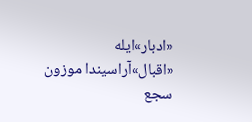«ادبار»ايله «اقبال»آراسيندا موزون سجع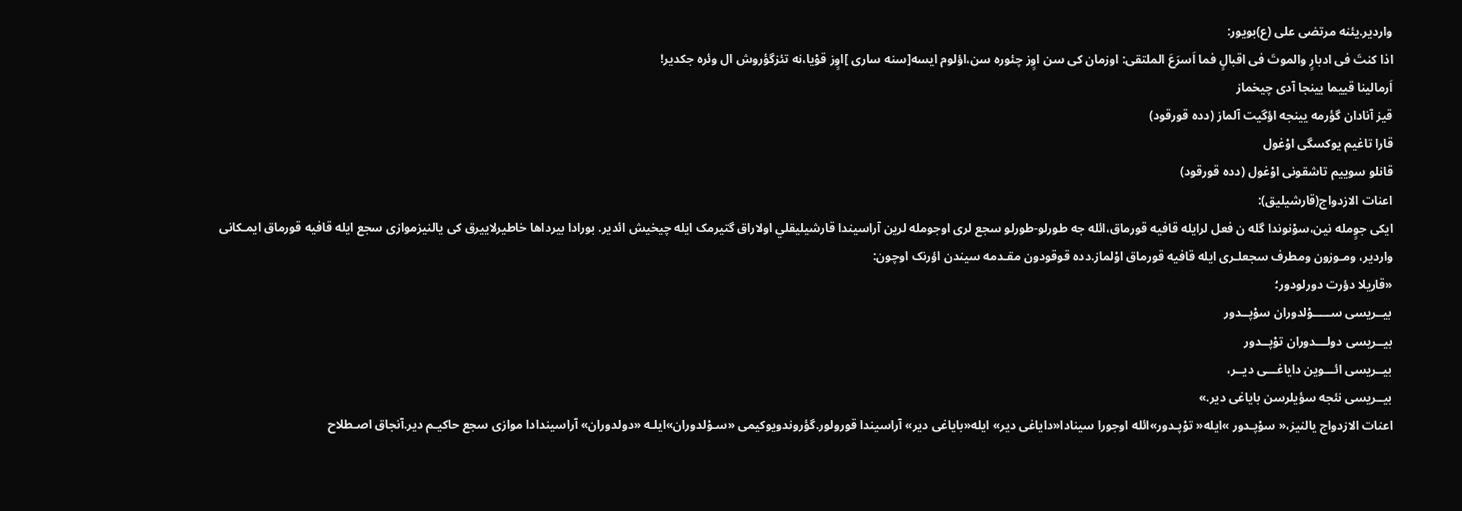واردير.يئنه مرتضی علی (ع)بويور:
اذا کنتَ فی ادبارٍ والموتَ فی اقبالٍ فما اَسرَعَ الملتقی: اوزمان کی سن اوٍز چئوره سن،اؤلوم ايسه[سنه ساری ]اوٍز قوْيا،نه تئزگؤروش ال وئره جکدير!
اَرمالينا قييما يينجا آدی چيخماز
قيز آنادان گؤرمه يينجه اؤگيت آلماز (دده قورقود)
قارا تاغيم يوکسگی اوْغول
قانلو سوييم تاشقونی اوْغول (دده قورقود)
اعنات الازدواج(قارشيليق):
ايکی جوٍمله نين،سوْنوندا گله ن فعل لرايله قافيه قورماق،ائله جه طورلو-طورلو سجع لری اوجومله لرين آراسيندا قارشيليقلي اولاراق گتيرمک ايله چيخيش ائدير. بورادا بيرداها خاطيرلاييرق کی يالنيزموازی سجع ايله قافيه قورماق ايمـکانی واردير، ومـوزون ومطرف سجعلـری ايله قافيه قورماق اوْلماز.دده قوقودون مقـدمه سيندن اؤرنک اوچون:
«قاريلا دؤرت دورلودور؛
بيــريسی ســـــوْلدوران سوْپــدور
بيــريسی دولـــدوران توْپــدور
بيــريسی ائـــوين داياغـــی ديــر،
بيــريسی نئجه سؤيلرسن باياغی دير.»
اعنات الازدواج يالنيز،« سوْپـدور »ايله« توْپـدور»ائله اوجورا سينادا«داياغی دير» ايله«باياغی دير» آراسيندا قورولور.گؤروندويوکيمی «سـوْلدوران»ايلـه «دولدوران» آراسيندادا موازی سجع حاکيـم دير.آنجاق اصـطلاح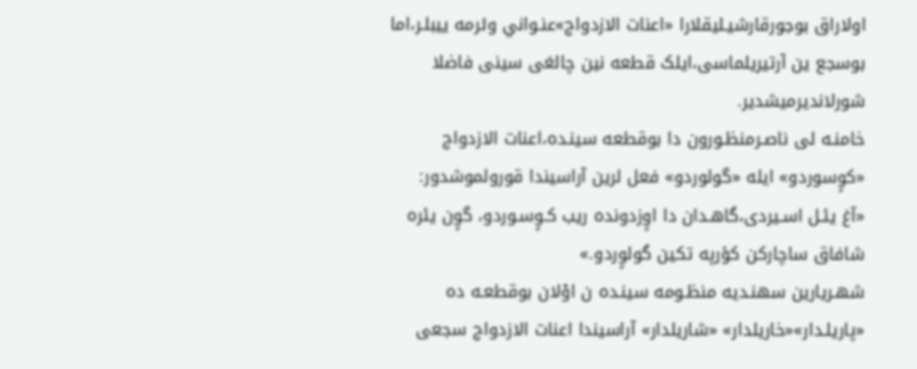اولاراق بوجورقارشيـليقلارا «اعنات الازدواج»عنـواني وئرمه ييبلـر،اما بوسجع ين آرتيريلماسی،ايلک قطعه نين چالغی سينی فاضلا شورلانديرميشدير.
خامنـه لی ناصـرمنظـورون دا بوقطعه سينـده،اعنات الازدواج «کوٍسوردو» ايله «گولوردو» فعل لرين آراسيندا قورولموشدور:
«آغ يئـل اسـيردی،گاهـدان دا اوٍزدونده ريب کـوٍسـوردو، گوٍن يئره شافاق ساچارکن کؤرپه تکين گولوٍردو.»
شهـريارين سهنـديه منظـومه سينـده ن اوْلان بوقطعـه ده «پاريلـدار»«خاريلدار» «شاريلدار» آراسيندا اعنات الازدواج سجعی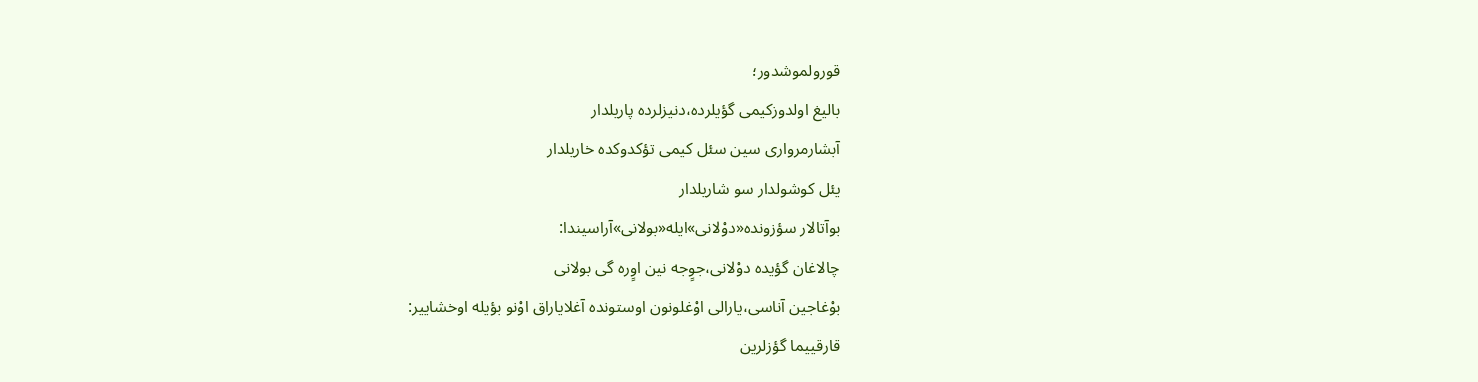قورولموشدور؛
باليغ اولدوزکيمی گؤيلرده،دنيزلرده پاريلدار
آبشارمرواری سين سئل کيمی تؤکدوکده خاريلدار
يئل کوشولدار سو شاريلدار
بوآتالار سؤزونده«دوْلانی»ايله«بولانی»آراسيندا:
چالاغان گؤيده دوْلانی،جوٍجه نين اوٍره گی بولانی
بوْغاجين آناسی،يارالی اوْغلونون اوستونده آغلاياراق اوْنو بؤيله اوخشايير:
قارقييما گؤزلرين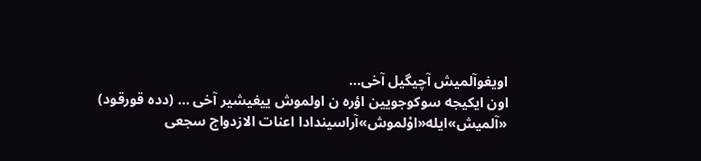اويغوآلميش آچيگيل آخی...
اون ايکيجه سوکوجويين اؤره ن اولموش ييغيشير آخی ... (دده قورقود)
«آلميش»ايله«اوْلموش»آراسيندادا اعنات الازدواج سجعی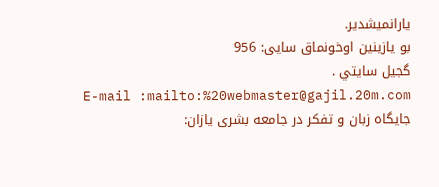يارانميشدير.
بو یازینین اوخونماق سایی: 956
گجيل سايتي .
E-mail :mailto:%20webmaster@gajil.20m.com
جايگاه زبان و تفکر در جامعه بشری یازان: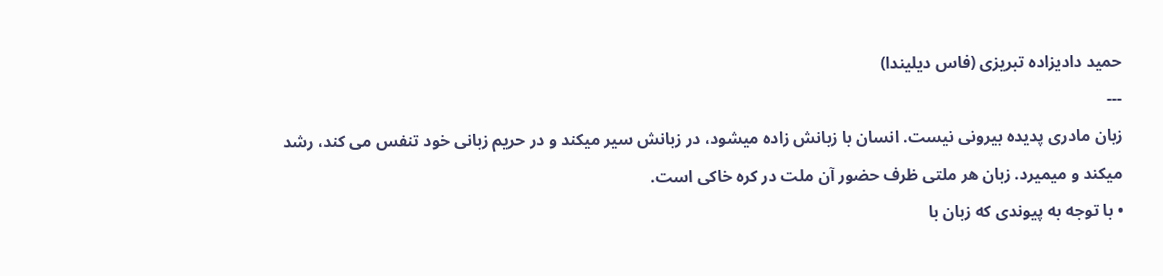حميد داديزاده تبريزی (فاس ديليندا)
---
زبان مادری پديده بيرونی نيست. انسان با زبانش زاده میشود، در زبانش سير میکند و در حريم زبانی خود تنفس می کند، رشد میکند و میميرد. زبان هر ملتی ظرف حضور آن ملت در کره خاکی است.
• با توجه به پيوندی که زبان با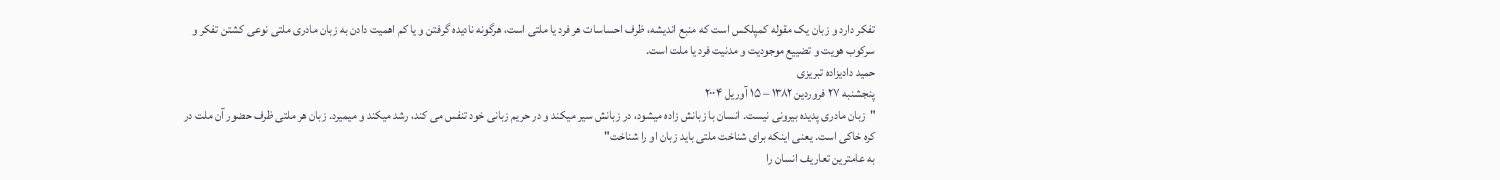تفکر دارد و زبان يک مقوله کمپلکس است که منبع انديشه، ظرف احساسات هر فرد يا ملتی است، هرگونه ناديده گرفتن و يا کم اهميت دادن به زبان مادری ملتی نوعی کشتن تفکر و سرکوب هويت و تضييع موجوديت و مدنيت فرد يا ملت است.
حميد داديزاده تبريزی
پنجشنبه ٢۷ فروردين ١٣٨٢ – ١۵ آوريل ٢٠٠۴
"زبان مادری پديده بيرونی نيست. انسان با زبانش زاده میشود، در زبانش سير میکند و در حريم زبانی خود تنفس می کند، رشد میکند و میميرد. زبان هر ملتی ظرف حضور آن ملت در کره خاکی است. يعنی اينکه برای شناخت ملتی بايد زبان او را شناخت"
به عامترين تعاريف انسان را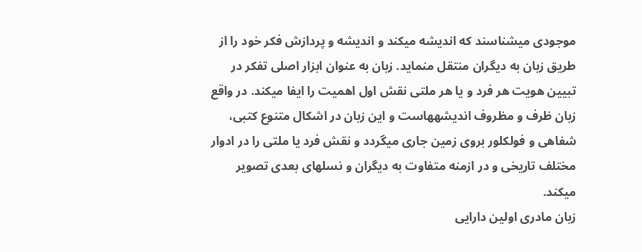موجودی میشناسند که انديشه میکند و انديشه و پردازش فکر خود را از طريق زبان به ديگران منتقل منمايد. زبان به عنوان ابزار اصلی تفکر در تبيين هويت هر فرد و يا هر ملتی نقش اول اهميت را ايفا میکند. در واقع زبان ظرف و مظروف انديشههاست و اين زبان در اشکال متنوع کتبی، شفاهی و فولکلور بروی زمين جاری میگردد و نقش فرد يا ملتی را در ادوار مختلف تاريخی و در ازمنه متفاوت به ديگران و نسلهای بعدی تصوير میکند.
زبان مادری اولين دارايی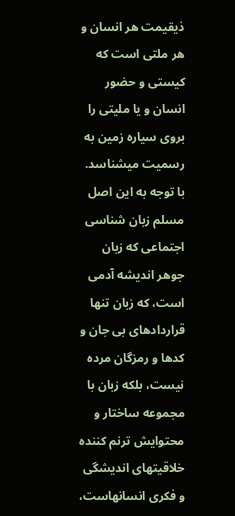ذيقيمت هر انسان و هر ملتی است که کيستی و حضور انسان و يا مليتی را بروی سياره زمين به رسميت میشناسد. با توجه به اين اصل مسلم زبان شناسی اجتماعی که زبان جوهر انديشه آدمی است، که زبان تنها قراردادهای بی جان و کدها و رمزگان مرده نيست، بلکه زبان با مجموعه ساختار و محتوايش ترنم کننده خلاقيتهای انديشگی و فکری انسانهاست،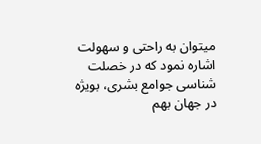میتوان به راحتی و سهولت اشاره نمود که در خصلت شناسی جوامع بشری، بويژه در جهان بهم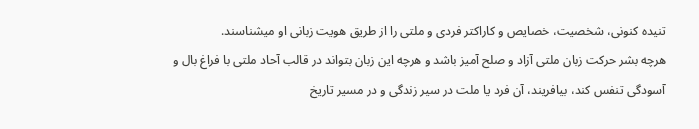تنيده کنونی، شخصيت، خصايص و کاراکتر فردی و ملتی را از طريق هويت زبانی او میشناسند.
هرچه بشر حرکت زبان ملتی آزاد و صلح آميز باشد و هرچه اين زبان بتواند در قالب آحاد ملتی با فراغ بال و آسودگی تنفس کند، بيافريند، آن فرد يا ملت در سير زندگی و در مسير تاريخ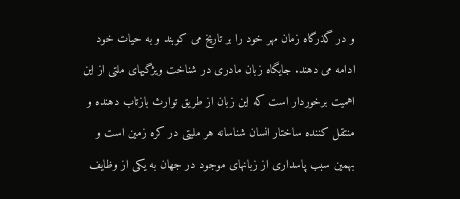و در گذرگاه زمان مهر خود را بر تاريخ می کوبند و به حيات خود ادامه می دهند. جايگاه زبان مادری در شناخت ويژگیهای ملتی از اين اهميت برخوردار است که اين زبان از طريق توارث بازتاب دهنده و منتقل کننده ساختار انسان شناسانه هر مليتی در کره زمين است و بهمين سبب پاسداری از زبانهای موجود در جهان به يکی از وظايف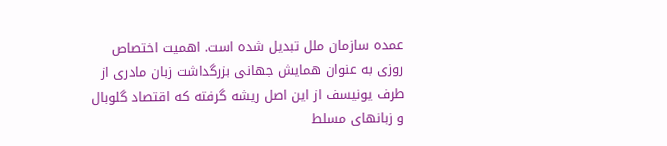عمده سازمان ملل تبديل شده است. اهميت اختصاص روزی به عنوان همايش جهانی بزرگداشت زبان مادری از طرف يونيسف از اين اصل ريشه گرفته که اقتصاد گلوبال و زبانهای مسلط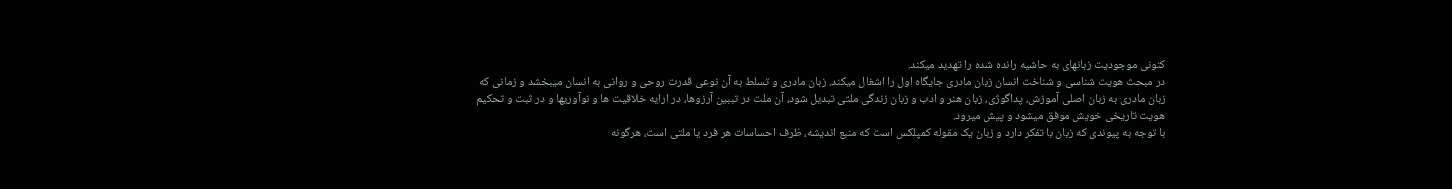کنونی موجوديت زبانهای به حاشيه رانده شده را تهديد میکند.
در مبحث هويت شناسی و شناخت انسان زبان مادری جايگاه اول را اشغال میکند. زبان مادری و تسلط به آن نوعی قدرت روحی و روانی به انسان میبخشد و زمانی که زبان مادری به زبان اصلی آموزش، پداگوژی، زبان هنر و ادب و زبان زندگی ملتی تبديل شود، آن ملت در تببين آرزوها، در ارايه خلاقيت ها و نوآوریها و در ثبت و تحکيم هويت تاريخی خويش موفق میشود و پيش میرود.
با توجه به پيوندی که زبان با تفکر دارد و زبان يک مقوله کمپلکس است که منبع انديشه، ظرف احساسات هر فرد يا ملتی است، هرگونه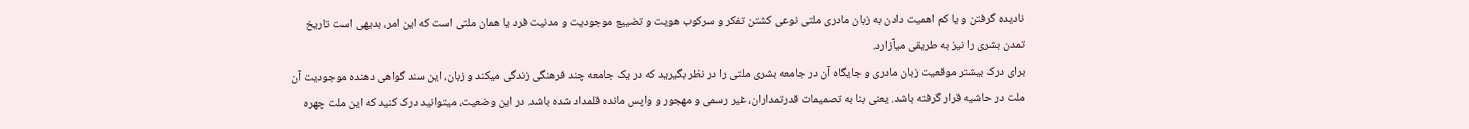ناديده گرفتن و يا کم اهميت دادن به زبان مادری ملتی نوعی کشتن تفکر و سرکوب هويت و تضييع موجوديت و مدنيت فرد يا همان ملتی است که اين امر، بديهی است تاريخ تمدن بشری را نيز به طريقی میآزارد.
برای درک بيشتر موقعيت زبان مادری و جايگاه آن در جامعه بشری ملتی را در نظر بگيريد که در يک جامعه چند فرهنگی زندگی میکند و زبان، اين سند گواهی دهنده موجوديت آن ملت در حاشيه قرار گرفته باشد. يعنی بنا به تصميمات قدرتمداران، غير رسمی و مهجور و واپس مانده قلمداد شده باشد. در اين وضعيت، میتوانيد درک کنيد که اين ملت چهره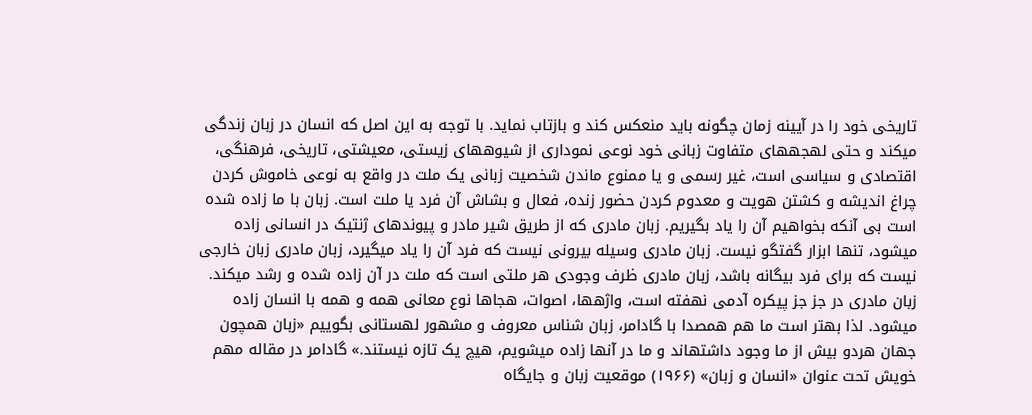تاريخی خود را در آيينه زمان چگونه بايد منعکس کند و بازتاب نمايد. با توجه به اين اصل که انسان در زبان زندگی میکند و حتی لهجههای متفاوت زبانی خود نوعی نموداری از شيوههای زيستی، معيشتی، تاريخی، فرهنگی، اقتصادی و سياسی است، غير رسمی و يا ممنوع ماندن شخصيت زبانی يک ملت در واقع به نوعی خاموش کردن چراغ انديشه و کشتن هويت و معدوم کردن حضور زنده، فعال و بشاش آن فرد يا ملت است. زبان با ما زاده شده است بی آنکه بخواهيم آن را ياد بگيريم. زبان مادری که از طريق شير مادر و پيوندهای ژنتيک در انسانی زاده میشود، تنها ابزار گفتگو نيست. زبان مادری وسيله بيرونی نيست که فرد آن را ياد میگيرد، زبان مادری زبان خارجی نيست که برای فرد بيگانه باشد، زبان مادری ظرف وجودی هر ملتی است که ملت در آن زاده شده و رشد میکند. زبان مادری در جز جز پيکره آدمی نهفته است، واژهها، اصوات، هجاها نوع معانی همه و همه با انسان زاده میشود. لذا بهتر است ما هم همصدا با گادامر، زبان شناس معروف و مشهور لهستانی بگوييم «زبان همچون جهان هردو بيش از ما وجود داشتهاند و ما در آنها زاده میشويم، هيچ يک تازه نيستند.» گادامر در مقاله مهم خويش تحت عنوان «انسان و زبان» (۱۹۶۶) موقعيت زبان و جايگاه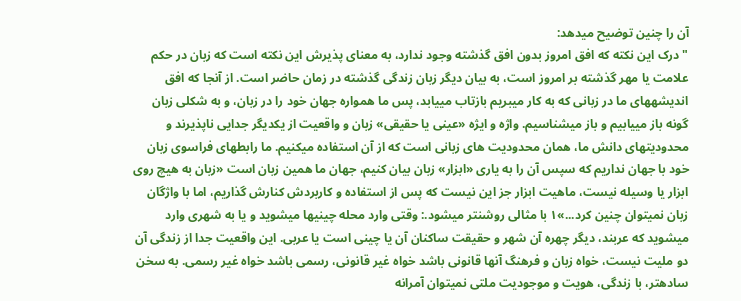آن را چنين توضيح میدهد:
"درک اين نکته که افق امروز بدون افق گذشته وجود ندارد، به معنای پذيرش اين نکته است که زبان در حکم علامت يا مهر گذشته بر امروز است، به بيان ديگر زبان زندگی گذشته در زمان حاضر است. از آنجا که افق انديشههای ما در زبانی که به کار میبريم بازتاب میيابد، پس ما همواره جهان خود را در زبان، و به شکلی زبان گونه باز میيابيم و باز میشناسيم. واژه و ايژه «عينی يا حقيقی» زبان و واقعيت از يکديگر جدايی ناپذيرند و محدوديتهای دانش ما، همان محدوديت های زبانی است که از آن استفاده میکنيم. ما رابطهای فراسوی زبان خود با جهان نداريم که سپس آن را به ياری «ابزار» زبان بيان کنيم، جهان ما همين زبان است «زبان به هيچ روی ابزار يا وسيله نيست، ماهيت ابزار جز اين نيست که پس از استفاده و کاربردش کنارش گذاريم، اما با واژگان زبان نمیتوان چنين کرد...»۱ با مثالی روشنتر میشود.: وقتی وارد محله چينیها میشويد و يا به شهری وارد میشويد که عربند، ديگر چهره آن شهر و حقيقت ساکنان آن يا چينی است يا عربی. اين واقعيت جدا از زندگی آن دو مليت نيست، خواه زبان و فرهنگ آنها قانونی باشد خواه غير قانونی، رسمی باشد خواه غير رسمی. به سخن سادهتر، با زندگی، هويت و موجوديت ملتی نمیتوان آمرانه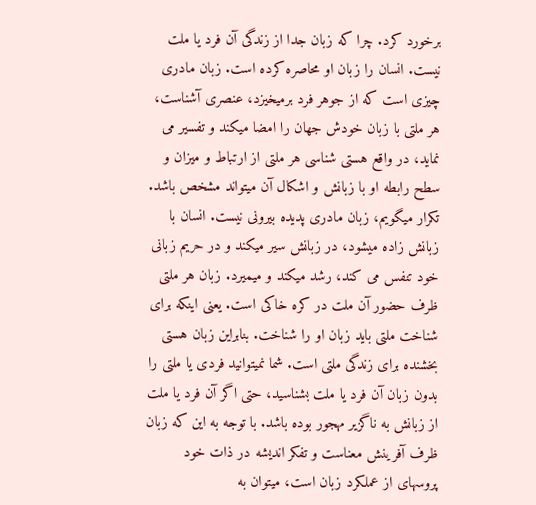برخورد کرد. چرا که زبان جدا از زندگی آن فرد يا ملت نيست. انسان را زبان او محاصره کرده است. زبان مادری چيزی است که از جوهر فرد برمیخيزد، عنصری آشناست، هر ملتی با زبان خودش جهان را امضا میکند و تفسير می نمايد، در واقع هستی شناسی هر ملتی از ارتباط و ميزان و سطح رابطه او با زبانش و اشکال آن میتواند مشخص باشد.
تکرار ميگويم، زبان مادری پديده بيرونی نيست. انسان با زبانش زاده میشود، در زبانش سير میکند و در حريم زبانی خود تنفس می کند، رشد میکند و میميرد. زبان هر ملتی ظرف حضور آن ملت در کره خاکی است. يعنی اينکه برای شناخت ملتی بايد زبان او را شناخت. بنابراين زبان هستی بخشنده برای زندگی ملتی است. شما نمیتوانيد فردی يا ملتی را بدون زبان آن فرد يا ملت بشناسيد، حتی اگر آن فرد يا ملت از زبانش به ناگزير مهجور بوده باشد. با توجه به اين که زبان ظرف آفرينش معناست و تفکر انديشه در ذات خود پروسهای از عملکرد زبان است، میتوان به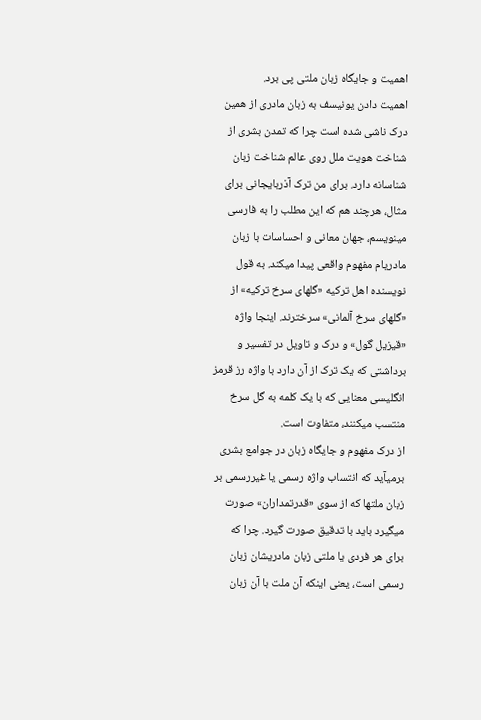اهميت و جايگاه زبان ملتی پی برد.
اهميت دادن يونيسف به زبان مادری از همين درک ناشی شده است چرا که تمدن بشری از شناخت هويت ملل روی عالم شناخت زبان شناسانه دارد. برای من ترک آذربايجانی برای مثال، هرچند هم که اين مطلب را به فارسی مینويسم، جهان معانی و احساسات با زبان مادریام مفهوم واقعی پيدا میکند. به قول نويسنده اهل ترکيه «گلهای سرخ ترکيه» از «گلهای سرخ آلمانی» سرخترند. اينجا واژه «قيزيل گول» و درک و تاويل در تفسير و برداشتی که يک ترک از آن دارد با واژه رز قرمز انگليسی معنايی که با يک کلمه به گل سرخ منتسب میکنند، متفاوت است.
از درک مفهوم و جايگاه زبان در جوامع بشری برمیآيد که انتساب واژه رسمی يا غيررسمی بر زبان ملتها که از سوی «قدرتمداران» صورت میگيرد بايد با تدقيق صورت گيرد. چرا که برای هر فردی يا ملتی زبان مادریشان زبان رسمی است، يعنی اينکه آن ملت با آن زبان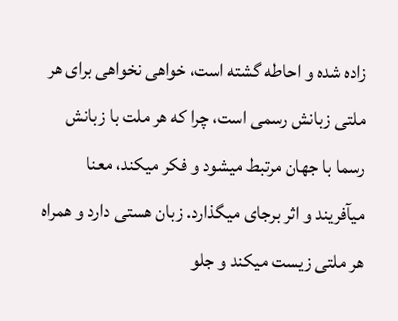زاده شده و احاطه گشته است، خواهی نخواهی برای هر ملتی زبانش رسمی است، چرا که هر ملت با زبانش رسما با جهان مرتبط میشود و فکر میکند، معنا میآفريند و اثر برجای میگذارد. زبان هستی دارد و همراه هر ملتی زيست میکند و جلو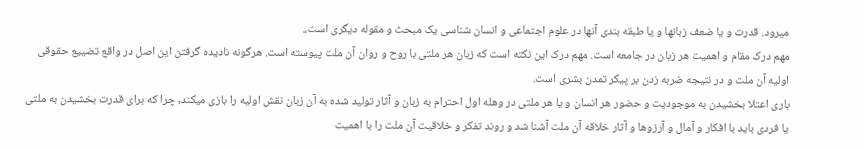میرود. قدرت و يا ضعف زبانها و يا طبقه بندی آنها در علوم اجتماعی و انسان شناسی يک مبحث و مقوله ديگری است،.
مهم درک مقام و اهميت هر زبان در جامعه است. مهم درک اين نکته است که زبان هر ملتی با روح و روان آن ملت پيوسته است. هرگونه ناديده گرفتن اين اصل در واقع تضييع حقوقی اوليه آن ملت و در نتيجه ضربه زدن بر پيکر تمدن بشری است.
باری اعتلا بخشيدن به موجوديت و حضور هر انسان و يا هر ملتی در وهله اول احترام به زبان و آثار توليد شده به آن زبان نقش اوليه را بازی میکند, چرا که برای قدرت بخشيدن به ملتی يا فردی بايد با افکار و آمال و آرزوها و آثار خلاقه آن ملت آشنا شد و روند تفکر و خلاقيت آن ملت را با اهميت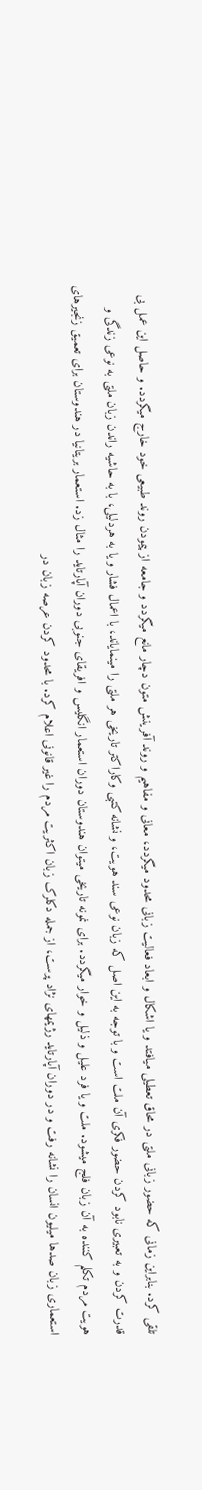تلقی کرد. بنابراين زمانی که حضور زبانی ملتی در محاق تعطيلی میافتد و يا اشکال و ابعاد فعاليت زبانی محدود میگردد، معانی و مفاهيم و روند آفرينش متون دچار مانع ميگردد و جامعه از پيمودن روند طبيعی خود خارج ميگردد. و حاصل اين عمل بی قدرت کردن و به تعبيری نابود کردن حضور فکری آن ملت است و با توجه به اين اصل که زبان نوعی سند هويت، و نشانه کتبی وکاراکتر تاريخی هر ملتی را مینماياند، با اعمال فشار و يا به هردليلی، با به حاشيه راندن زبان ملتی به نوعی زندگی و هويت مردم تکلم کننده به آن زبان فلج میشود. ملت و يا فرد عليل و ذليل و خوار میگردد. برای نمونه تاريخی میتوان هندوستان دوران استعمار انگليس و افريقای جنوبی دوران آپارتايد را مثال زد. استعمار بريتانيا در هندوستان برای تعميق زنجيرهای استعماری زبان صدها ميليون انسان را نشانه رفت و در دوران آپارتايد رژيمهای نژاد پرست، از جمله دکلرک زبان اکثريت مردم را غير قانونی اعلام کرد. با محدود کردن عرصه زبان در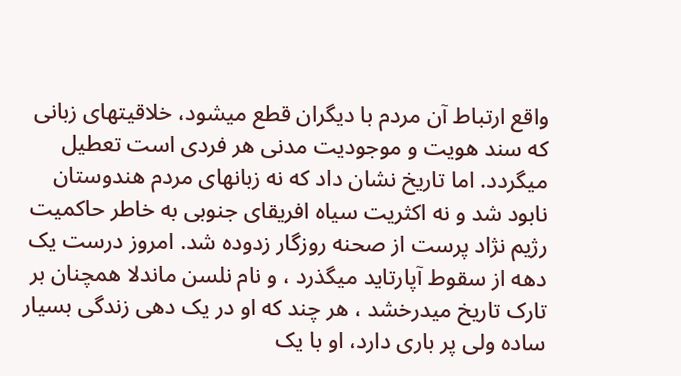واقع ارتباط آن مردم با ديگران قطع میشود، خلاقيتهای زبانی که سند هويت و موجوديت مدنی هر فردی است تعطيل میگردد. اما تاريخ نشان داد که نه زبانهای مردم هندوستان نابود شد و نه اکثريت سياه افريقای جنوبی به خاطر حاکميت رژيم نژاد پرست از صحنه روزگار زدوده شد. امروز درست يک دهه از سقوط آپارتايد ميگذرد ، و نام نلسن ماندلا همچنان بر تارک تاريخ ميدرخشد ، هر چند که او در يک دهی زندگی بسيار ساده ولی پر باری دارد، او با يک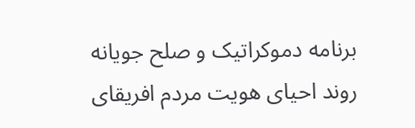برنامه دموکراتيک و صلح جويانه روند احيای هويت مردم افريقای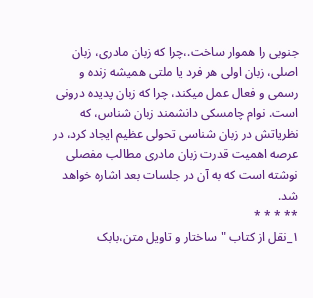جنوبی را هموار ساخت.،چرا که زبان مادری، زبان اصلی، زبان اولی هر فرد يا ملتی هميشه زنده و رسمی و فعال عمل میکند، چرا که زبان پديده درونی است. نوام چامسکی دانشمند زبان شناس، که نظرياتش در زبان شناسی تحولی عظيم ايجاد کرد، در عرصه اهميت قدرت زبان مادری مطالب مفصلی نوشته است که به آن در جلسات بعد اشاره خواهد شد.
** * * *
۱_نقل از کتاب "ساختار و تاويل متن،بابک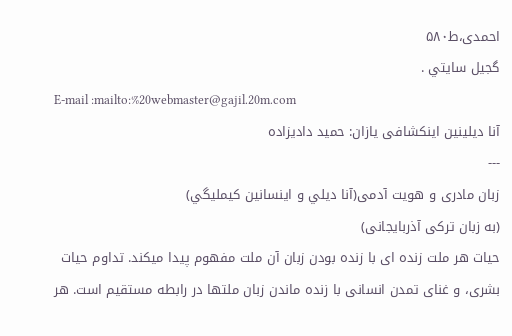احمدی،ط۵۸۰
گجيل سايتي .
E-mail :mailto:%20webmaster@gajil.20m.com
آنا ديلینين اينکشافی یازان: حميد داديزاده
---
زبان مادری و هويت آدمی(آنا ديلي و اينسانين كيمليگي)
(به زبان ترکی آذربايجانی)
حيات هر ملت زنده ای با زنده بودن زبان آن ملت مفهوم پيدا ميکند. تداوم حيات بشری، و غنای تمدن انسانی با زنده ماندن زبان ملتها در رابطه مستقيم است. هر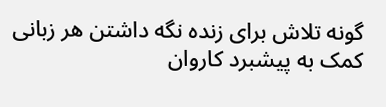گونه تلاش برای زنده نگه داشتن هر زبانی کمک به پيشبرد کاروان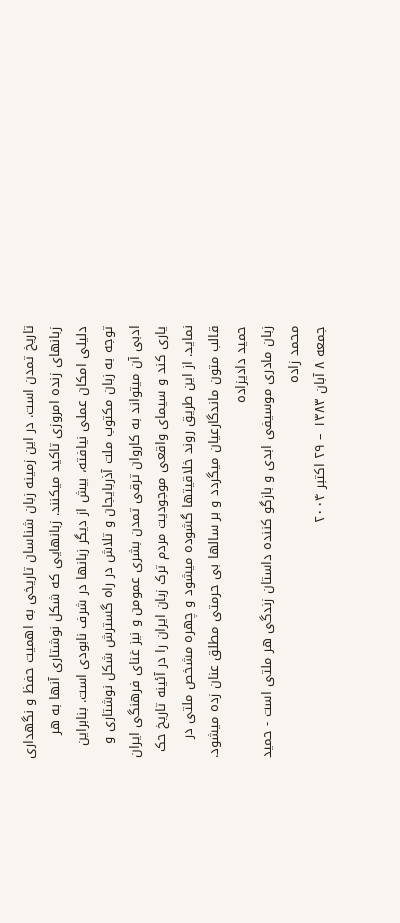تاريخ تمدن است. در اين زمينه زبان شناسان تاريخی به اهميت حفظ و نگهداری زبانهای زنده امروزی تاکيد ميکنند. زبانهايی که شکل نوشتاری آنها به هر دليلی امکان عملی نيافته، بيش از ديگر زبانها در شرف نابودی است. بنابراين توجه به زبان مکتوب ملت آذربايجان و تلاش در راه گسترش شکل نوشتاری و ادبی آن ميتواند به کاروان ترقی تمدن بشری عمومن و نيز غنای فرهنگی ايران ياری کند و سيمای واقعی موجوديت مردم ترک زبان ايران را در آئينه تاريخ حک نمايد. از اين طريق روند خلاقيتها گشوده ميشود و چهره مشخص ملتی در قالب متون ماندگارعيان میگردد و بر سالها بی حرمتی مطلق عنان زده ميشود.
حميد داديزاده
زبان مادری موسيفی ابدی و بازگو کننده داستان زندگی هر ملتی است - حميد محمد زاده
جمعه ٨ آبان ١٣٨٣ – ٢۹ اکتبر ٢٠٠۴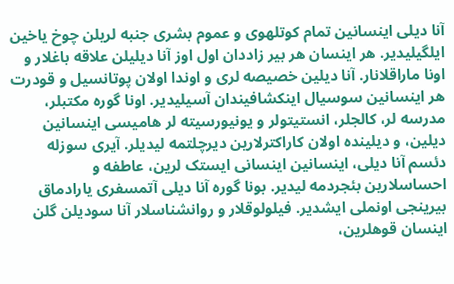آنا ديلی اينسانين تمام کوتلهوی و عموم بشری جنبه لريلن چوخ ياخين ايلگيليدير. هر اينسان هر بير زاددان اول اوز آنا ديليلن علاقه باغلار و اونا ماراقلانار. آنا ديلين خصيصه لری و اوندا اولان پوتانسيل و قودرت هر اينسانين سوسيال اينکشافيندان آسيليدير. اونا گوره مکتبلر، مدرسه لر، کالجلر، انستيتولر و يونيورسيته لر هاميسی اينسانين ديلين، و ديلينده اولان کاراکترلارين ديرچلتمه ليديلر. آيری سوزله دئسم آنا ديلی، اينسانين اينسانی ايستک لرين، عاطفه و احساسلارين بئجردمه ليدير. بونا گوره آنا ديلی آتمسفری يارادماق بيرينجی اونملی ايشدير. فيلولوقلار و روانشناسلار آنا سوديلن گلن اينسان قوهلرين،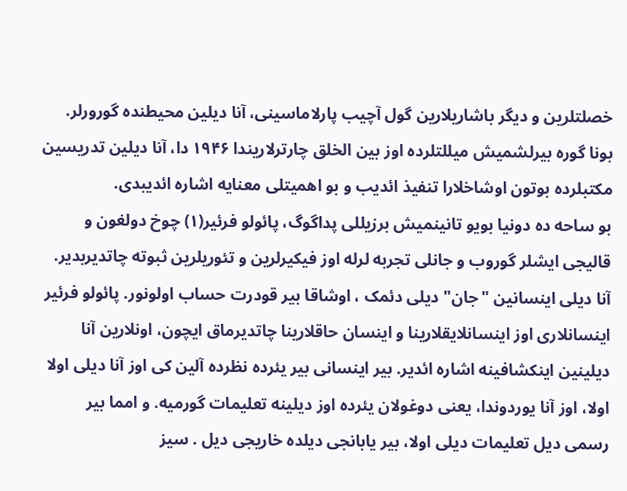خصلتلرين و ديگر باشاريلارين گول آچيب پارلاماسينی، آنا ديلين محيطنده گورورلر. بونا گوره بيرلشميش ميللتلرده اوز بين الخلق چارترلاريندا ۱۹۴۶ دا، آنا ديلين تدريسين مکتبلرده بوتون اوشاخلارا تنفيذ ائديب و بو اهميتلی معنايه اشاره ائديبدی.
بو ساحه ده دونيا بويو تانينميش برزيللی پداگوگ، پائولو فرئير(۱) چوخ دولغون و قاليجی ايشلر گوروب و جانلی تجربه لرله اوز فيکيرلرين و تئوريلرين ثبوته چاتديربدير. آنا ديلی اينسانين "جان" ديلی دئمک ، اوشاقا بير قودرت حساب اولونور. پائولو فرئير اينسانلاری اوز اينسانلايقلارينا و اينسان حاقلارينا چاتديرماق ايچون، اونلارين آنا ديلينين اينکشافينه اشاره ائدير. بير اينسانی بير يئرده نظرده آلين کی اوز آنا ديلی اولا اولا، اوز آنا يوردوندا، يعنی دوغولان يئرده اوز ديلينه تعليمات گورميه. و امما بير رسمی ديل تعليمات ديلی اولا، بير يابانجی ديلده خاريجی ديل . سيز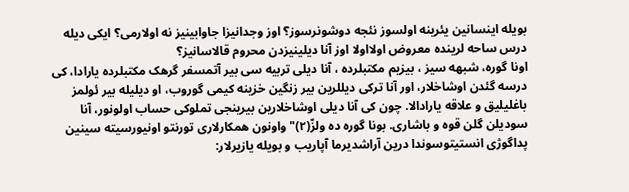بويله اينسانين يئرينه اولسوز نئجه دوشونرسوز؟ اوز وجدانيزا جاوابينيز نه اولارمی؟ ايکی ديله درس ساحه لرينده معروض اولااولا اوز آنا ديلينيزدن محروم قالاسانيز؟
اونا گوره، شبهه سيز ، بيزيم مکتبلرده ، آنا ديلی تربيه سی بير آتمسفر گرهک مکتبلرده يارادا، کی درسه گئدن اوشاخلار، اور آنا ترکی ديللرين بير زنگين خزينه کيمی گوروب، او ديليله بير ئولمز باغليليق و علاقه يارادالا. چون کی آنا ديلی اوشاخلارين بيرينجی تملوکی حساب اولونور، آنا سوديلن گلن قوه و باشاری. بونا گوره ده ولزّ(۲)" واونون همکارلاری تورنتو اونيورسيته سينين پداگوژی انستيتوسوندا درين آراشديرما آپاريب و بويله يازيرلار: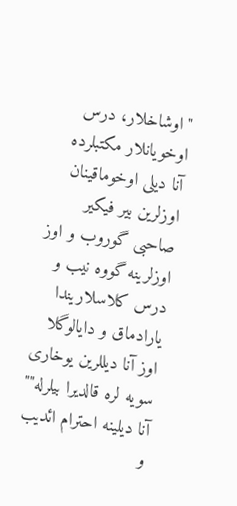"اوشاخلار، درس اوخويانلار مکتبلرده آنا ديلی اوخوماقينان اوزلرين بير فيکير صاحبی گوروب و اوز اوزلرينه گووه نيب و درس کلاسلاريندا يارادماق و دايالوگلا اوز آنا ديللرين يوخاری سويه لره قالديرا بيلرله""
آنا ديلينه احترام ائديب و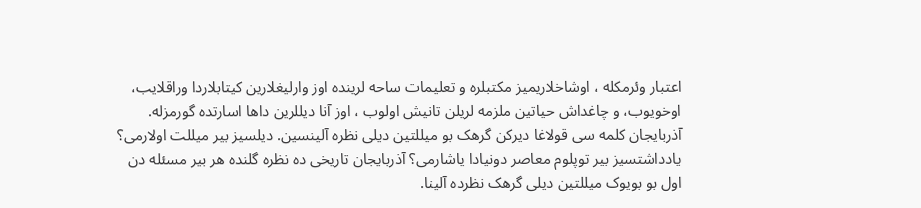اعتبار وئرمکله ، اوشاخلاريميز مکتبلره و تعليمات ساحه لرينده اوز وارليغلارين کيتابلاردا وراقلايب، اوخويوب، و چاغداش حياتين ملزمه لريلن تانيش اولوب ، اوز آنا ديللرين داها اسارتده گورمزله.
آذربايجان کلمه سی قولاغا ديرکن گرهک بو ميللتين ديلی نظره آلينسين. ديلسيز بير ميللت اولارمی؟ يادداشتسيز بير توپلوم معاصر دونيادا ياشارمی؟ آذربايجان تاريخی ده نظره گلنده هر بير مسئله دن اول بو بويوک ميللتين ديلی گرهک نظرده آلينا.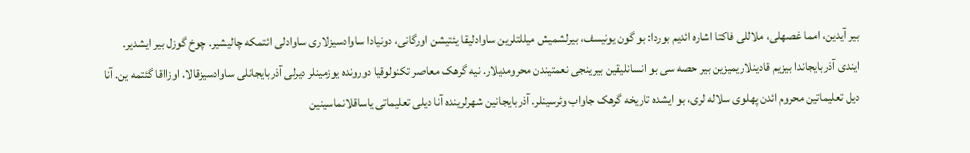بير آيدين، امما غصهلی، ملاللی فاکتا اشاره ائديم بوردا: بو گون يونيسف، بيرلشميش ميللتلرين ساوادليقا يئتيشن اورگانی، دونيادا ساوادسيزلاری ساوادلی ائتمکه چاليشير. چوخ گوزل بير ايشدير. ايندی آذربايجاندا بيزيم قادينلاريميزين بير حصه سی بو انسانليقين بيرينجی نعمتيندن محرومديلار. نيه گرهک معاصر تکنولوقيا دورونده يوزمينلر ديرلی آذربايجانلی ساوادسيزقالا. اوزااقا گئتمه ين. آنا ديل تعليماتين محروم ائدن پهلوی سلاله لری، بو ايشده تاريخه گرهک جاواب وئرسينلر. آذربايجانين شهرلرينده آنا ديلی تعليماتی ياساقلانماسينين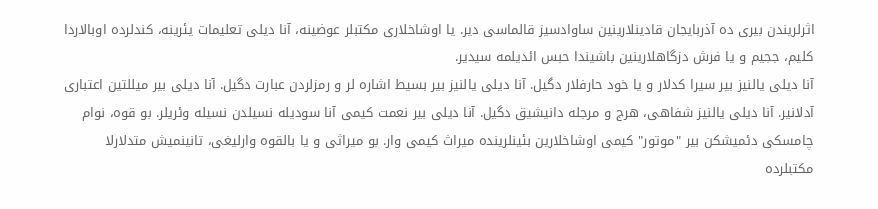اثرلريندن بيری ده آذربايجان قادينلارينين ساوادسيز قالماسی دير. يا اوشاخلاری مکتبلر عوضينه، آنا ديلی تعليمات يئرينه، کندلرده اوبالاردا کليم، ججيم و يا فرش دزگاهلارينين باشيندا حبس ائديلمه سيدير.
آنا ديلی يالنيز بير سيرا کدلار و يا خود حارفلار دگيل. آنا ديلی يالنيز بير بسيط اشاره لر و رمزلردن عبارت دگيل. آنا ديلی بير ميللتين اعتباری آدلانير. آنا ديلی يالنيز شفاهی، هرج و مرجله دانيشيق دگيل. آنا ديلی بير نعمت کيمی آنا سوديله نسيلدن نسيله وئريلر. بو قوه، نوام چامسکی دئميشکن بير "موتور" کيمی اوشاخلارين بئينلرينده ميراث کيمی وار. بو ميراثی و يا بالقوه وارليغی، تانينميش متدلارلا مکتبلرده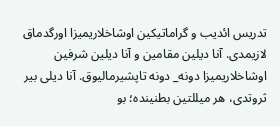تدريس ائديب و گراماتيکين اوشاخلاريميزا اورگدماق لازيمدی. آنا ديلين مقامين و آنا ديلين شرفين اوشاخلاريميزا دونه_ دونه تاپشيرماليوق. آنا ديلی بير ثروتدی، هر ميللتين بطنينده؛ بو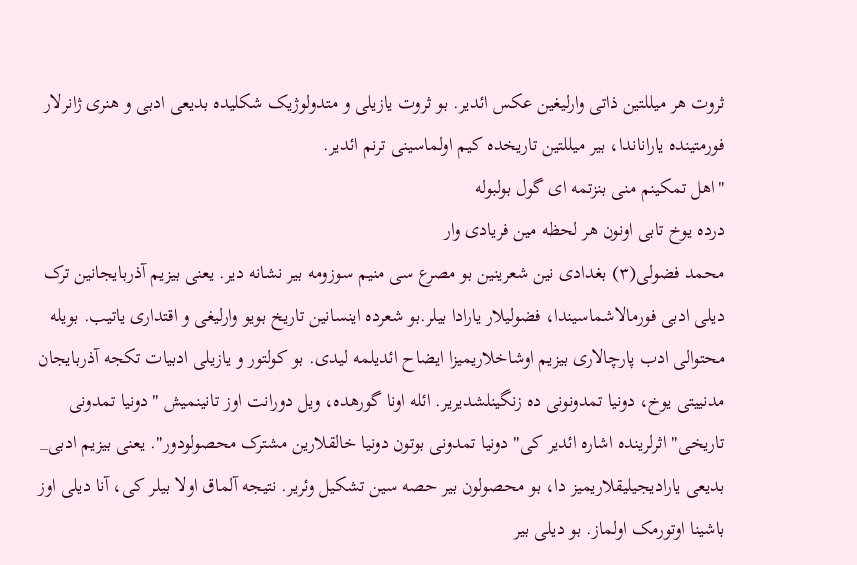ثروت هر ميللتين ذاتی وارليغين عکس ائدير. بو ثروت يازيلی و متدولوژيک شکليده بديعی ادبی و هنری ژانرلار فورمتينده ياراناندا، بير ميللتين تاريخده کيم اولماسينی ترنم ائدير.
"اهل تمکينم منی بنزتمه ای گول بولبوله
درده يوخ تابی اونون هر لحظه مين فريادی وار
محمد فضولی(۳) بغدادی نين شعرينين بو مصرع سی منيم سوزومه بير نشانه دير. يعنی بيزيم آذربايجانين ترک ديلی ادبی فورمالاشماسيندا، فضوليلار يارادا بيلر.بو شعرده اينسانين تاريخ بويو وارليغی و اقتداری ياتيب. بويله محتوالی ادب پارچالاری بيزيم اوشاخلاريميزا ايضاح ائديلمه ليدی. بو کولتور و يازيلی ادبيات تکجه آذربايجان مدنييتی يوخ، دونيا تمدونونی ده زنگينلشديرير. ائله اونا گورهده، ويل دورانت اوز تانينميش "دونيا تمدونی تاريخی" اثرلرينده اشاره ائدير کی" دونيا تمدونی بوتون دونيا خالقلارين مشترک محصولودور". يعنی بيزيم ادبی_ بديعی ياراديجيليقلاريميز دا، بو محصولون بير حصه سين تشکيل وئرير. نتيجه آلماق اولا بيلر کی، آنا ديلی اوز باشينا اوتورمک اولماز. بو ديلی بير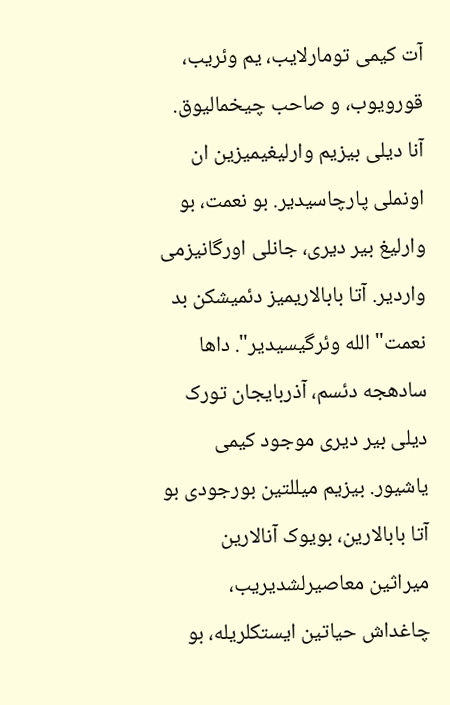آت کيمی تومارلايب، يم وئريب، قورويوب، و صاحب چيخماليوق. آنا ديلی بيزيم وارليغيميزين ان اونملی پارچاسيدير. بو نعمت، بو وارليغ بير ديری، جانلی اورگانيزمی واردير. آتا بابالاريميز دئميشکن بد نعمت" الله وئرگيسيدير". داها سادهجه دئسم، آذربايجان تورک ديلی بير ديری موجود کيمی ياشيور. بيزيم ميللتين بورجودی بو آتا بابالارين، بويوک آنالارين ميراثين معاصيرلشديريب، چاغداش حياتين ايستکلريله، بو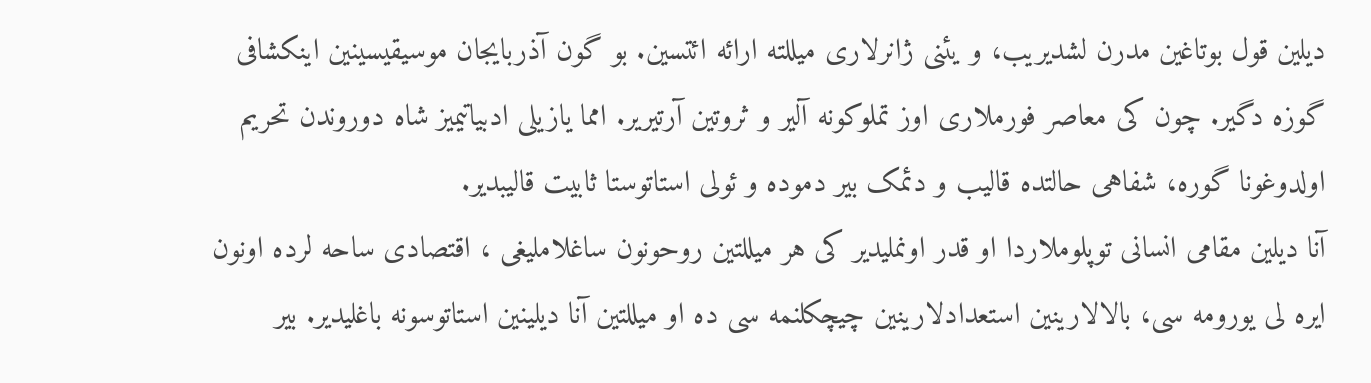ديلين قول بوتاغين مدرن لشديريب، و يئنی ژانرلاری ميللته ارائه ائتسين. بو گون آذربايجان موسيقيسينين اينکشافی گوزه دگير. چون کی معاصر فورملاری اوز تملوکونه آلير و ثروتين آرتيرير. امما يازيلی ادبياتيميز شاه دوروندن تحريم اولدوغونا گوره، شفاهی حالتده قاليب و دئمک بير دموده و ئولی استاتوستا ثابيت قاليبدير.
آنا ديلين مقامی انسانی توپلوملاردا او قدر اونمليدير کی هر ميللتين روحونون ساغلامليغی ، اقتصادی ساحه لرده اونون ايره لی يورومه سی، بالالارينين استعدادلارينين چيچکلنمه سی ده او ميللتين آنا ديلينين استاتوسونه باغليدير. بير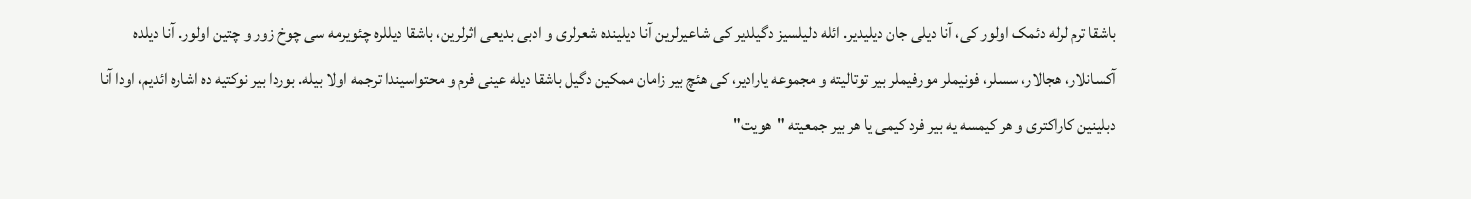باشقا ترم لرله دئمک اولور کی، آنا ديلی جان ديليدير. ائله دليلسيز دگيلدير کی شاعيرلرين آنا ديلينده شعرلری و ادبی بديعی اثرلرين، باشقا ديللره چئويرمه سی چوخ زور و چتين اولور. آنا ديلده آکسانلار، هجالار، سسلر، فونيملر مورفيملر بير توتاليته و مجموعه يارادير، کی هئچ بير زامان ممکين دگيل باشقا ديله عينی فرم و محتواسيندا ترجمه اولا بيله. بوردا بير نوکتيه ده اشاره ائديم، اودا آنا دبلينين کاراکتری و هر کيمسه يه بير فرد کيمی يا هر بير جمعيته "هويت"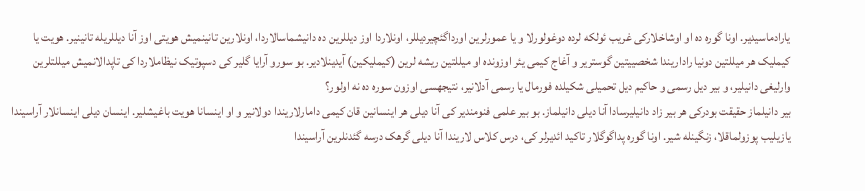يارادماسيدير. اونا گوره ده او اوشاخلارکی غريب ئولکه لرده دوغولورلا و يا عمورلرين اورداگئچيرديللر، اونلاردا اوز ديللرين ده دانيشماسالاردا، اونلارين تانينميش هويتی اوز آنا ديللريله تانينير. هويت يا کيمليک هر ميللتين دونيا راداريندا شخصييتين گوسترير و آغاج کيمی يئر اوزونده او ميللتين ريشه لرين (کيمليکين) آيدينلادير. بو سورو آرايا گلير کی دسپوتيک نيظاملاردا کی تاپدالانميش ميللتلرين وارليغی دانيلير، و بير ديل رسمی و حاکيم ديل تحميلی شکيلده فورمال يا رسمی آدلانير، نتيجهسی اوزون سوره ده نه اولور؟
بير دانيلماز حقيقت بودرکی هر بير زاد دانيليرسادا آنا ديلی دانيلماز. بو بير علمی فنومندير کی آنا ديلی هر اينسانين قان کيمی دامارلاريندا دولانير و او اينسانا هويت باغيشلير. اينسان ديلی اينسانلار آراسيندا يازيليب پوزولماقلا، زنگينله شير. اونا گوره پداگوگلار تاکيد ائديرلر کی، درس کلاس لاريندا آنا ديلی گرهک درسه گئدنلرين آراسيندا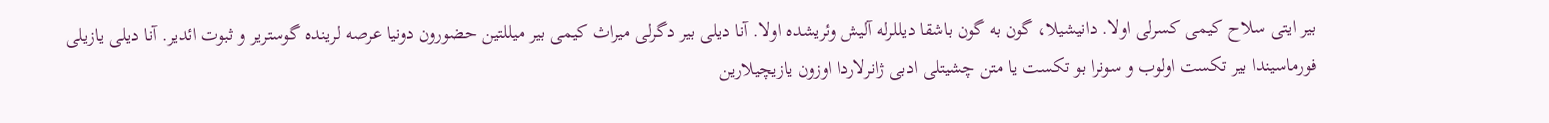بير ايتی سلاح کيمی کسرلی اولا. دانيشيلا، گون به گون باشقا ديللرله آليش وئريشده اولا. آنا ديلی بير دگرلی ميراث کيمی بير ميللتين حضورون دونيا عرصه لرينده گوسترير و ثبوت ائدير. آنا ديلی يازيلی فورماسيندا بير تکست اولوب و سونرا بو تکست يا متن چشيتلی ادبی ژانرلاردا اوزون يازيچيلارين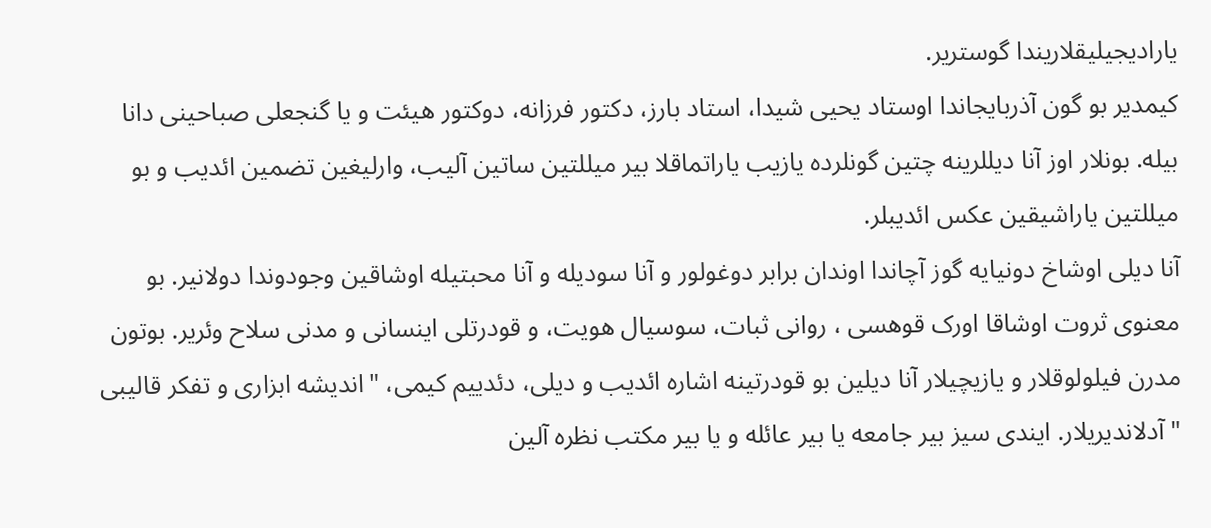ياراديجيليقلاريندا گوسترير.
کيمدير بو گون آذربايجاندا اوستاد يحيی شيدا، استاد بارز، دکتور فرزانه، دوکتور هيئت و يا گنجعلی صباحينی دانا بيله. بونلار اوز آنا ديللرينه چتين گونلرده يازيب ياراتماقلا بير ميللتين ساتين آليب، وارليغين تضمين ائديب و بو ميللتين ياراشيقين عکس ائديبلر.
آنا ديلی اوشاخ دونيايه گوز آچاندا اوندان برابر دوغولور و آنا سوديله و آنا محبتيله اوشاقين وجودوندا دولانير. بو معنوی ثروت اوشاقا اورک قوهسی ، روانی ثبات، سوسيال هويت، و قودرتلی اينسانی و مدنی سلاح وئرير. بوتون مدرن فيلولوقلار و يازيچيلار آنا ديلين بو قودرتينه اشاره ائديب و ديلی، دئدييم کيمی، "انديشه ابزاری و تفکر قاليبی " آدلانديريلار. ايندی سيز بير جامعه يا بير عائله و يا بير مکتب نظره آلين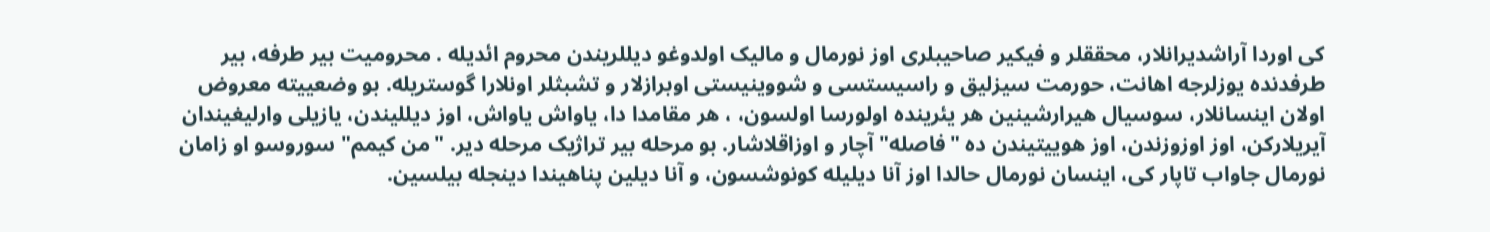کی اوردا آراشديرانلار، محققلر و فيکير صاحيبلری اوز نورمال و ماليک اولدوغو ديللريندن محروم ائديله . محروميت بير طرفه، بير طرفدنده يوزلرجه اهانت، حورمت سيزليق و راسيستسی و شووينيستی اوبرازلار و تشبثلر اونلارا گوستريله. بو وضعييته معروض اولان اينسانلار، سوسيال هيرارشينين هر يئرينده اولورسا اولسون، ، هر مقامدا دا، ياواش ياواش، اوز ديلليندن، يازيلی وارليغيندان آيريلارکن، اوز اوزوزندن، اوز هوييتيندن ده "فاصله" آچار و اوزاقلاشار. بو مرحله بير تراژيک مرحله دير. "من کيمم" سوروسو او زامان نورمال جاواب تاپار کی، اينسان نورمال حالدا اوز آنا ديليله کونوشسون، و آنا ديلين پناهيندا دينجله بيلسين.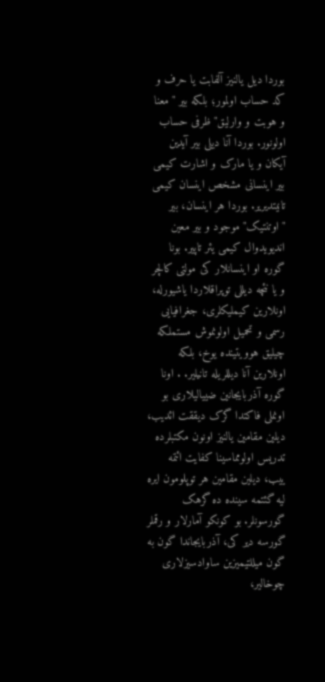بوردا ديل يالنيز آلفابت يا حرف و کد حساب اولمور؛ بلکه بير "معنا و هوبت و وارليق" ظرفی حساب اولونور. بوردا آنا ديلی بير آيدين آيکان و يا مارک و اشارت کيمی بير اينسانی مشخص اينسان کيمی تانيتديرير. بوردا هر اينسان، بير "اوتنتيک" موجود و بير معين انديويدوال کيمی يئر تاپير. بونا گوره او اينسانلار کی مولتی کالچر و يا نئچه ديللی توپراقلاردا ياشيورله، اونلارين کيمليکلری، جغرافيايی رسمی و تحميل اولونموش مستملکه چيليق هوويتينده يوخ، بلکه اونلارين آنا ديللريله تانيلير. . اونا گوره آذربايجانين ضيياليلاری بو اونملی فاکتدا گرک ديققت ائديب، ديلين مقامين يالنيز اونون مکتبلرده تدريس اولومماسينا کفايت ائتمه ييب، ديلين مقامين هر توپلومون ايره ليه گئتمه سينده ده گرهک گورسونلر. بو کونکو آمارلار و رقملر گورسه دير کی، آذربايجاندا گون به گون ميللتيميزين ساوادسيزلاری چوخالير،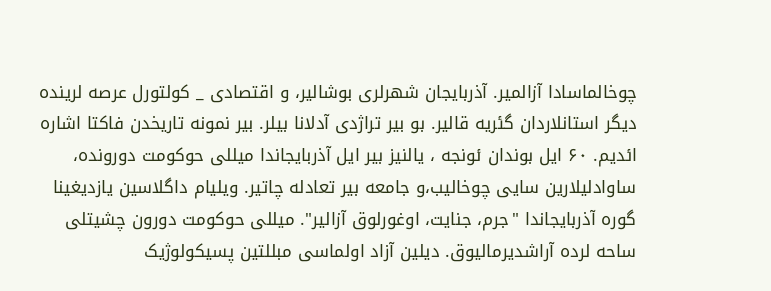چوخالماسادا آزالمير. آذربايجان شهرلری بوشالير، و اقتصادی _ کولتورل عرصه لرينده ديگر استانلاردان گئريه قالير. بو بير تراژدی آدلانا بيلر. بير نمونه تاريخدن فاکتا اشاره ائديم. ۶۰ ايل بوندان ئونجه ، يالنيز بير ايل آذربايجاندا ميللی حوکومت دورونده، ساوادليلارين سايی چوخاليب،و جامعه بير تعادله چاتير. ويليام داگلاسين يازديغينا گوره آذربايجاندا "جرم، جنايت، اوغورلوق آزالير". ميللی حوکومت دورون چشيتلی ساحه لرده آراشديرماليوق. ديلين آزاد اولماسی مبللتين پسيکولوژيک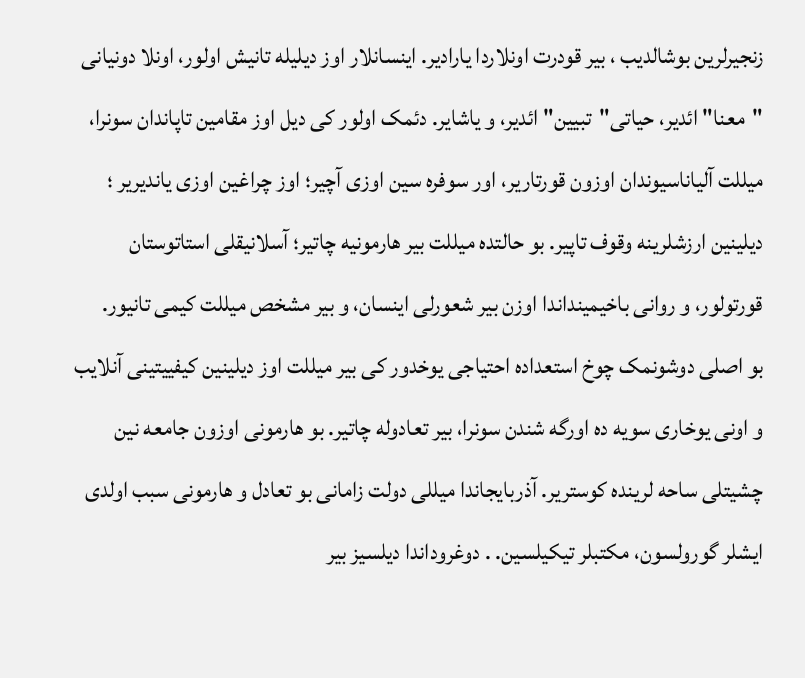زنجيرلرين بوشالديب ، بير قودرت اونلاردا يارادير. اينسانلار اوز ديليله تانيش اولور، اونلا دونيانی "معنا" ائدير، حياتی"تبيين" ائدير، و ياشاير. دئمک اولور کی ديل اوز مقامين تاپاندان سونرا، ميللت آلياناسيوندان اوزون قورتارير، اور سوفره سين اوزی آچير؛ اوز چراغين اوزی يانديرير ؛ ديلينين ارزشلرينه وقوف تاپير. بو حالتده ميللت بير هارمونيه چاتير؛ آسلانيقلی استاتوستان قورتولور، و روانی باخيمينداندا اوزن بير شعورلی اينسان، و بير مشخص ميللت کيمی تانيور.
بو اصلی دوشونمک چوخ استعداده احتياجی يوخدور کی بير ميللت اوز ديلينين کيفييتينی آنلايب و اونی يوخاری سويه ده اورگه شندن سونرا، بير تعادوله چاتير. بو هارمونی اوزون جامعه نين چشيتلی ساحه لرينده کوسترير. آذربايجاندا ميللی دولت زامانی بو تعادل و هارمونی سبب اولدی ايشلر گورولسون، مکتبلر تيکيلسين. . دوغروداندا ديلسيز بير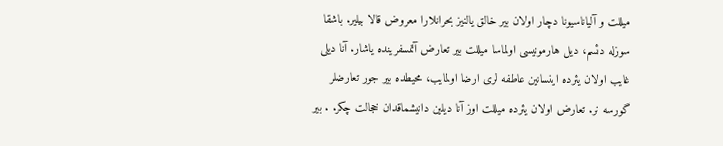ميللت و آلياناسيونا دچار اولان بير خالق يالنيز بحرانلارا معروض قالا بيلير. باشقا سوزله دئسم، ديل هارمونيسی اولماسا ميللت بير تعارض آتمسفرينده ياشار. آنا ديلی غايب اولان يئرده اينسانين عاطفه لری ارضا اولمايب، محيطده بير جور تعارضلر گورسه نر. تعارض اولان يئرده ميللت اوز آنا ديلين دانيشماقدان خجالت چکر. . بير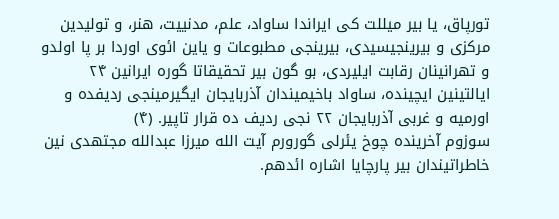تورپاق، يا بير ميللت کی ايراندا ساواد، علم، مدنييت، هنر، و توليدين مرکزی و بيرينجيسيدی، بيرينجی مطبوعات و ياين ائوی اوردا بر پا اولدو و تهرانينان رقابت ايليردی، بو گون بير تحقيقاتا گوره ايرانين ۲۴ ايالتينين ايچينده، ساواد باخيميندان آذربايجان ايگيرمينجی رديفده و اورميه و غربی آذربايجان ۲۲ نجی رديف ده قرار تاپير. (۴)
سوزوم آخرينده چوخ يئرلی گورورم آيت الله ميرزا عبدالله مجتهدی نين خاطراتيندان بير پارچايا اشاره ائدهم.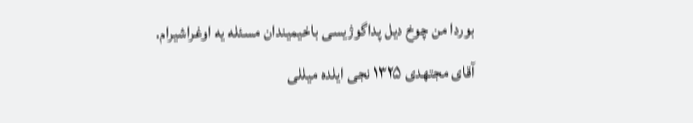بوردا من چوخ ديل پداگوژيسی باخيميندان مسئله يه اوغراشيرام. آقای مجتهدی ۱۳۲۵ نجی ايلده ميللی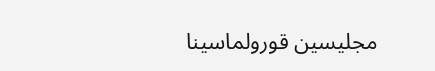مجليسين قورولماسينا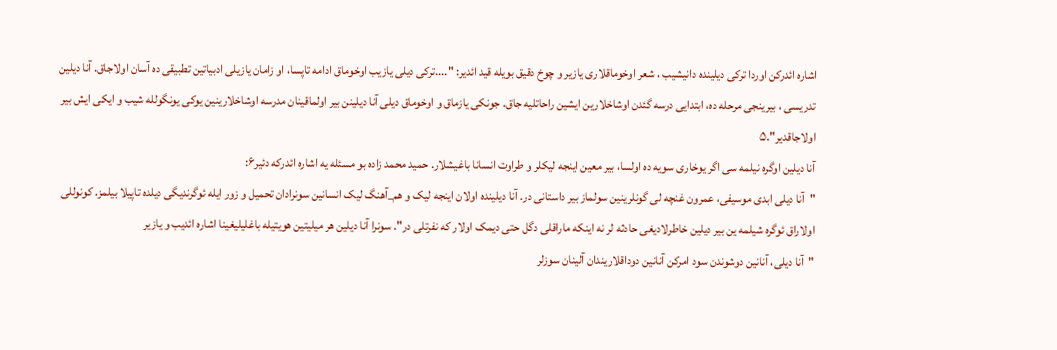اشاره ائدرکن اوردا ترکی ديلينده دانيشيب ، شعر اوخوماقلاری يازير و چوخ دقيق بويله قيد ائدير: "....ترکی ديلی يازيب اوخوماق ادامه تاپسا، او زامان يازيلی ادبياتين تطبيقی ده آسان اولاجاق. آنا ديلين تدريسی ، بيرينجی مرحله ده، ابتدايی درسه گئدن اوشاخلارين ايشين راحاتليه جاق. جونکی يازماق و اوخوماق ديلی آنا ديلينن بير اولماقينان مدرسه اوشاخلارينين يوکی يونگولله شيب و ايکی ايش بير اولاجاقدير".۵
آنا ديلين اوگره نيلمه سی اگر يوخاری سويه ده اولسا، بير معين اينجه ليکلر و طراوت انسانا باغيشلار. حميد محمد زاده بو مسئله يه اشاره ائدرکه دئير۶:
"آنا ديلی ابدی موسيفی، عمرون غنچه لی گونلرينين سولماز بير داستانی در. آنا ديلينده اولان اينجه ليک و هم_آهنگ ليک انسانين سونرادان تحميل و زور ايله ئوگرنديگی ديلده تاپيلا بيلمز. کونوللی اولاراق ئوگره شيلمه ين بير ديلين خاطرلاديغی حادثه لر نه اينکه ماراقلی دگل حتی ديمک اولار که نفرتلی در". سونرا آنا ديلين هر ميليتين هويتيله باغليليغينا اشاره ائديب و يازير
"آنا ديلی، آنانين دوشوندن سود امرکن آنانين دوداقلاريندان آلينان سوزلر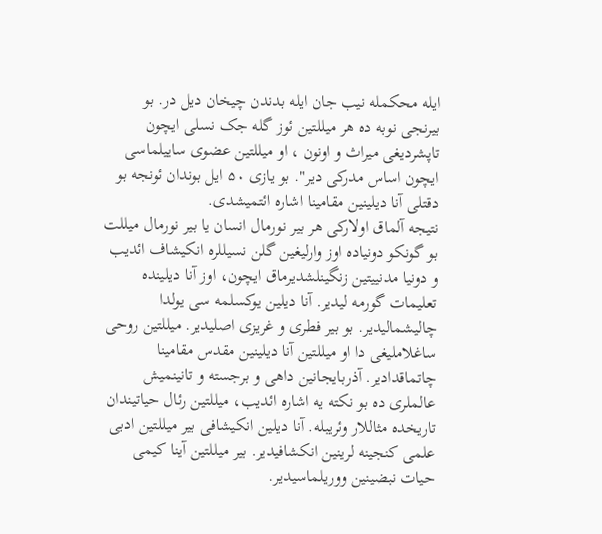ايله محکمله نيب جان ايله بدندن چيخان ديل در. بو بيرنجی نوبه ده هر ميللتين ئوز گله جک نسلی ايچون تاپشرديغی ميراث و اونون ، او ميللتين عضوی ساييلماسی ايچون اساس مدرکی دير". بو يازی ۵۰ ايل بوندان ئونجه بو دقتلی آنا ديلينين مقامينا اشاره ائتميشدی.
نتيجه آلماق اولارکی هر بير نورمال انسان يا بير نورمال ميللت بو گونکو دونياده اوز وارليغين گلن نسيللره انکيشاف ائديب و دونيا مدنييتين زنگينلشديرماق ايچون، اوز آنا ديلينده تعليمات گورمه ليدير. آنا ديلين يوکسلمه سی يولدا چاليشماليدير. بو بير فطری و غريزی اصليدير. ميللتين روحی ساغلامليغی دا او ميللتين آنا ديلينين مقدس مقامينا چاتماقدادير. آذربايجانين داهی و برجسته و تانينميش عالملری ده بو نکته يه اشاره ائديب، ميللتين رئال حياتيندان تاريخده مثاللار وئريبله. آنا ديلين انکيشافی بير ميللتين ادبی علمی کنجينه لرينين انکشافيدير. بير ميللتين آينا کيمی حيات نبضينين ووريلماسيدير.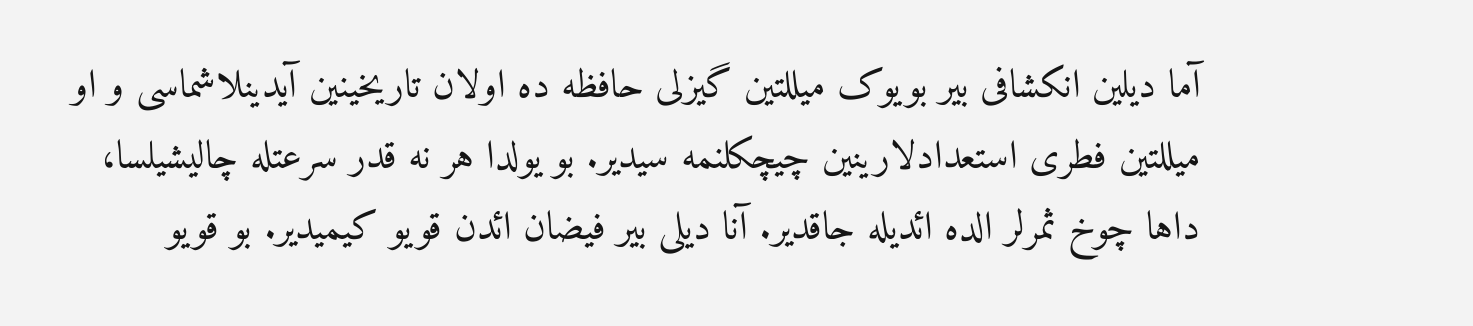آما ديلين انکشافی بير بويوک ميللتين گيزلی حافظه ده اولان تاريخينين آيدينلاشماسی و او ميللتين فطری استعدادلارينين چيچکلنمه سيدير. بو يولدا هر نه قدر سرعتله چاليشيلسا، داها چوخ ثمرلر الده ائديله جاقدير. آنا ديلی بير فيضان ائدن قويو کيمیدير. بو قويو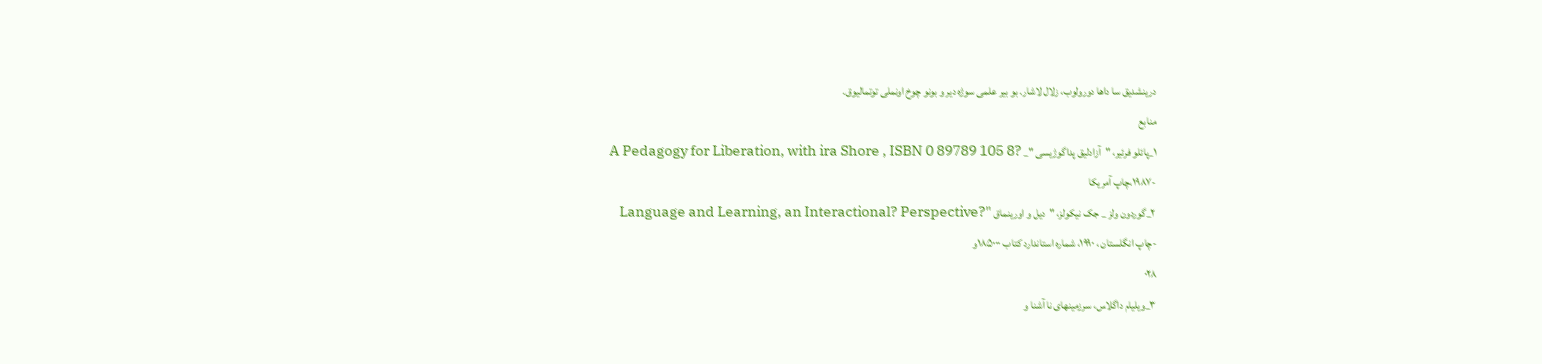درينشديق سا داها دورولوب، زلال لاشار. بو بير علمی سوژه دير و بونو چوخ اونملی توتماليوق.
منابع
۱_پائلو فرئير، "آزادليق پداگوژيسی "_ ?A Pedagogy for Liberation, with ira Shore , ISBN 0 89789 105 8
‑۱۹۸۷،چاپ آمريکا
۲_گوردون ولز _ جک نيکولز، "ديل و اورينماق "?Language and Learning, an Interactional? Perspective
‑چاپ انگلستان ، ۱۹۹۰، شماره استاندارد کتاب ۱۸۵۰۰۰و
۰۲۸
۳_ويليام داگلاس، سرزمينهای نا آشنا و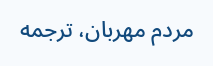مردم مهربان، ترجمه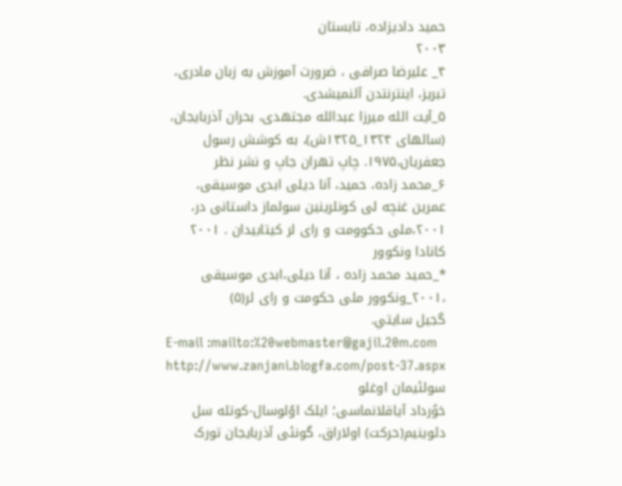حميد داديزاده، تابستان
۲۰۰۳
۴_ عليرضا صرافی ، ضرورت آموزش به زبان مادری، تبريز، اينترنتدن آلنميشدی.
۵_آيت الله ميرزا عبدالله مجتهدی، بحران آذربايجان، (سالهای ۱۳۲۴_۱۳۲۵ش)، به کوشش رسول جعفريان،۱۹۷۵. چاپ تهران جاپ و نشر نظر
۶_محمد زاده، حميد، آنا ديلی ابدی موسيقی، عمرين غنچه لی کونلرينين سولماز داستانی در، ۲۰۰۱،ملی حکوومت و رای لر کيتابيدان . ۲۰۰۱ کانادا ونکوور
*_حميد محمد زاده ، آنا ديلی،ابدی موسيقی ،۲۰۰۱_ونکوور ملی حکومت و رای لر(۵)
گجيل سايتي.
E-mail :mailto:%20webmaster@gajil.20m.com
http://www.zanjani.blogfa.com/post-37.aspx
سولئیمان اوغلو
خوُرداد آیاقلانماسی؛ ایلک اوُلوسال-کوتله سل دئوینیم(حرکت) اولاراق، گونئی آذربایجان تورک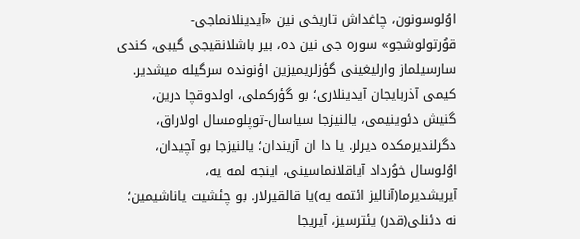اوُلوسونون، چاغداش تاریخی نین «آیدینلانماجی- قوُرتولوشجو» سوره جی نین ده، بیر باشلانقیجی گیبی، کندی سارسیلماز وارلیغینی گؤزلریمیزین اؤنونده سرگیله میشدیر. کیمی آذربایجان آیدینلاری؛ بو گؤرکملی، اولدوقچا درین، گنیش دئوینیمی، یالنیزجا سیاسال-توپلومسال اولاراق، دگرلندیرمکده دیرلر. یا دا ان آزیندان؛ یالنیزجا بو آچیدان، اوُلوسال خوُرداد آیاقلانماسینی، اینجه لمه یه، آیریشدیرما(آنالیز ائتمه یه)یا قالقیرلار. بو چئشیت یاناشیمین؛ نه دئنلی(قدر) یئترسیز، آیریجا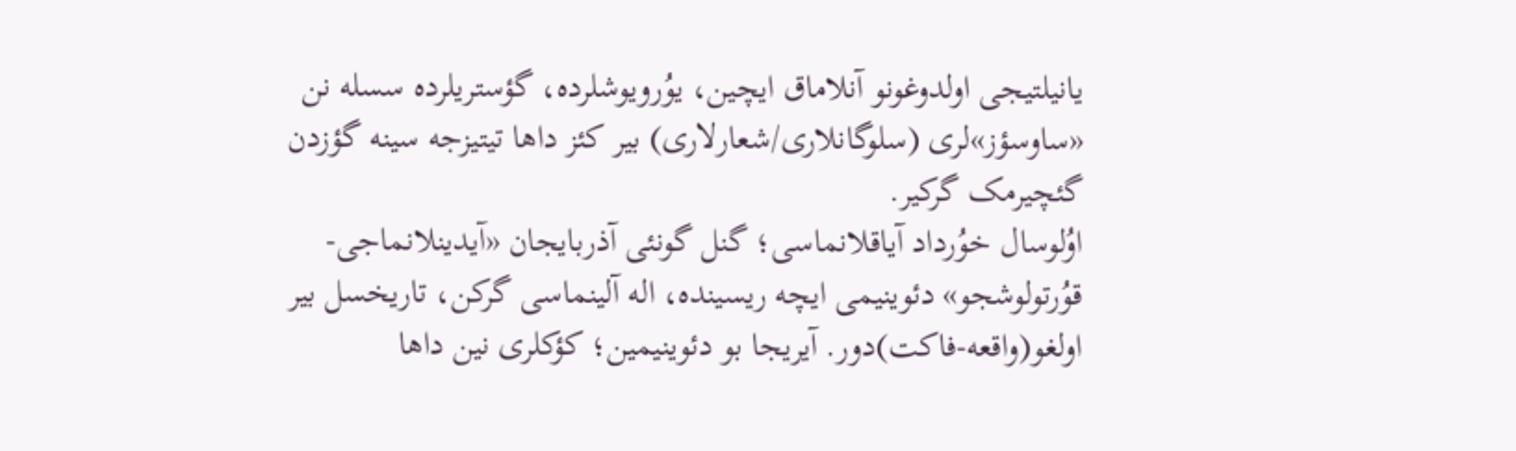یانیلتیجی اولدوغونو آنلاماق ایچین، یوُرویوشلرده، گؤستریلرده سسله نن «ساوسؤز»لری (سلوگانلاری/شعارلاری) بیر کئز داها تیتیزجه سینه گؤزدن گئچیرمک گرکیر.
اوُلوسال خوُرداد آیاقلانماسی؛ گنل گونئی آذربایجان «آیدینلانماجی-قوُرتولوشجو» دئوینیمی ایچه ریسینده، اله آلینماسی گرکن، تاریخسل بیر اولغو(واقعه-فاکت)دور. آیریجا بو دئوینیمین؛ کؤکلری نین داها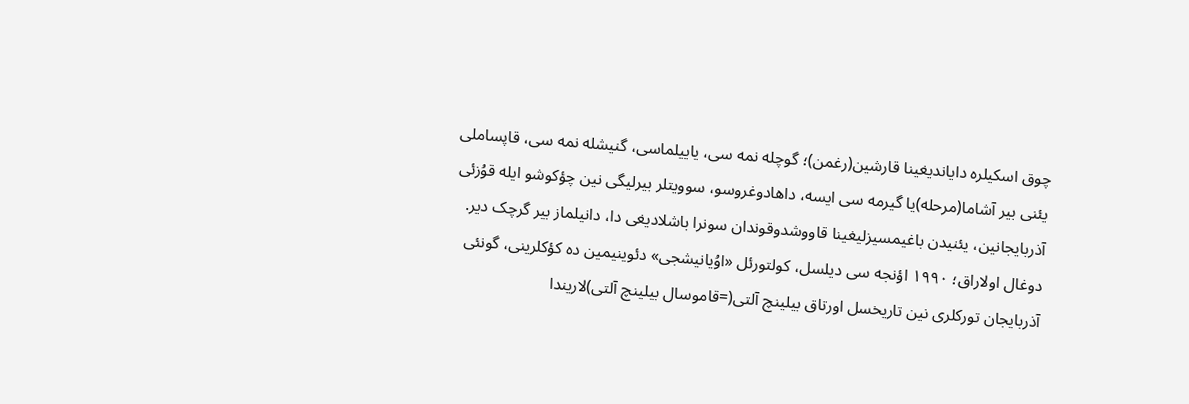چوق اسکیلره دایاندیغینا قارشین(رغمن)؛ گوچله نمه سی، یاییلماسی، گنیشله نمه سی، قاپساملی یئنی بیر آشاما(مرحله)یا گیرمه سی ایسه، داهادوغروسو، سوویتلر بیرلیگی نین چؤکوشو ایله قوُزئی آذربایجانین، یئنیدن باغیمسیزلیغینا قاووشدوقوندان سونرا باشلادیغی دا، دانیلماز بیر گرچک دیر.
دوغال اولاراق؛ ۱۹۹۰ اؤنجه سی دیلسل، کولتورئل «اوُیانیشجی» دئوینیمین ده کؤکلرینی، گونئی آذربایجان تورکلری نین تاریخسل اورتاق بیلینچ آلتی(=قاموسال بیلینچ آلتی)لاریندا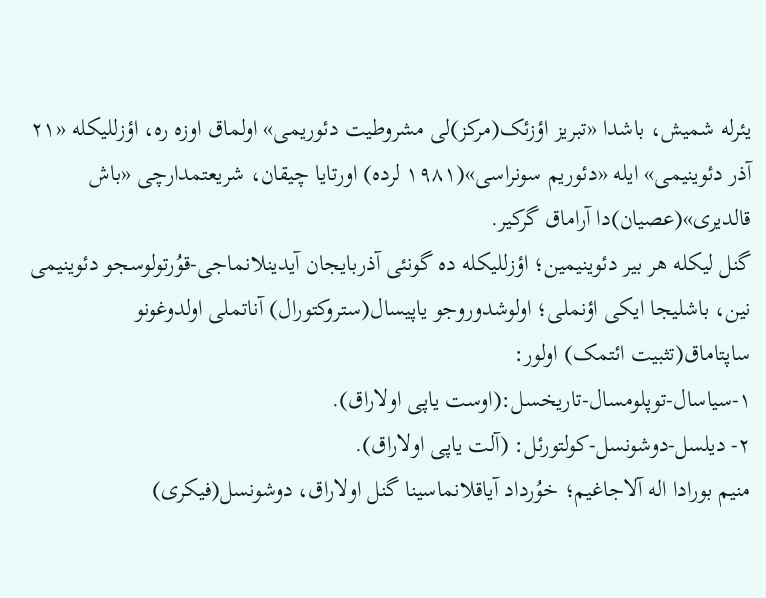یئرله شمیش، باشدا «تبریز اؤزئک(مرکز)لی مشروطیت دئوریمی» اولماق اوزه ره، اؤزللیکله «۲۱ آذر دئوینیمی» ایله «دئوریم سونراسی»(۱۹۸۱ لرده) اورتایا چیقان، شریعتمدارچی «باش قالدیری»(عصیان)دا آراماق گرکیر.
گنل لیکله هر بیر دئوینیمین؛ اؤزللیکله ده گونئی آذربایجان آیدینلانماجی-قوُرتولوسجو دئوینیمی نین، باشلیجا ایکی اؤنملی؛ اولوشدوروجو یاپیسال(ستروکتورال) آناتملی اولدوغونو ساپتاماق(تثبیت ائتمک) اولور:
۱-سیاسال-توپلومسال-تاریخسل:(اوست یاپی اولاراق).
۲- دیلسل-دوشونسل-کولتورئل: (آلت یاپی اولاراق).
منیم بورادا اله آلاجاغیم؛ خوُرداد آیاقلانماسینا گنل اولاراق، دوشونسل(فیکری)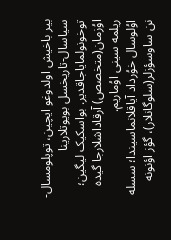بیر باخیش اولدوغو ایچین، توپلومسال-سیاسال-تاریخسل بویوتلارینا توخونولمایاجاقدیر. بواسکیک لیگین؛ اوُزمان(متخصص) آرقاداشلارجا گیده ریلمه سینی اوُماریم.
اوُلوسال خوُرداد آیاقلانماسیندا؛ سسله نن ساوسؤزلر(سلوگانلار)، گؤز اؤنونه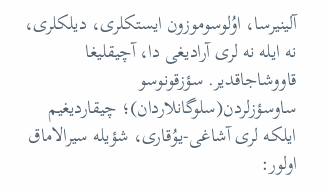آلینیرسا، اوُلوسوموزون ایستکلری، دیلکلری، نه ایله نه لری آرادیغی دا، آچیقلیغا قاووشاجاقدیر. سؤزقونوسو ساوسؤزلردن(سلوگانلاردان)؛ چیقاردیغیم ایلکه لری آشاغی-یوُقاری، شؤیله سیرالاماق اولور: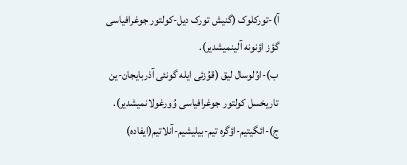آ)-تورکلوک (گنیش تورک دیل-کولتور جوغرافیاسی گؤز اؤنونه آلینمیشدیر).
ب)-اوُلوسال لیق (قوُزئی ایله گونئی آذربایجان-ین تاریخسل کولتور جوغرافیاسی وُورغولانمیشدیر).
ج)-ائگیتیم-اؤگره تیم-بیلیشیم-آنلاتیم(ایفاده)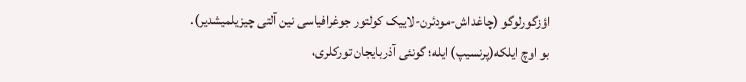اؤزگورلوگو (چاغداش-مودئرن-لاییک کولتور جوغرافیاسی نین آلتی چیزیلمیشدیر).
بو اوچ ایلکه(پرنسیپ) ایله؛ گونئی آذربایجان تورکلری،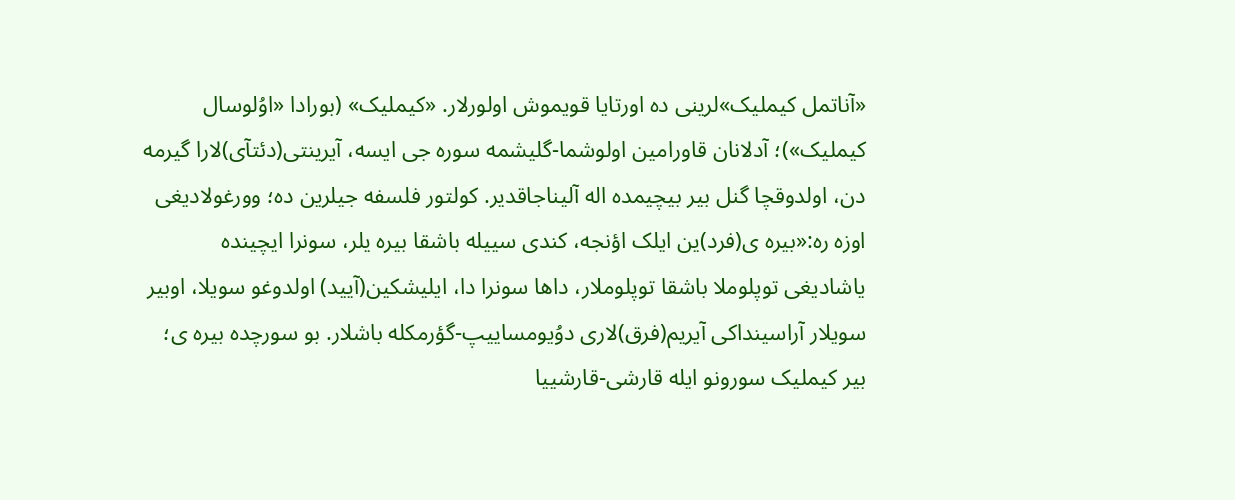«آناتمل کیملیک»لرینی ده اورتایا قویموش اولورلار. «کیملیک» (بورادا «اوُلوسال کیملیک»)؛ آدلانان قاورامین اولوشما-گلیشمه سوره جی ایسه، آیرینتی(دئتآی)لارا گیرمه دن، اولدوقچا گنل بیر بیچیمده اله آلیناجاقدیر. کولتور فلسفه جیلرین ده؛ وورغولادیغی اوزه ره:«بیره ی(فرد)ین ایلک اؤنجه، کندی سییله باشقا بیره یلر، سونرا ایچینده یاشادیغی توپلوملا باشقا توپلوملار، داها سونرا دا، ایلیشکین(آیید) اولدوغو سویلا، اوبیر سویلار آراسینداکی آیریم(فرق)لاری دوُیومساییپ-گؤرمکله باشلار. بو سورچده بیره ی؛ بیر کیملیک سورونو ایله قارشی-قارشییا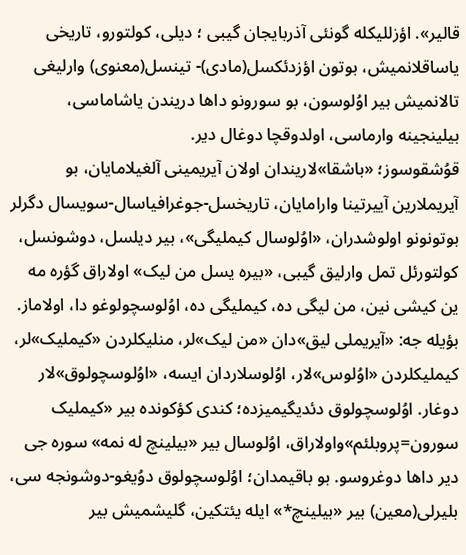قالیر». اؤزللیکله گونئی آذربایجان گیبی ؛ دیلی، کولتورو، تاریخی یاساقلانمیش، بوتون اؤزدئکسل(مادی)- تینسل(معنوی) وارلیغی تالانمیش بیر اوُلوسون، بو سورونو داها دریندن یاشاماسی، بیلینجینه وارماسی، اولدوقچا دوغال دیر.
قوُشقوسوز؛ «باشقا»لاریندان اولان آیریمینی آلغیلامایان، بو آیریملارین آییرتینا وارامایان، تاریخسل-جوغرافیاسال-سویسال دگرلر بوتونونو اولوشدران، «اوُلوسال کیملیگی»، بیر دیلسل، دوشونسل، کولتورئل تمل وارلیق گیبی، «بیره یسل من لیک» اولاراق گؤره مه ین کیشی نین، من لیگی ده، کیملیگی ده، اوُلوسچولوغو دا، اولاماز. بؤیله جه: «آیریملی لیق»دان «من لیک»لر، منلیکلردن «کیملیک»لر، کیملیکلردن «اوُلوس»لار، اوُلوسلاردان ایسه، «اوُلوسچولوق»لار دوغار. اوُلوسچولوق دئدیگیمیزده؛ کندی کؤکونده بیر «کیملیک سورون=پروبلئم»واولاراق، اوُلوسال بیر «بیلینچ له نمه» سوره جی دیر داها دوغروسو. بو باقیمدان؛ اوُلوسچولوق دوُیغو-دوشونجه سی، بلیرلی(معین) بیر «بیلینچ*» ایله یئتکین، گلیشمیش بیر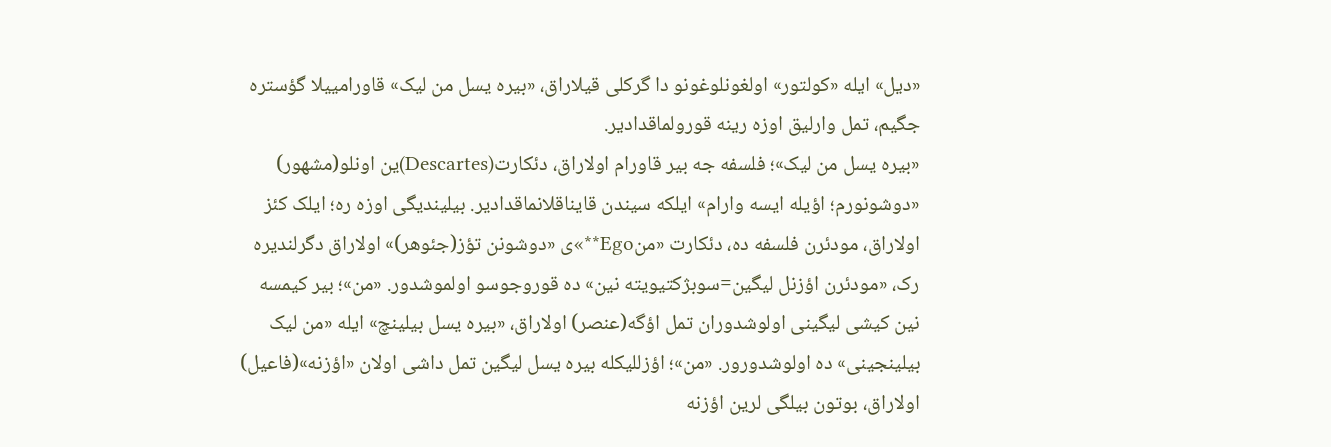«دیل» ایله «کولتور» اولغونلوغونو دا گرکلی قیلاراق، «بیره یسل من لیک» قاورامییلا گؤستره جگیم، تمل وارلیق اوزه رینه قورولماقدادیر.
«بیره یسل من لیک»؛ فلسفه جه بیر قاورام اولاراق، دئکارت(Descartes)ین اونلو(مشهور) «دوشونورم؛ اؤیله ایسه وارام» ایلکه سیندن قایناقلانماقدادیر. بیلیندیگی اوزه ره؛ ایلک کئز اولاراق، مودئرن فلسفه ده، دئکارت «منEgo**»ی «دوشونن تؤز(جئوهر)» اولاراق دگرلندیره رک، «مودئرن اؤزنل لیگین=سوبژکتیویته نین» ده قوروجوسو اولموشدور. «من»؛ بیر کیمسه نین کیشی لیگینی اولوشدوران تمل اؤگه(عنصر) اولاراق، «بیره یسل بیلینچ» ایله «من لیک بیلینجینی» ده اولوشدورور. «من»؛ اؤزللیکله بیره یسل لیگین تمل داشی اولان «اؤزنه»(فاعیل) اولاراق، بوتون بیلگی لرین اؤزنه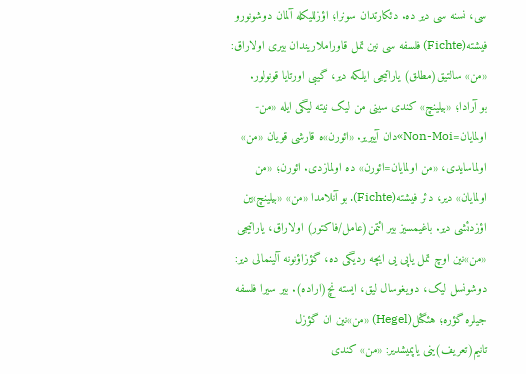سی، نسنه سی دیر ده. دئکارتدان سونرا؛ اؤزللیکله آلمان دوشونورو فیشته(Fichte) فلسفه سی نین تمل قاوراملاریندان بیری اولاراق: «من» سالتیق(مطلق) یاراتیجی ایلکه دیر، گیبی اورتایا قونولور.
بو آرادا؛ «بیلینچ» کندی سینی من لیک نیته لیگی ایله «من-اولمایان=Non-Moi»دان آییریر. «ائورن»ه قارشی قویان «من» اولماسایدی، «من اولمایان=ائورن» ده اولمازدی. ائورن؛ «من اولمایان» دیر، دئر فیشته(Fichte). بو آنلامدا «من» «بیلینچ»ین اؤزدئشی دیر. باغیمسیز بیر ائتمن(عامل/فاکتور) اولاراق، یاراتیجی «من»نین اوچ تمل یاپی یی ایچه ردیگی ده، گؤزاؤنونه آلینمالی دیر: دوشونسل لیک، دویغوسال لیق، ایسته نچ(اراده). بیر سیرا فلسفه جیلره گؤره؛ هئگئل(Hegel) «من»نین ان گؤزل تانیم(تعریف)ینی یاپمیشدیر: «من» کندی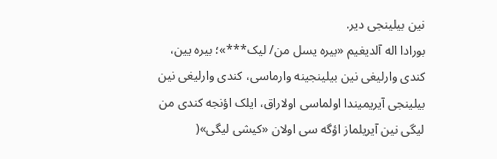نین بیلینجی دیر.
بورادا اله آلدیغیم «بیره یسل من/ لیک***»؛ بیره یین، کندی وارلیغی نین بیلینجینه وارماسی، کندی وارلیغی نین بیلینجی آیریمیندا اولماسی اولاراق، ایلک اؤنجه کندی من لیگی نین آیریلماز اؤگه سی اولان «کیشی لیگی»(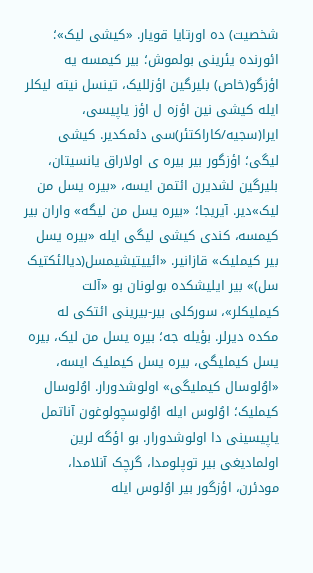شخصیت) ده اورتایا قویار. «کیشی لیک»؛ ائورنده یئرینی بولموش؛ بیر کیمسه یه اؤزگو(خاص) بلیرگین اؤزللیک، تینسل نیته لیکلر ایله کیشی نین اؤزه ل اؤز یاپیسی، ایرا(سجیه/کاراکتئر)سی دئمکدیر. کیشی لیگی؛ اؤزگور بیر بیره ی اولاراق یانسیتان، بلیرگین لشدیرن ائتمن ایسه، «بیره یسل من لیک»دیر. آیریجا؛ «بیره یسل من لیگه» واران بیر کیمسه، کندی کیشی لیگی ایله «بیره یسل بیر کیملیک» قازانیر. «ائییتیشیمسل(دیالئکتیک سل)» بیر ایلیشکده بولونان بو «آلت کیملیکلر»، سورکلی بیر-بیرینی ائتکی له مکده دیرلر. بؤیله جه؛ بیره یسل من لیک، بیره یسل کیملیگی، بیره یسل کیملیک ایسه، «اوُلوسال کیملیگی» اولوشدورار. اوُلوسال کیملیک؛ اوُلوس ایله اوُلوسچولوغون آناتمل یاپیسینی دا اولوشدورار. بو اؤگه لرین اولمادیغی بیر توپلومدا، گرچک آنلامدا، مودئرن، اؤزگور بیر اوُلوس ایله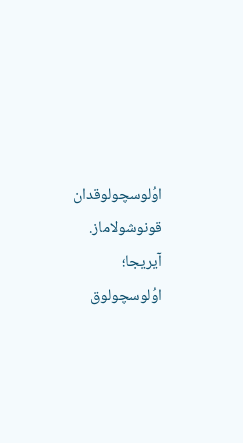اوُلوسچولوقدان قونوشولاماز.
آیریجا؛ اوُلوسچولوق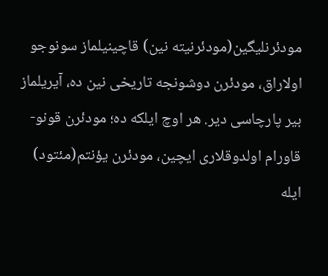مودئرنلیگین(مودئرنیته نین) قاچینیلماز سونوجو اولاراق، مودئرن دوشونجه تاریخی نین ده، آیریلماز بیر پارچاسی دیر. هر اوچ ایلکه ده؛ مودئرن قونو-قاورام اولدوقلاری ایچین، مودئرن یؤنتم(مئتود) ایله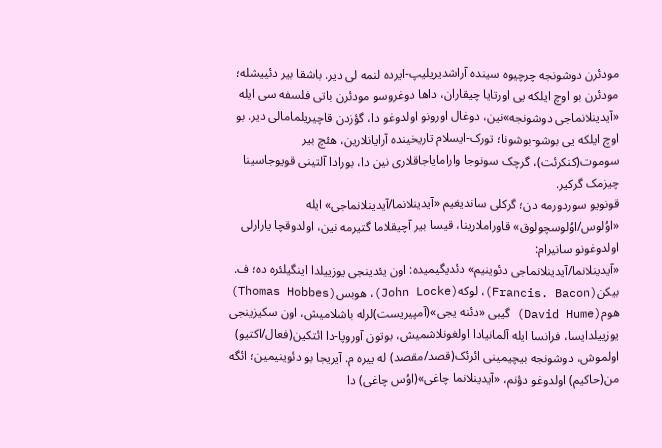مودئرن دوشونجه چرچیوه سینده آراشدیریلیپ-ایرده لنمه لی دیر. باشقا بیر دئییشله؛ مودئرن بو اوچ ایلکه یی اورتایا چیقاران، داها دوغروسو مودئرن باتی فلسفه سی ایله «آیدینلانماجی دوشونجه»نین، دوغال اورونو اولدوغو دا، گؤزدن قاچیریلمامالی دیر. بو اوچ ایلکه یی بوشو-بوشونا؛ تورک-ایسلام تاریخینده آرایانلارین، هئچ بیر سوموت(کنکرئت)، گرچک سونوجا وارامایاجاقلاری نین دا، بورادا آلتینی قویوجاسینا چیزمک گرکیر.
قونویو سوردورمه دن؛ گرکلی ساندیغیم «آیدینلانما/آیدینلانماجی» ایله «اوُلوس/اوُلوسچولوق» قاوراملارینا، قیسا بیر آچیقلاما گتیرمه نین، اولدوقچا یارارلی اولدوغونو سانیرام:
«آیدینلانما/آیدینلانماجی دئوینیم» دئدیگیمیده: اون یئدینجی یوزییلدا اینگیلئره ده؛ ف. بیکن(Francis. Bacon)، لوکه(John Locke)، هوبس(Thomas Hobbes) هوم(David Hume) گیبی «دئنه یجی»(آمپیریست)لرله باشلامیش، اون سکیزینجی یوزییلدایسا، فرانسا ایله آلمانیادا اولغونلاشمیش، بوتون آوروپا-دا ائتکین(فعال/اکتیو) اولموش، دوشونجه بیچیمینی ائرئک(قصد/مقصد) له ییره م. آیریجا بو دئوینیمین؛ ائگه من(حاکیم) اولدوغو دؤنم، «آیدینلانما چاغی»(اوُس چاغی) دا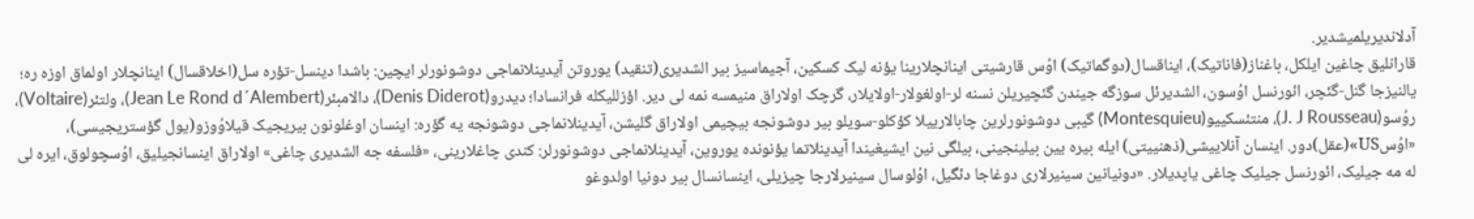آدلاندیریلمیشدیر.
قارانلیق چاغین ایلکل، باغناز(فاناتیک)، ایناقسال(دوگماتیک) اوُس قارشیتی اینانچلارینا یؤنه لیک کسکین، آجیماسیز بیر الشدیری(تنقید) یوروتن آیدینلانماجی دوشونورلر ایچین: باشدا دینسل-تؤره سل(اخلاقسال) اینانچلار اولماق اوزه ره؛ یالنیزجا گنل-گئچر، ائورنسل اوُسون، الشدیرئل سوزگه جیندن گئچیریلن نسنه لر-اولغولار-اولایلار، گرچک اولاراق منیمسه نمه لی دیر. اؤزللیکله فرانسادا؛ دیدرو(Denis Diderot)، دالامبئر(Jean Le Rond d´Alembert)، ولتئر(Voltaire)، روُسو(J. J Rousseau)، منتئسکییو(Montesquieu) گیبی دوشونورلرین چابالارییلا کؤکلو-سویلو بیر دوشونجه بیچیمی اولاراق گلیشن، آیدینلانماجی دوشونجه یه گؤره: اینسان اوغلونون بیریجیک قیلاوُوزو(یول گؤستریجیسی)، «اوُسUS»(عقل)دور. اینسان آنلاییشی(ذهنییتی) ایله بیره یین بیلینجینی، بیلگی نین ایشیغیندا آیدینلاتما یؤنونده یوروین، آیدینلانماجی دوشونورلر: کندی چاغلارینی، «فلسفه جه الشدیری چاغی» اولاراق اینسانجیلیق، اوُسچولوق، ایره لی له مه جیلیک، ائورنسل جیلیک چاغی یاپدیلار. «دونیانین سینیرلاری دوغاجا دئگیل، اوُلوسال سینیرلارجا چیزیلی، اینسانسال بیر دونیا اولدوغو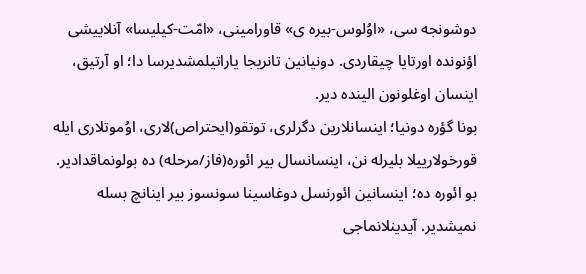دوشونجه سی، «اوُلوس-بیره ی» قاورامینی، «امّت-کیلیسا» آنلاییشی اؤنونده اورتایا چیقاردی. دونیانین تانریجا یاراتیلمشدیرسا دا؛ او آرتیق، اینسان اوغلونون الینده دیر.
بونا گؤره دونیا؛ اینسانلارین دگرلری، توتقو(ایحتراص)لاری، اوُموتلاری ایله قورخولارییلا بلیرله نن، اینسانسال بیر ائوره(فاز/مرحله) ده بولونماقدادیر. بو ائوره ده؛ اینسانین ائورنسل دوغاسینا سونسوز بیر اینانچ بسله نمیشدیر. آیدینلانماجی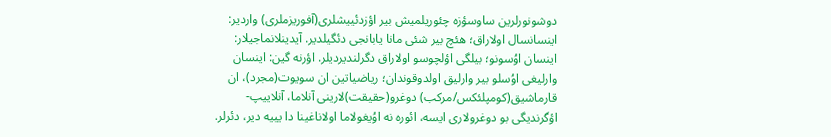دوشونورلرین ساوسؤزه چئوریلمیش بیر اؤزدئییشلری(آفوریزملری) واردیر: اینسانسال اولاراق؛ هئچ بیر شئی مانا یابانجی دئگیلدیر. آیدینلانماجیلار: اینسان اوُسونو؛ بیلگی اؤلچوسو اولاراق دگرلندیردیلر. اؤرنه گین: اینسان وارلیغی اوُسلو بیر وارلیق اولدوقوندان؛ ریاضیاتین ان سویوت(مجرد)، ان قارماشیق(کومپلئکس/مرکب) دوغرو(حقیقت)لارینی آنلاما، آنلاییپ-اؤگرندیگی بو دوغرولاری ایسه، ائوره نه اوُیغولاما اولاناغینا دا یییه دیر، دئرلر.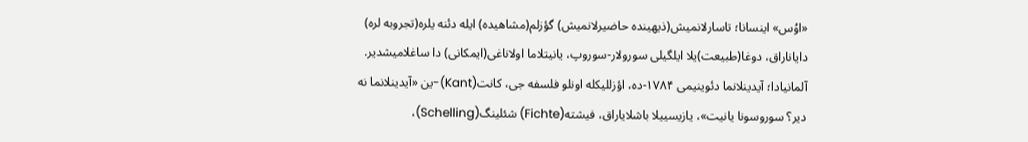«اوُس» اینسانا؛ تاسارلانمیش(ذیهینده حاضیرلانمیش) گؤزلم(مشاهیده) ایله دئنه یلره(تجروبه لره) دایاناراق، دوغا(طبیعت)یلا ایلگیلی سورولار-سوروپ، یانیتلاما اولاناغی(ایمکانی) دا ساغلامیشدیر.
آلمانیادا؛ آیدینلانما دئوینیمی ۱۷۸۴-ده، اؤزللیکله اونلو فلسفه جی، کانت(Kant)-ین «آیدینلانما نه دیر؟ سوروسونا یانیت»، یازیسییلا باشلایاراق، فیشته(Fichte) شئلینگ(Schelling)،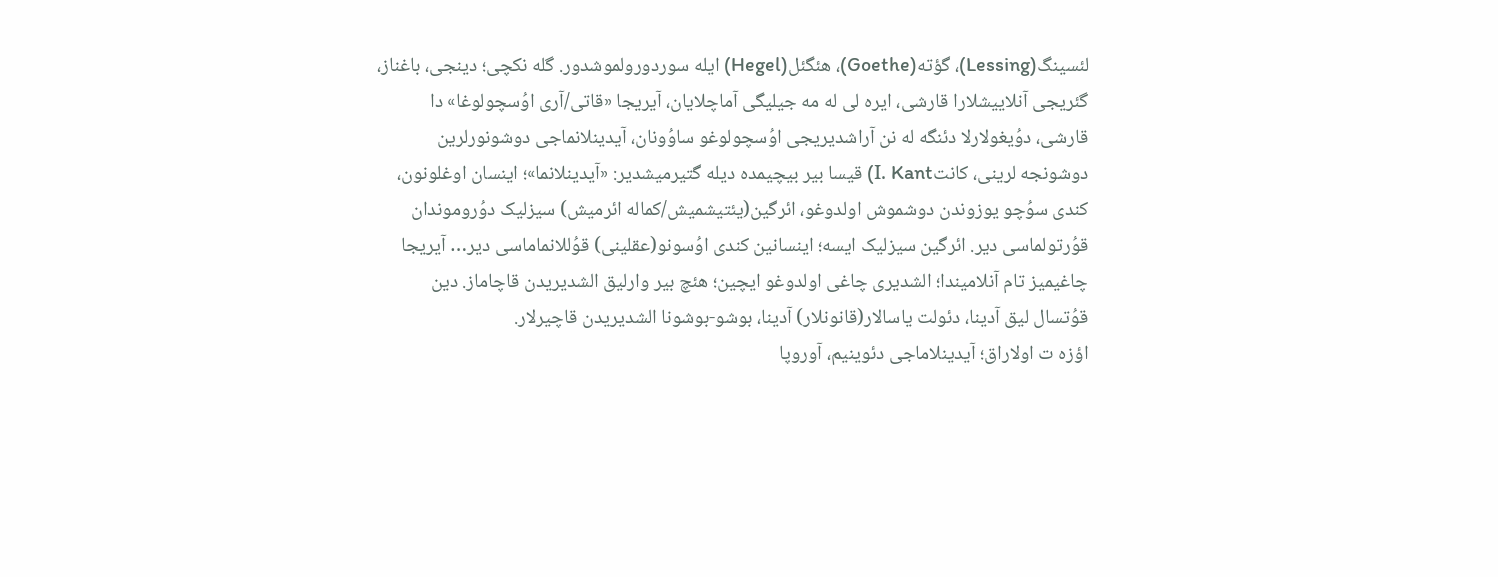لئسینگ(Lessing)، گؤته(Goethe)، هئگئل(Hegel) ایله سوردورولموشدور. گله نکچی؛ دینجی، باغناز، گئریجی آنلاییشلارا قارشی، ایره لی له مه جیلیگی آماچلایان، آیریجا «قاتی/آری اوُسچولوغا» دا قارشی، دوُیغولارلا دئنگه له نن آراشدیریجی اوُسچولوغو ساوُونان، آیدینلانماجی دوشونورلرین دوشونجه لرینی، کانتI. Kant) قیسا بیر بیچیمده دیله گتیرمیشدیر: «آیدینلانما»؛ اینسان اوغلونون، کندی سوُچو یوزوندن دوشموش اولدوغو، ائرگین(یئتیشمیش/کماله ائرمیش) سیزلیک دوُروموندان قوُرتولماسی دیر. ائرگین سیزلیک ایسه؛ اینسانین کندی اوُسونو(عقلینی) قوُللانماماسی دیر… آیریجا چاغیمیز تام آنلامیندا؛ الشدیری چاغی اولدوغو ایچین؛ هئچ بیر وارلیق الشدیریدن قاچاماز. دین قوُتسال لیق آدینا، دئولت یاسالار(قانونلار) آدینا، بوشو-بوشونا الشدیریدن قاچیرلار.
اؤزه ت اولاراق؛ آیدینلاماجی دئوینیم، آوروپا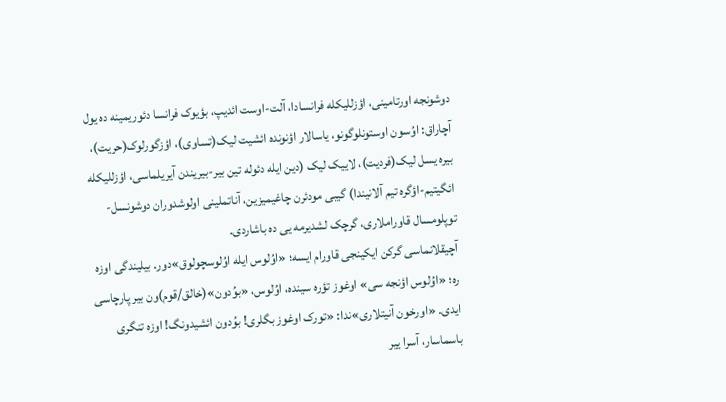دوشونجه اورتامینی، اؤزللیکله فرانسادا، آلت-اوست ائدیپ، بؤیوک فرانسا دئوریمینه ده یول آچاراق: اوُسون اوستونلوگونو، یاسالار اؤنونده ائشیت لیک(تساوی)، اؤزگورلوک(حریت)، بیره یسل لیک(فردیت)، لاییک لیک (دین ایله دئوله تین بیر-بیریندن آیریلماسی، اؤزللیکله ائگیتیم-اؤگره تیم آلانیندا) گیبی مودئرن چاغیمیزین، آناتملینی اولوشدوران دوشونسل-توپلومسال قاوراملاری، گرچک لشدیرمه یی ده باشاردی.
آچیقلانماسی گرکن ایکینجی قاورام ایسه؛ «اوُلوس ایله اوُلوسچولوق»دور. بیلیندگی اوزه ره؛ «اوُلوس اؤنجه سی» اوغوز تؤره سینده، اوُلوس، «بوُدون»(خالق/قوم)ون بیر پارچاسی ایدی. «اورخون آنیتلاری»ندا: «تورک اوغوز بگلری! بوُدون ائشیدونگ! اوزه تنگری باسماسار، آسرا ییر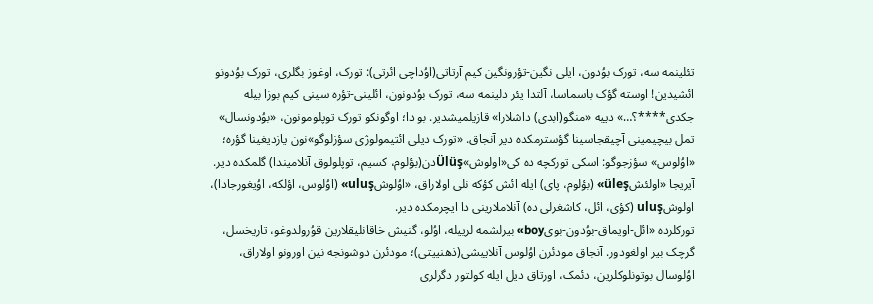تئلینمه سه، تورک بوُدون، ایلی نگین-تؤرونگین کیم آرتاتی(اوُداچی ائرتی): تورک، اوغوز بگلری، تورک بوُدونو ائشیدین! اوسته گؤک باسماسا، آلتدا یئر دلینمه سه، تورک بوُدونون، ائلینی-تؤره سینی کیم بوزا بیله جکدی****؟…» دییه «منگو(ابدی) داشلارا» قازیلمیشدیر. بو دا؛ اوگونکو تورک توپلومونون، «بوُدونسال» تمل بیچیمینی آچیقجاسینا گؤسترمکده دیر آنجاق. «تورک دیلی ائتیمولوژی سؤزلوگو»نون یازدیغینا گؤره؛ «اوُلوس» سؤزجوگو: اسکی تورکچه ده کی«اولوش»Ülüşدن(بؤلوم، کسیم، توپلولوق آنلامیندا) گلمکده دیر. آیریجا «اولئشüleş» (بؤلوم، پای) ایله ائش کؤکه نلی اولاراق، «اوُلوشuluş» (اوُلوس، اؤلکه، اوُیغورجادا)، اولوشuluş (کؤی، ائل، کاشغرلی ده) آنلاملارینی دا ایچرمکده دیر.
تورکلرده «ائل-اویماق-بوُدون-بویboy» بیرلشمه لرییله، اوُلو، گنیش خاقانلیقلارین قوُرولدوغو، تاریخسل، گرچک بیر اولغودور. آنجاق مودئرن اوُلوس آنلاییشی(ذهنییتی)؛ مودئرن دوشونجه نین اورونو اولاراق، اوُلوسال بوتونلوکلرین، دئمک، اورتاق دیل ایله کولتور دگرلری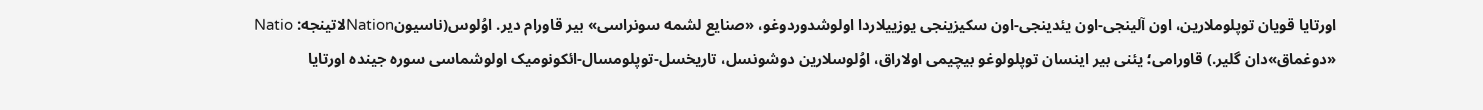اورتایا قویان توپلوملارین، اون آلینجی-اون یئدینجی-اون سکیزینجی یوزییلاردا اولوشدوردوغو، «صنایع لشمه سونراسی» بیر قاورام دیر. اوُلوس(ناسیونNationلاتینجه: Natio «دوغماق»دان گلیر.) قاورامی؛ یئنی بیر اینسان توپلولوغو بیچیمی اولاراق، اوُلوسلارین دوشونسل، تاریخسل-توپلومسال-ائکونومیک اولوشماسی سوره جینده اورتایا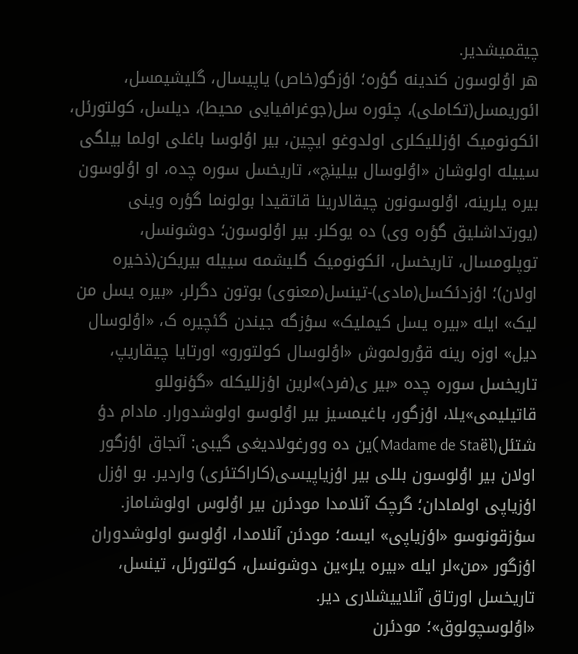چیقمیشدیر.
هر اوُلوسون کندینه گؤره؛ اؤزگو(خاص) یاپیسال، گلیشیمسل، ائوریمسل(تکاملی)، چئوره سل(جوغرافیایی محیط)، دیلسل، کولتورئل، ائکونومیک اؤزللیکلری اولدوغو ایچین، بیر اوُلوسا باغلی اولما بیلگی سییله اولوشان «اوُلوسال بیلینچ»، تاریخسل سوره چده، او اوُلوسون بیره یلرینه، اوُلوسونون چیقالارینا قاتقیدا بولونما گؤره وینی (یورتداشلیق گؤره وی) ده یوکلر. بیر اوُلوسون؛ دوشونسل، توپلومسال، تاریخسل، ائکونومیک گلیشمه سییله بیریکن(ذخیره اولان)؛ اؤزدئکسل(مادی)-تینسل(معنوی) بوتون دگرلر، «بیره یسل من لیک» ایله «بیره یسل کیملیک» سؤزگه جیندن گئچیره ک، «اوُلوسال دیل» اوزه رینه قوُرولموش «اوُلوسال کولتورو» اورتایا چیقاریپ، تاریخسل سوره چده «بیر ی(فرد)»لرین اؤزللیکله «گؤنوللو قاتیلیمی»یلا، اؤزگور، باغیمسیز بیر اوُلوسو اولوشدورار. مادام دؤ شتئل(Madame de Staёl)ین ده وورغولادیغی گیبی: آنجاق اؤزگور اولان بیر اوُلوسون بللی بیر اؤزیاپیسی(کاراکتئری) واردیر. بو اؤزل اؤزیاپی اولمادان؛ گرچک آنلامدا مودئرن بیر اوُلوس اولوشاماز. سؤزقونوسو «اؤزیاپی» ایسه؛ مودئن آنلامدا، اوُلوسو اولوشدوران اؤزگور «من»لر ایله «بیره یلر»ین دوشونسل، کولتورئل، تینسل، تاریخسل اورتاق آنلاییشلاری دیر.
«اوُلوسچولوق»؛ مودئرن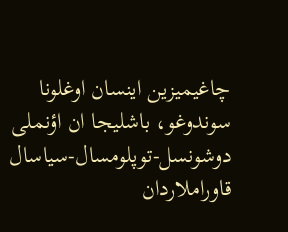چاغیمیزین اینسان اوغلونا سوندوغو، باشلیجا ان اؤنملی دوشونسل-توپلومسال-سیاسال قاوراملاردان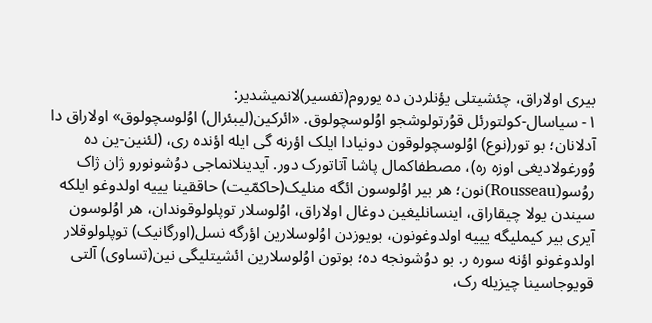بیری اولاراق، چئشیتلی یؤنلردن ده یوروم(تفسیر)لانمیشدیر:
۱- سیاسال-کولتورئل قوُرتولوشجو اوُلوسچولوق. «ائرکین(لیبئرال) اوُلوسچولوق» اولاراق دا آدلانان؛ بو تور(نوع) اوُلوسچولوقون دونیادا ایلک اؤرنه گی ایله اؤنده ری، (لئنین-ین ده وُورغولادیغی اوزه ره)، مصطفاکمال پاشا آتاتورک دور. آیدینلانماجی دوُشونورو ژان ژاک روُسو(Rousseau)نون؛ هر بیر اوُلوسون ائگه منلیک(حاکمّیت) حاققینا یییه اولدوغو ایلکه سیندن یولا چیقاراق، اینسانلیغین دوغال اولاراق، اوُلوسلار توپلولوقوندان، هر اوُلوسون آیری بیر کیملیگه یییه اولدوغونون، بویوزدن اوُلوسلارین اؤرگه نسل(اورگانیک) توپلولوقلار اولدوغونو اؤنه سوره ر. بو دوُشونجه ده؛ بوتون اوُلوسلارین ائشیتلیگی نین(تساوی) آلتی قویوجاسینا چیزیله رک،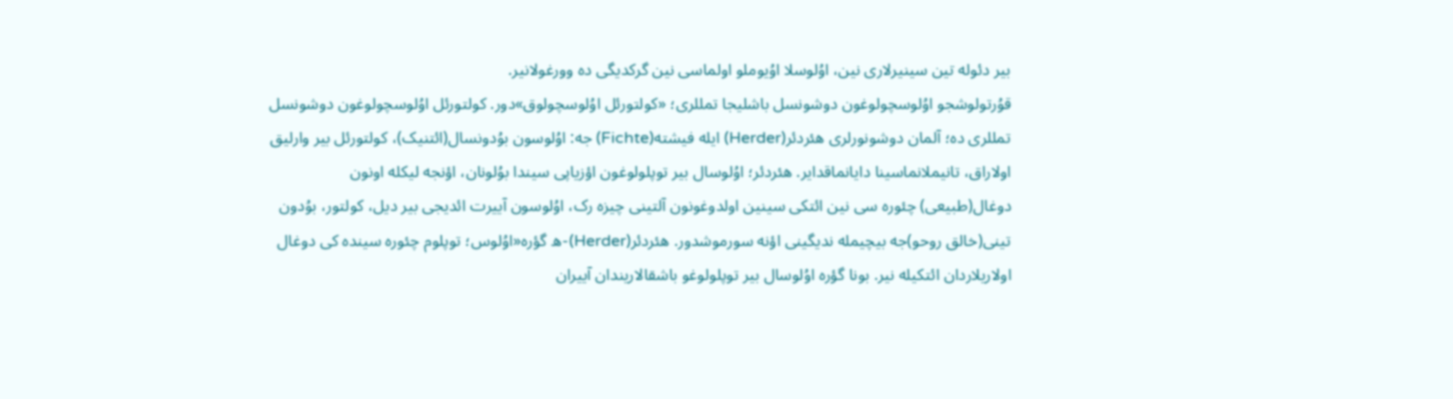بیر دئوله تین سینیرلاری نین، اوُلوسلا اوُیوملو اولماسی نین گرکدیگی ده وورغولانیر.
قوُرتولوشجو اوُلوسچولوغون دوشونسل باشلیجا تمللری؛ «کولتورئل اوُلوسچولوق»دور. کولتورئل اوُلوسچولوغون دوشونسل تمللری ده؛ آلمان دوشونورلری هئردئر(Herder) ایله فیشته(Fichte) جه: اوُلوسون بوُدونسال(ائتنیک)، کولتورئل بیر وارلیق اولاراق، تانیملانماسینا دایانماقدایر. هئردئر؛ اوُلوسال بیر توپلولوغون اؤزیاپی سیندا بوُلونان، اؤنجه لیکله اونون دوغال(طبیعی) چئوره سی نین ائتکی سینین اولدوغونون آلتینی چیزه رک، اوُلوسون آییرت ائدیجی بیر دیل، کولتور، بوُدون تینی(خالق روحو)جه بیچیمله ندیگینی اؤنه سورموشدور. هئردئر(Herder)-ه گؤره«اوُلوس؛ توپلوم چئوره سینده کی دوغال اولاریلاردان ائتکیله نیر. بونا گؤره اوُلوسال بیر توپلولوغو باشقالاریندان آییران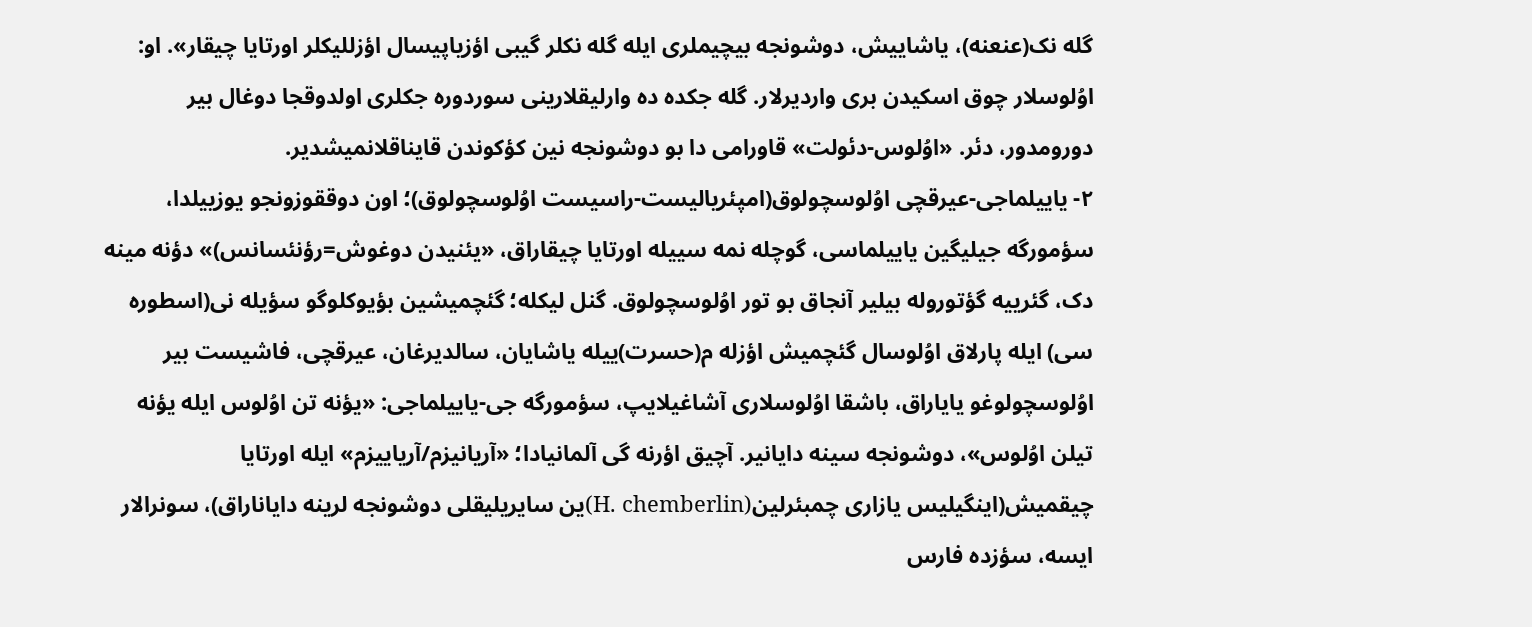گله نک(عنعنه)، یاشاییش، دوشونجه بیچیملری ایله گله نکلر گیبی اؤزیاپیسال اؤزللیکلر اورتایا چیقار». او: اوُلوسلار چوق اسکیدن بری واردیرلار. گله جکده ده وارلیقلارینی سوردوره جکلری اولدوقجا دوغال بیر دورومدور، دئر. «اوُلوس-دئولت» قاورامی دا بو دوشونجه نین کؤکوندن قایناقلانمیشدیر.
۲- یاییلماجی-عیرقچی اوُلوسچولوق(امپئریالیست-راسیست اوُلوسچولوق)؛ اون دوققوزونجو یوزییلدا، سؤمورگه جیلیگین یاییلماسی، گوچله نمه سییله اورتایا چیقاراق، «یئنیدن دوغوش=رؤنئسانس)» دؤنه مینه دک، گئرییه گؤتوروله بیلیر آنجاق بو تور اوُلوسچولوق. گنل لیکله؛ گئچمیشین بؤیوکلوگو سؤیله نی(اسطوره سی) ایله پارلاق اوُلوسال گئچمیش اؤزله م(حسرت)ییله یاشایان، سالدیرغان، عیرقچی، فاشیست بیر اوُلوسچولوغو یایاراق، باشقا اوُلوسلاری آشاغیلایپ، سؤمورگه جی-یاییلماجی: «یؤنه تن اوُلوس ایله یؤنه تیلن اوُلوس»، دوشونجه سینه دایانیر. آچیق اؤرنه گی آلمانیادا؛ «آریانیزم/آریاییزم» ایله اورتایا چیقمیش(اینگیلیس یازاری چمبئرلین(H. chemberlin)ین سایریلیقلی دوشونجه لرینه دایاناراق)، سونرالار ایسه، سؤزده فارس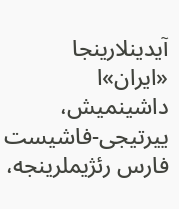آیدینلارینجا «ایران»ا داشینمیش، ییرتیجی-فاشیست فارس رئژیملرینجه،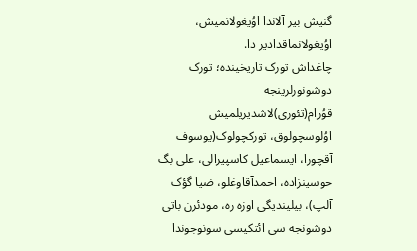گنیش بیر آلاندا اوُیغولانمیش، اوُیغولانماقدادیر دا.
چاغداش تورک تاریخینده؛ تورک دوشونورلرینجه قوُرام(تئوری)لاشدیریلمیش اوُلوسچولوق، تورکچولوک(یوسوف آقچورا، ایسماعیل کاسپیرالی، علی بگ حوسینزاده، احمدآقاوغلو، ضیا گؤک آلپ)، بیلیندیگی اوزه ره، مودئرن باتی دوشونجه سی ائتکیسی سونوجوندا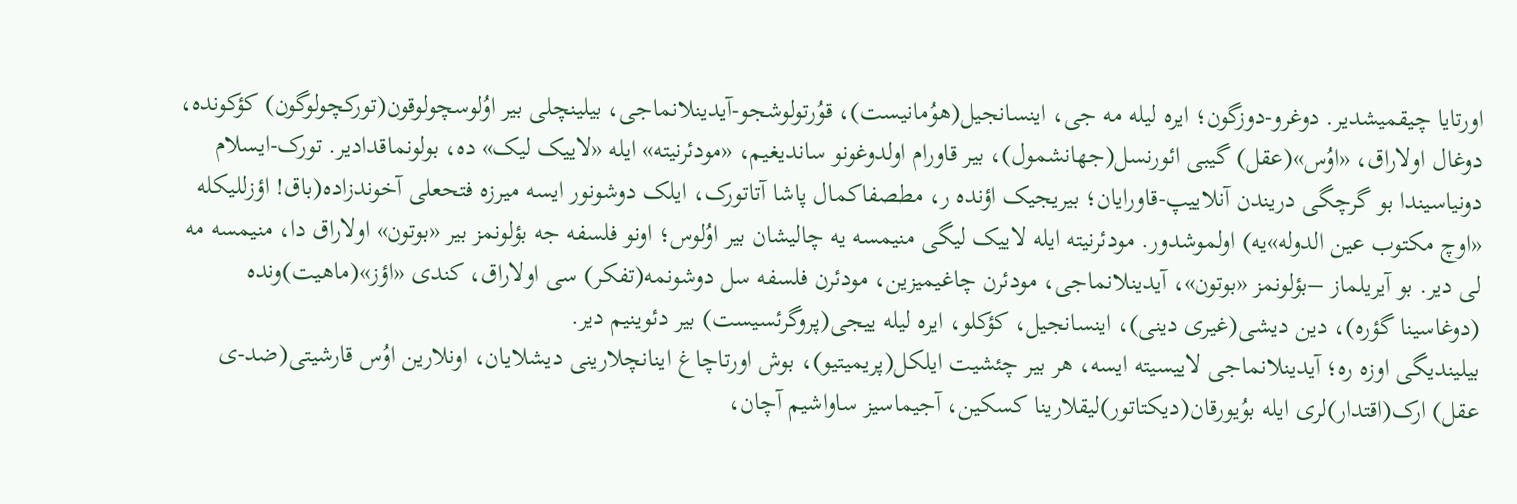اورتایا چیقمیشدیر. دوغرو-دوزگون؛ ایره لیله مه جی، اینسانجیل(هوُمانیست)، قوُرتولوشجو-آیدینلانماجی، بیلینچلی بیر اوُلوسچولوقون(تورکچولوگون) کؤکونده، دوغال اولاراق، «اوُس»(عقل) گیبی ائورنسل(جهانشمول)، بیر قاورام اولدوغونو ساندیغیم، «مودئرنیته» ایله «لاییک لیک» ده، بولونماقدادیر. تورک-ایسلام دونیاسیندا بو گرچگی دریندن آنلاییپ-قاورایان؛ بیریجیک اؤنده ر، مطصفاکمال پاشا آتاتورک، ایلک دوشونور ایسه میرزه فتحعلی آخوندزاده(باق! اؤزللیکله «اوچ مکتوب عین الدوله»یه) اولموشدور. مودئرنیته ایله لاییک لیگی منیمسه یه چالیشان بیر اوُلوس؛ اونو فلسفه جه بؤلونمز بیر «بوتون» اولاراق دا، منیمسه مه لی دیر. بو آیریلماز –بؤلونمز «بوتون»، آیدینلانماجی، مودئرن چاغیمیزین، مودئرن فلسفه سل دوشونمه(تفکر) سی اولاراق، کندی «اؤز»(ماهیت)ونده (دوغاسینا گؤره)، دین دیشی(غیری دینی)، اینسانجیل، کؤکلو، ایره لیله ییجی(پروگرئسیست) بیر دئوینیم دیر.
بیلیندیگی اوزه ره؛ آیدینلانماجی لاییسیته ایسه، هر بیر چئشیت ایلکل(پریمیتیو)، بوش اورتاچاغ اینانچلارینی دیشلایان، اونلارین اوُس قارشیتی(ضد-ی عقل) ارک(اقتدار)لری ایله بوُیورقان(دیکتاتور)لیقلارینا کسکین، آجیماسیز ساواشیم آچان،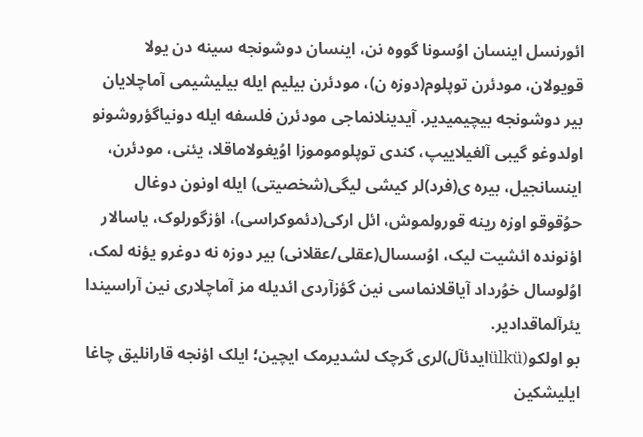ائورنسل اینسان اوُسونا گووه نن، اینسان دوشونجه سینه دن یولا قویولان، مودئرن توپلوم(دوزه ن)، مودئرن بیلیم ایله بیلیشیمی آماچلایان بیر دوشونجه بیچیمیدیر. آیدینلانماجی مودئرن فلسفه ایله دونیاگؤروشونو اولدوغو گیبی آلغیلاییپ، کندی توپلوموموزا اوُیغولاماقلا، یئنی، مودئرن، اینسانجیل، بیره ی(فرد)لر کیشی لیگی(شخصیتی) ایله اونون دوغال حوُقوقو اوزه رینه قورولموش، ائل ارکی(دئموکراسی)، اؤزگورلوک، یاسالار اؤنونده ائشیت لیک، اوُسسال(عقلی/عقلانی) بیر دوزه نه دوغرو یؤنه لمک، اوُلوسال خوُرداد آیاقلانماسی نین گؤزآردی ائدیله مز آماچلاری نین آراسیندا یئرآلماقدادیر.
بو اولکو(ülküایدئآل)لری گرچک لشدیرمک ایچین؛ ایلک اؤنجه قارانلیق چاغا ایلیشکین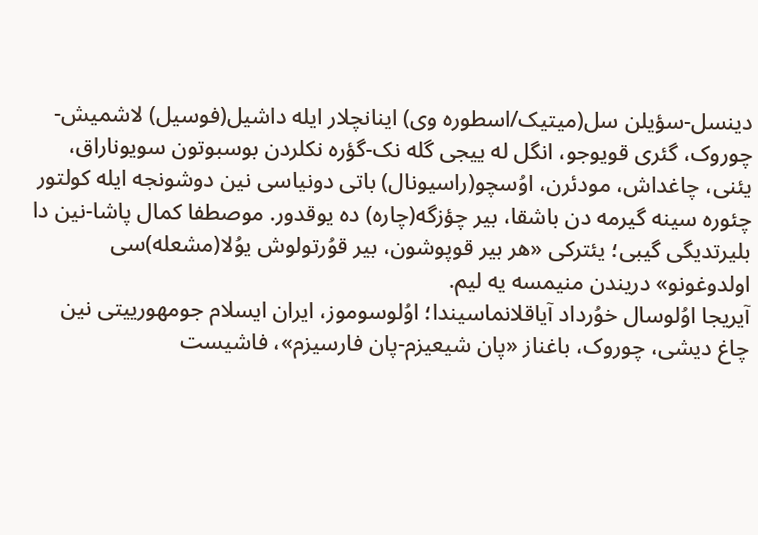دینسل-سؤیلن سل(میتیک/اسطوره وی) اینانچلار ایله داشیل(فوسیل) لاشمیش-چوروک، گئری قویوجو، انگل له ییجی گله نک-گؤره نکلردن بوسبوتون سویوناراق، یئنی، چاغداش، مودئرن، اوُسچو(راسیونال) باتی دونیاسی نین دوشونجه ایله کولتور چئوره سینه گیرمه دن باشقا، بیر چؤزگه(چاره) ده یوقدور. موصطفا کمال پاشا-نین دا بلیرتدیگی گیبی؛ یئترکی «هر بیر قوپوشون، بیر قوُرتولوش یوُلا(مشعله)سی اولدوغونو» دریندن منیمسه یه لیم.
آیریجا اوُلوسال خوُرداد آیاقلانماسیندا؛ اوُلوسوموز، ایران ایسلام جومهورییتی نین چاغ دیشی، چوروک، باغناز «پان شیعیزم-پان فارسیزم»، فاشیست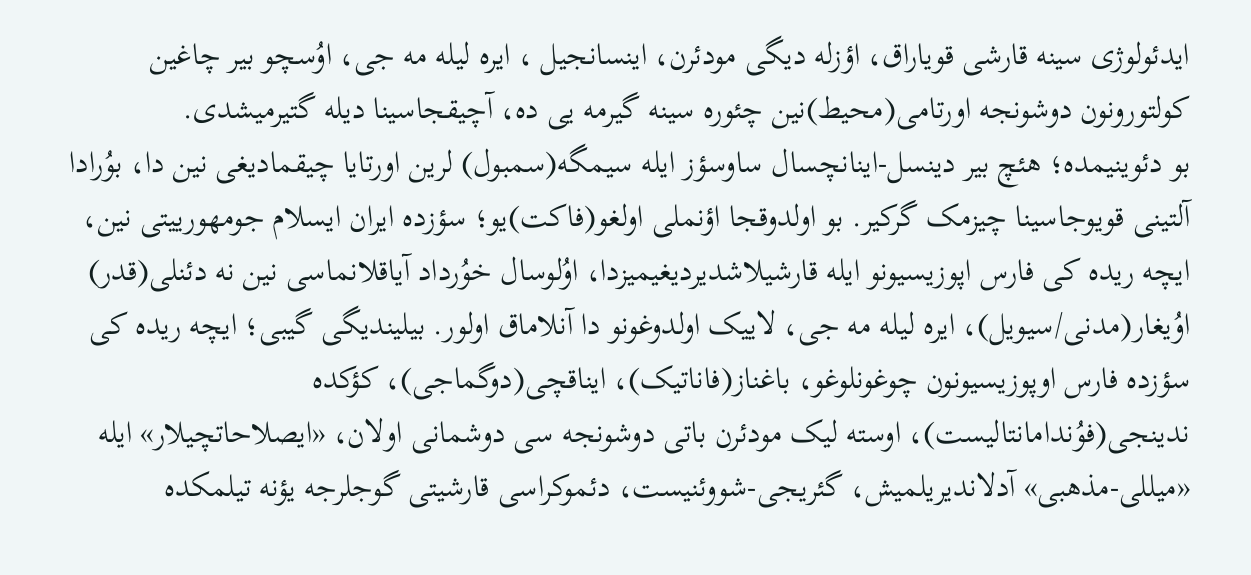ایدئولوژی سینه قارشی قویاراق، اؤزله دیگی مودئرن، اینسانجیل ، ایره لیله مه جی، اوُسچو بیر چاغین کولتورونون دوشونجه اورتامی(محیط)نین چئوره سینه گیرمه یی ده، آچیقجاسینا دیله گتیرمیشدی.
بو دئوینیمده؛ هئچ بیر دینسل-اینانچسال ساوسؤز ایله سیمگه(سمبول) لرین اورتایا چیقمادیغی نین دا، بوُرادا آلتینی قویوجاسینا چیزمک گرکیر. بو اولدوقجا اؤنملی اولغو(فاکت)یو؛ سؤزده ایران ایسلام جومهورییتی نین، ایچه ریده کی فارس اپوزیسیونو ایله قارشیلاشدیردیغیمیزدا، اوُلوسال خوُرداد آیاقلانماسی نین نه دئنلی(قدر) اوُیغار(مدنی/سیویل)، ایره لیله مه جی، لاییک اولدوغونو دا آنلاماق اولور. بیلیندیگی گیبی؛ ایچه ریده کی سؤزده فارس اوپوزیسیونون چوغونلوغو، باغناز(فاناتیک)، ایناقچی(دوگماجی)، کؤکده ندینجی(فوُندامانتالیست)، اوسته لیک مودئرن باتی دوشونجه سی دوشمانی اولان، «ایصلاحاتچیلار» ایله «میللی-مذهبی» آدلاندیریلمیش، گئریجی-شووئنیست، دئموکراسی قارشیتی گوجلرجه یؤنه تیلمکده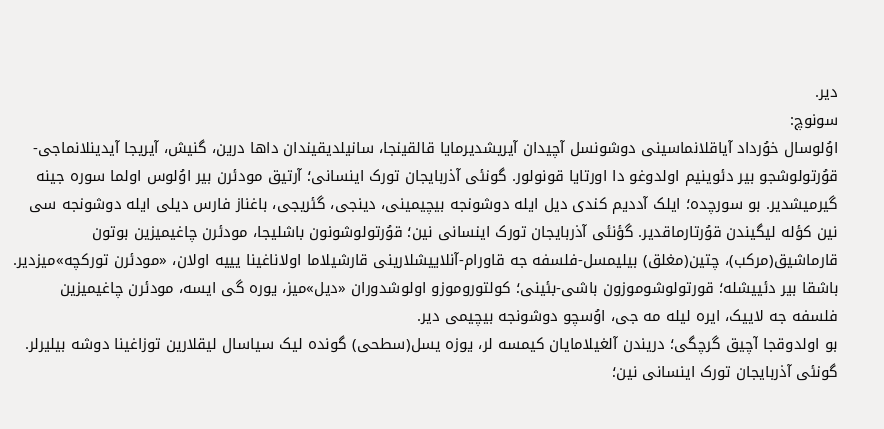دیر.
سونوچ:
اوُلوسال خوُرداد آیاقلانماسینی دوشونسل آچیدان آیریشدیرمایا قالقینجا، سانیلدیقیندان داها درین، گنیش، آیریجا آیدینلانماجی-قوُرتولوشجو بیر دئوینیم اولدوغو دا اورتایا قونولور. گونئی آذربایجان تورک اینسانی؛ آرتیق مودئرن بیر اوُلوس اولما سوره جینه گیرمیشدیر. بو سورچده؛ ایلک آددیم کندی دیل ایله دوشونجه بیچیمینی، دینجی، گئریجی، باغناز فارس دیلی ایله دوشونجه سی نین کؤله لیگیندن قوُرتارماقدیر. گؤنئی آذربایجان تورک اینسانی نین؛ قوُرتولوشونون باشلیجا، مودئرن چاغیمیزین بوتون قارماشیق(مرکب)، چتین(مغلق) بیلیمسل-فلسفه جه قاورام-آنلاییشلارینی قارشیلاما اولاناغینا یییه اولان، «مودئرن تورکچه»میزدیر. باشقا بیر دئییشله؛ قورتولوشوموزون باشی-بئینی؛ کولتوروموزو اولوشدوران «دیل»میز، یوره گی ایسه، مودئرن چاغیمیزین فلسفه جه لاییک، ایره لیله مه جی، اوُسچو دوشونجه بیچیمی دیر.
بو اولدوقجا آچیق گرچگی؛ دریندن آلغیلامایان کیمسه لر، یوزه یسل(سطحی) گونده لیک سیاسال لیقلارین توزاغینا دوشه بیلیرلر. گونئی آذربایجان تورک اینسانی نین؛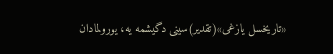«تاریخسل یازغی»(تقدیر)سینی دگیشمه یه، یورولمادان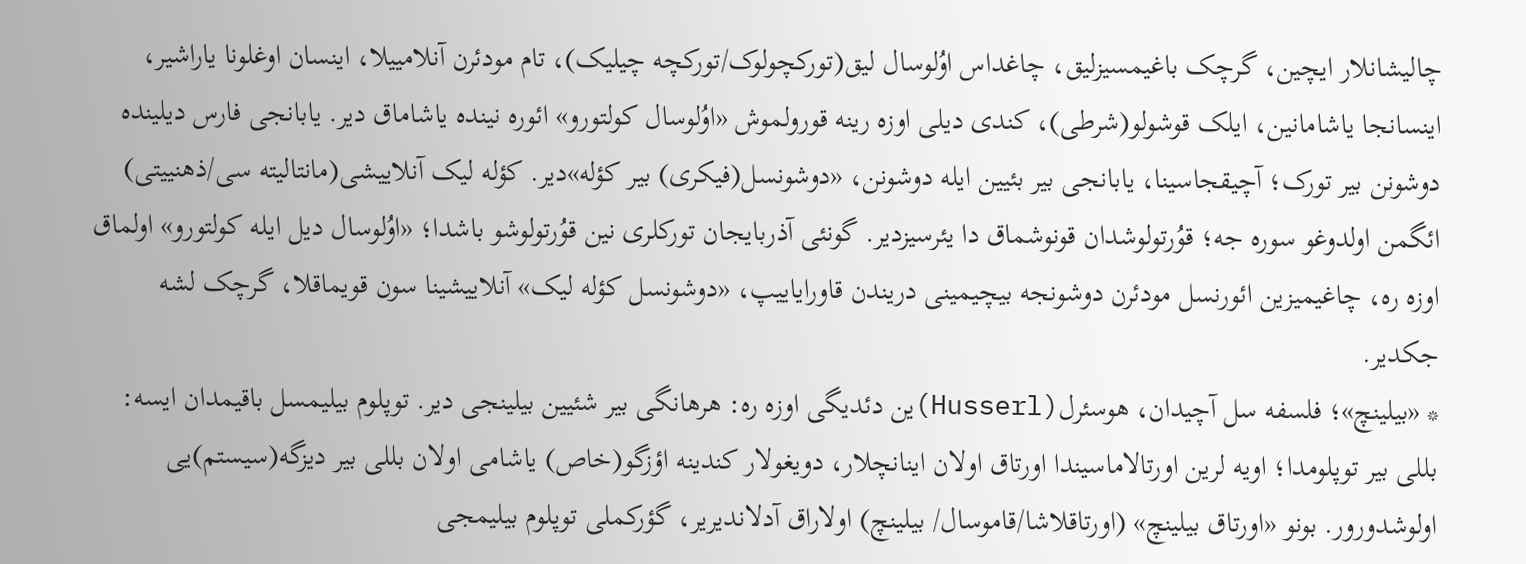چالیشانلار ایچین، گرچک باغیمسیزلیق، چاغداس اوُلوسال لیق(تورکچولوک/تورکچه چیلیک)، تام مودئرن آنلامییلا، اینسان اوغلونا یاراشیر، اینسانجا یاشامانین، ایلک قوشولو(شرطی)، کندی دیلی اوزه رینه قورولموش «اوُلوسال کولتورو» ائوره نینده یاشاماق دیر. یابانجی فارس دیلینده دوشونن بیر تورک؛ آچیقجاسینا، یابانجی بیر بئیین ایله دوشونن، «دوشونسل(فیکری) بیر کؤله»دیر. کؤله لیک آنلاییشی(مانتالیته سی/ذهنییتی) ائگمن اولدوغو سوره جه؛ قوُرتولوشدان قونوشماق دا یئرسیزدیر. گونئی آذربایجان تورکلری نین قوُرتولوشو باشدا؛ «اوُلوسال دیل ایله کولتورو» اولماق اوزه ره، چاغیمیزین ائورنسل مودئرن دوشونجه بیچیمینی دریندن قاورایاییپ، «دوشونسل کؤله لیک» آنلاییشینا سون قویماقلا، گرچک لشه جکدیر.
* «بیلینچ»؛ فلسفه سل آچیدان، هوسئرل(Husserl)ین دئدیگی اوزه ره: هرهانگی بیر شئیین بیلینجی دیر. توپلوم بیلیمسل باقیمدان ایسه: بللی بیر توپلومدا؛ اویه لرین اورتالاماسیندا اورتاق اولان اینانچلار، دویغولار کندینه اؤزگو(خاص) یاشامی اولان بللی بیر دیزگه(سیستم)یی اولوشدورور. بونو «اورتاق بیلینچ» (اورتاقلاشا/قاموسال/ بیلینچ) اولاراق آدلاندیریر، گؤرکملی توپلوم بیلیمجی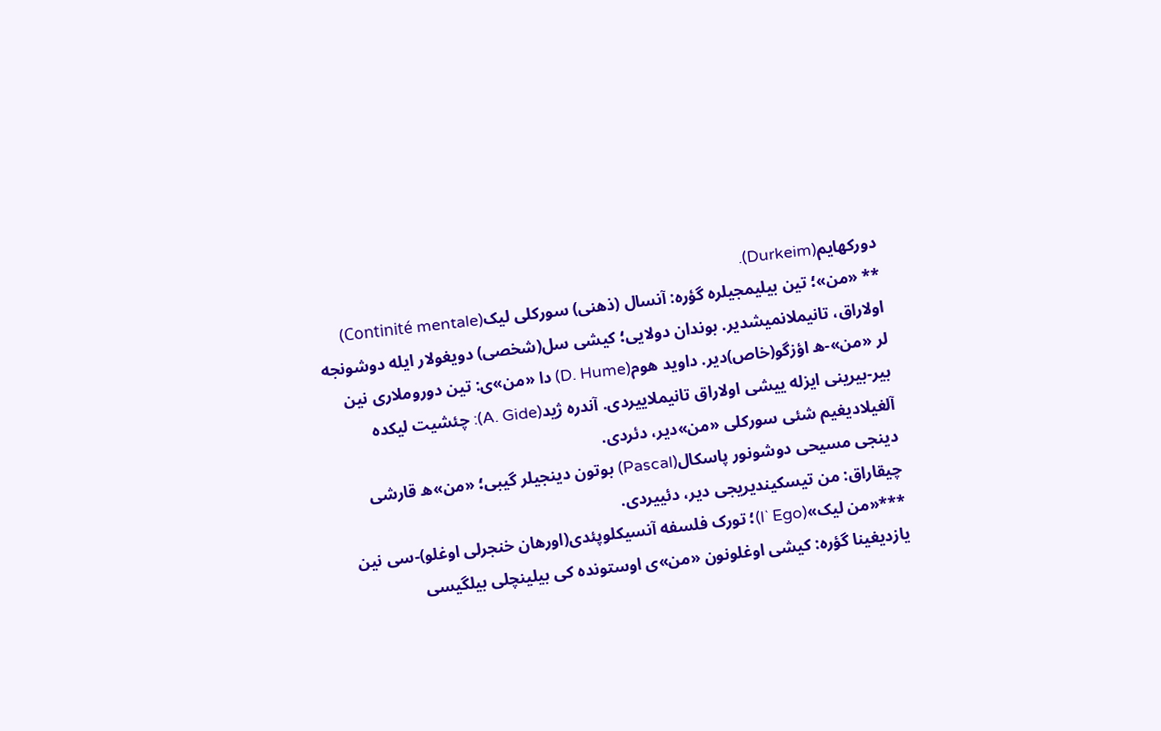دورکهایم(Durkeim).
** «من»؛ تین بیلیمجیلره گؤره: آنسال (ذهنی) سورکلی لیک(Continité mentale) اولاراق، تانیملانمیشدیر. بوندان دولایی؛ کیشی سل(شخصی) دویغولار ایله دوشونجه لر «من»-ه اؤزگو(خاص)دیر. داوید هوم(D. Hume) دا «من»ی: تین دوروملاری نین بیر-بیرینی ایزله ییشی اولاراق تانیملاییردی. آندره ژید(A. Gide): چئشیت لیکده آلغیلادیغیم شئی سورکلی «من»دیر، دئردی.
دینجی مسیحی دوشونور پاسکال(Pascal) بوتون دینجیلر گیبی؛ «من»ه قارشی چیقاراق: من تیسکیندیریجی دیر، دئییردی.
***«من لیک»(l` Ego)؛ تورک فلسفه آنسیکلوپئدی(اورهان خنجرلی اوغلو)-سی نین یازدیغینا گؤره: کیشی اوغلونون «من»ی اوستونده کی بیلینچلی بیلگیسی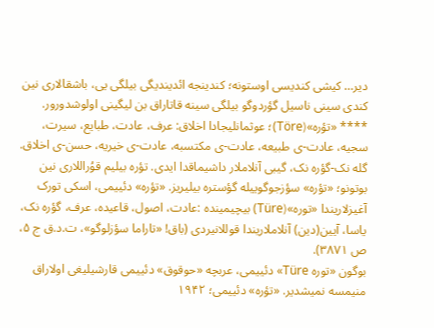دیر… کیشی کندیسی اوستونه؛ کندینجه ائدیندیگی بیلگی یی، باشقالاری نین کندی سینی ناسیل گؤردوگو بیلگی سینه قاتاراق بن لیگینی اولوشدورور.
**** «تؤره»(Töre)؛ عوثمانلیجادا اخلاق: عرف، عادت، طبایع، سیرت، سجیه، عادت-ی طبیعه، عادت-ی مکتسبه، عادت-ی خیریه، حسن-ی اخلاق. گله نک-گؤره نک، گیبی آنلاملار داشیماقدا ایدی. تؤره بیلیم قوُراللاری نین بوتونو؛ «تؤره» سؤزجوگوییله گؤستره بیلیریز. «تؤره» دئییمی، اسکی تورک آغیزلاریندا «توره»(Türe) بیچیمینده :عادت، اصول، قاعیده، عرف، گؤره نک، یاسا، آیین(دین) آنلاملاریندا قوللانیردی (باق! «تاراما سؤزلوگو»، ت.د.ق ج ۵، ص ۳۸۷۱).
بوگون «توره Türe» دئییمی، عربچه «حوقوق» دئییمی قارشیلیغی اولاراق منیمسه نمیشدیر. «تؤره» دئییمی؛ ۱۹۴۲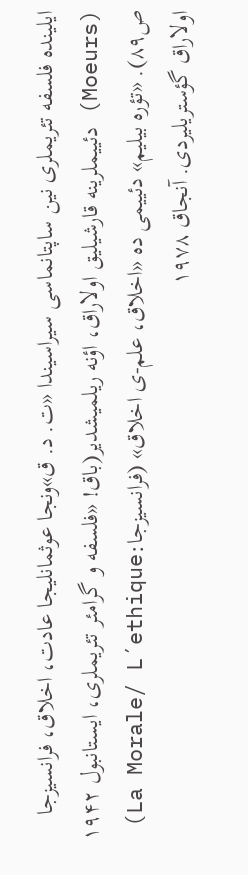ایلینده فلسفه تئریملری نین ساپتانماسی سیراسیندا «ت. د. ق»ونجا عوثمانلیجا عادت، اخلاق، فرانسیزجا (Moeurs) دئییملرینه قارشیلیق اولاراق، اؤنه ریلمیشدیر(باق! «فلسفه و گرامئر تئریملری، ایستانبول ۱۹۴۲ ص۸۹). «تؤره بیلیم» دئییمی ده «اخلاق، علم-ی اخلاق» (فرانسیزجا:La Morale/ L´ethique) اولاراق گؤستریلیردی. آنجاق ۱۹۷۸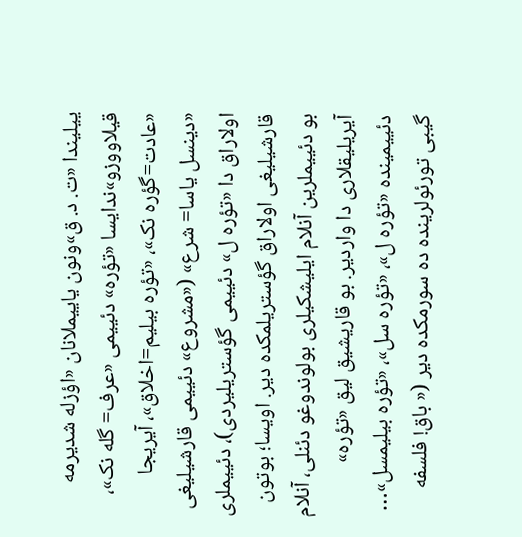ییلیندا «ت. د. ق»ونون یاییملانان «اؤزله شدیرمه قیلاووزو»ندایسا «تؤره» دئییمی «عرف= گله نک»، «عادت=گؤره نک»، «تؤره بیلیم=اخلاق»، آیریجا «دینسل یاسا= شرع» («مشروع» دئییمی قارشیلیغی اولاراق دا «تؤره ل» دئییمی گؤستریلیردی)، دئییملری قارشیلیغی اولاراق گؤستریلمکده دیر. اویسا؛ بوتون بو دئییملرین آنلام ایلیشکیلری بولوندوغو دئنلی، آنلام آیریلیقلاری دا واردیر. بو قاریشیق لیق «تؤره» دئییمینده «تؤره ل»، «تؤره سل»، «تؤره بیلیمسل»… گیبی تورئولرینده ده سورمکده دیر (« باق! فلسفه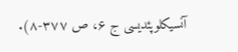آنسیکلوپئدیسی ج ۶، ص ۳۷۷-۸).